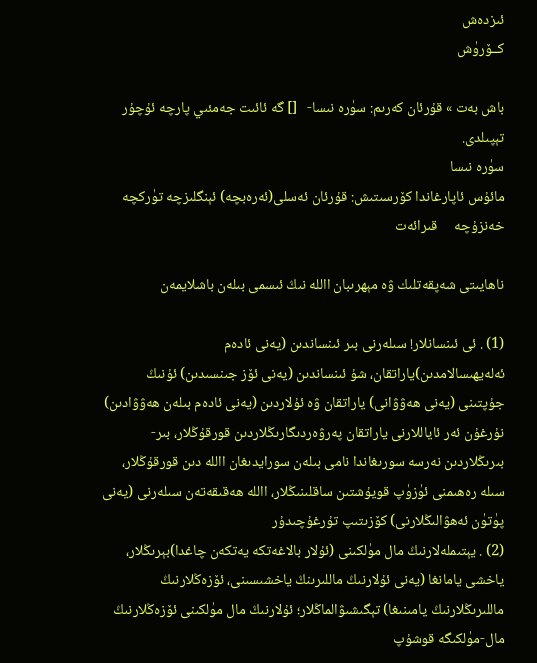ئىزدەش
كــۆرۈش

باش بەت » قۇرئان كەرىم: سۈرە نىسا-   [] گە ئائىت جەمئىي پارچە ئۇچۇر تېپىلدى.
سۈرە نىسا
مائۇس ئاپارغاندا كۆرسىتىش: قۇرئان ئەسلى(ئەرەبچە) ئېنگلىزچە تۈركچە خەنزۇچە     قىرائەت

ناھايىتى شەپقەتلىك ۋە مېھرىبان االله نىڭ ئىسمى بىلەن باشلايمەن

(1) . ئى ئىنسانلار! سىلەرنى بىر ئىنساندىن (يەنى ئادەم ئەلەيھىسالامدىن)ياراتقان، شۇ ئىنساندىن (يەنى ئۆز جىنسىدىن) ئۇنىڭ جۇپتىنى (يەنى ھەۋۋانى) ياراتقان ۋە ئۇلاردىن (يەنى ئادەم بىلەن ھەۋۋادىن) نۇرغۇن ئەر ئاياللارنى ياراتقان پەرۋەردىگارىڭلاردىن قورقۇڭلار، بىر- بىرىڭلاردىن نەرسە سورىغاندا نامى بىلەن سورايدىغان االله دىن قورقۇڭلار، سىلە رەھىمنى ئۈزۈپ قويۇشتىن ساقلىنىڭلار، االله ھەقىقەتەن سىلەرنى (يەنى پۈتۈن ئەھۋالىڭلارنى) كۆزىتىپ تۇرغۇچىدۇر
(2) . يېتىملەلارنىڭ مال مۈلكىنى (ئۇلار بالاغەتكە يەتكەن چاغدا)بېرىڭلار، ياخشى يامانغا (يەنى ئۇلارنىڭ ماللىرىنڭ ياخشىسىنى، ئۆزەڭلارنىڭ ماللىرىڭلارنىڭ يامىنىغا) تېگىشىۋالماڭلار؛ ئۇلارنىڭ مال مۈلكىنى ئۆزەڭلارنىڭ مال-مۈلكىگە قوشۇپ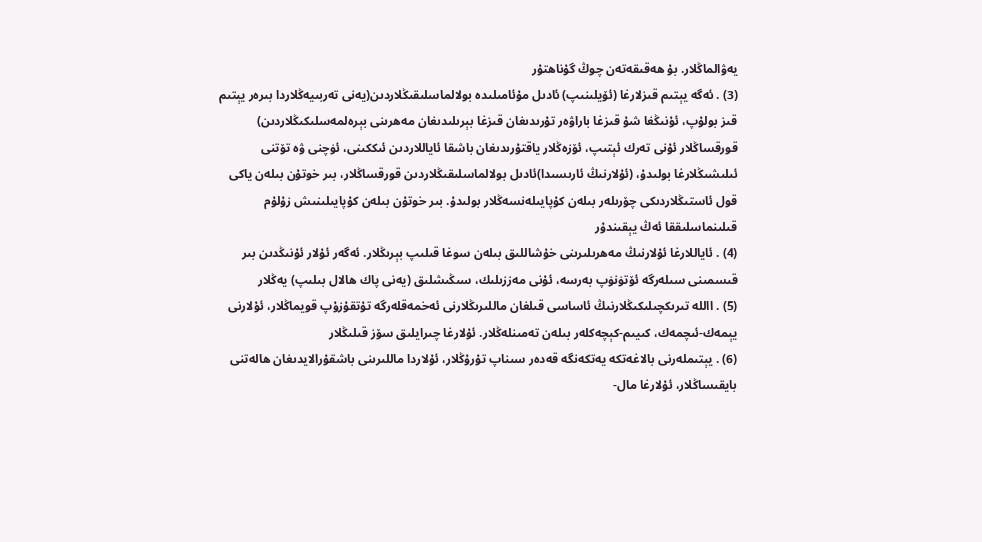يەۋالماڭلار. بۇ ھەقىقەتەن چوڭ گۇناھتۇر
(3) . ئەگە يېتىم قىزلارغا (ئۆيلىنىپ) ئادىل مۇئامىلىدە بولالماسلىقىڭلاردىن(يەنى تەربىيەڭلاردا بىرەر يېتىم قىز بولۇپ، ئۇنىڭغا شۇ قىزغا باراۋەر تۇرىدىغان قىزغا بېرىلىدىغان مەھرىنى بېرەلمەسلىكىڭلاردىن) قورقساڭلار ئۇنى تەرك ئېتىپ، ئۆزەڭلار ياقتۇرىدىغان باشقا ئاياللاردىن ئىككىنى، ئۈچنى ۋە تۆتنى ئىلىشىڭلارغا بولىدۇ، (ئۇلارنىڭ ئارىسىدا)ئادىل بولالماسلىقىڭلاردىن قورقساڭلار، بىر خوتۇن بىلەن ياكى قول ئاستىڭلاردىكى چۆرىلەر بىلەن كۇپايىلەنسەڭلار بولىدۇ. بىر خوتۇن بىلەن كۇپايىلىنىش زۇلۇم قىلىنماسلىققا ئەڭ يېقىندۇر
(4) . ئاياللارغا ئۇلارنىڭ مەھرىلىرىنى خۇشاللىق بىلەن سوغا قىلىپ بېرىڭلار. ئەگەر ئۇلار ئۇنىڭدىن بىر قىسمىنى سىلەرگە ئۆتۈنۈپ بەرسە، ئۇنى مەززىلىك، سىڭىشلىق (يەنى پاك ھالال بىلىپ) يەڭلار
(5) . االله تىرىكچىلىكىڭلارنىڭ ئاساسى قىلغان ماللىرىڭلارنى ئەخمەقلەرگە تۇتقۇزۇپ قويماڭلار، ئۇلارنى يېمەك-ئىچمەك، كىيىم-كېچەكلەر بىلەن تەمىنلەڭلار. ئۇلارغا چىرايلىق سۆز قىلىڭلار
(6) . يېتىملەرنى بالاغەتكە يەتكەنگە قەدەر سىناپ تۇرۇڭلار، ئۇلاردا ماللىرىنى باشقۇرالايدىغان ھالەتنى بايقىساڭلار، ئۇلارغا مال-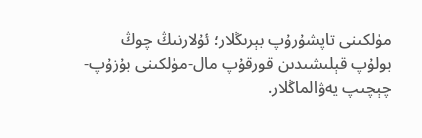مۈلكىنى تاپشۇرۇپ بېرىڭلار؛ ئۇلارنىڭ چوڭ بولۇپ قېلىشىدىن قورقۇپ مال-مۈلكىنى بۇزۇپ-چېچىپ يەۋالماڭلار.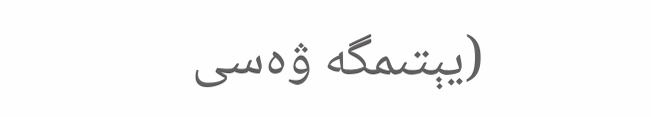(يېتىمگە ۋەسى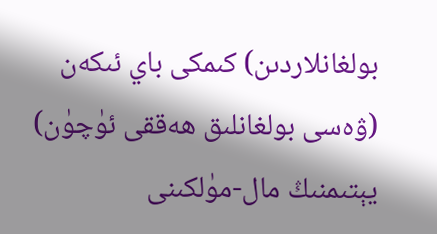بولغانلاردىن) كىمكى باي ئىكەن (ۋەسى بولغانلىق ھەققى ئۈچۈن) يېتىمنىڭ مال-مۈلكىنى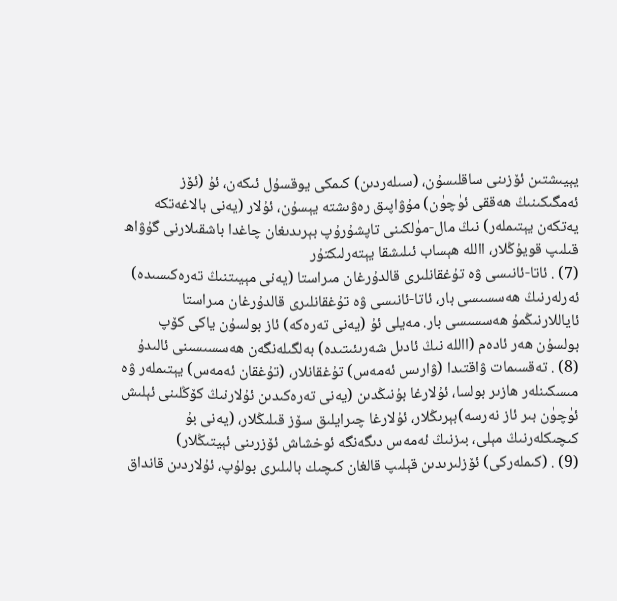يېيىشتىن ئۆزىنى ساقلىسۇن، (سىلەردىن) كىمكى يوقسۇل ئىكەن، ئۇ (ئۆز ئەمگىكىنىڭ ھەققى ئۈچۈن) مۇۋاپىق رەۋىشتە يېسۇن، ئۇلار (يەنى بالاغەتكە يەتكەن يېتىملەر) نىڭ مال-مۈلكىنى تاپشۇرۇپ بېرىدىغان چاغدا باشقىلارنى گۇۋاھ قىلىپ قويۇڭلار، االله ھېساب ئىلىشقا يېتەرلىكتۇر
(7) . ئاتا-ئانىسى ۋە تۇغقانلىرى قالدۇرغان مىراستا (يەنى مېيىتنىڭ تەرەكىسىدە) ئەرلەرنىڭ ھەسسىسى بار، ئاتا-ئانىسى ۋە تۇغقانلىرى قالدۇرغان مىراستا ئاياللارنىڭمۇ ھەسسىسى بار. مەيلى ئۇ (يەنى تەرەكە) ئاز بولسۇن ياكى كۆپ بولسۇن ھەر ئادەم (االله نىڭ ئادىل شەرىئىتىدە) بەلگىلەنگەن ھەسسىسىنى ئالىدۇ
(8) . تەقسىمات ۋاقتىدا (ۋارىس ئەمەس) تۇغقانلار، (تۇغقان ئەمەس) يېتىملەر ۋە مىسكىنلەر ھازىر بولسا، ئۇلارغا بۇنىڭدىن (يەنى تەرەكىدىن ئۇلارنىڭ كۆڭلىنى ئېلىش ئۈچۈن بىر ئاز نەرسە)بېرىڭلار، ئۇلارغا چىرايلىق سۆز قىلىڭلار، (يەنى بۇ كىچىكلەرنىڭ مېلى، بىزنىڭ ئەمەس دىگەنگە ئوخشاش ئۆزرىنى ئېيتىڭلار)
(9) . (كىملەركى) ئۆزلىرىدىن قېلىپ قالغان كىچىك بالىلىرى بولۇپ، ئۇلاردىن قانداق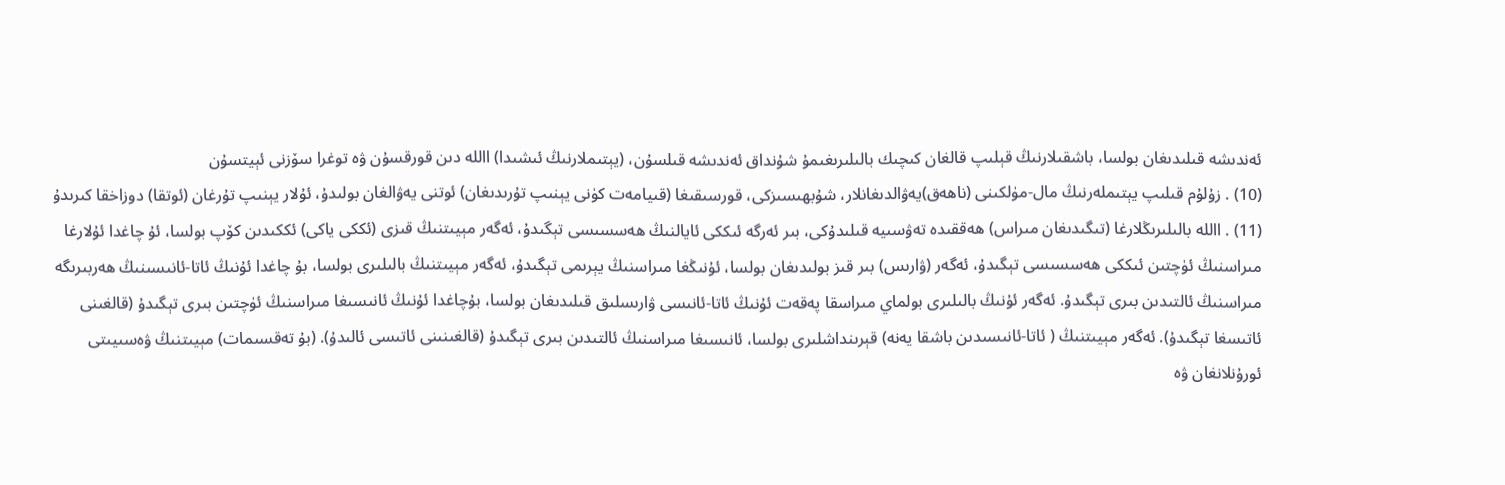ئەندىشە قىلىدىغان بولسا، باشقىلارنىڭ قېلىپ قالغان كىچىك بالىلىرىغىمۇ شۇنداق ئەندىشە قىلسۇن، (يېتىملارنىڭ ئىشىدا) االله دىن قورقسۇن ۋە توغرا سۆزنى ئېيتسۇن
(10) . زۇلۇم قىلىپ يېتىملەرنىڭ مال-مۈلكىنى (ناھەق)يەۋالدىغانلار، شۇبھىسىزكى، قورسىقىغا (قىيامەت كۈنى يېنىپ تۇرىدىغان) ئوتنى يەۋالغان بولىدۇ، ئۇلار يېنىپ تۇرغان (ئوتقا) دوزاخقا كىرىدۇ
(11) . االله بالىلىرىڭلارغا (تىگىدىغان مىراس) ھەققىدە تەۋسىيە قىلىدۇكى، بىر ئەرگە ئىككى ئايالنىڭ ھەسسىسى تېگىدۇ، ئەگەر مېيىتنىڭ قىزى (ئككى ياكى) ئككىدىن كۆپ بولسا، ئۇ چاغدا ئۇلارغا مىراسنىڭ ئۈچتىن ئىككى ھەسسىسى تېگىدۇ، ئەگەر (ۋارىس) بىر قىز بولىدىغان بولسا، ئۇنىڭغا مىراسنىڭ يېرىمى تېگىدۇ، ئەگەر مېيىتنىڭ بالىلىرى بولسا، بۇ چاغدا ئۇنىڭ ئاتا-ئانىسىنىڭ ھەربىرىگە مىراسنىڭ ئالتىدىن بىرى تېگىدۇ. ئەگەر ئۇنىڭ بالىلىرى بولماي مىراسقا پەقەت ئۇنىڭ ئاتا-ئانىسى ۋارىسلىق قىلىدىغان بولسا، بۇچاغدا ئۇنىڭ ئانىسىغا مىراسنىڭ ئۈچتىن بىرى تېگىدۇ (قالغىنى ئاتىسغا تېگىدۇ). ئەگەر مېيىتنىڭ ( ئاتا-ئانىسىدىن باشقا يەنە) قېرىنداشلىرى بولسا، ئانىسىغا مىراسنىڭ ئالتىدىن بىرى تېگىدۇ (قالغىنىنى ئاتىسى ئالىدۇ). (بۇ تەقسىمات) مېيىتنىڭ ۋەسىيىتى ئورۇنلانغان ۋە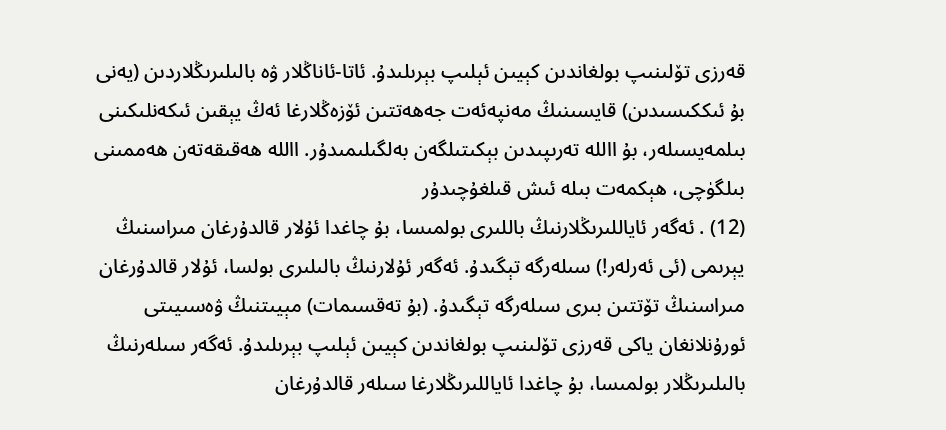قەرزى تۆلىنىپ بولغاندىن كېيىن ئېلىپ بېرىلىدۇ. ئاتا-ئاناڭلار ۋە بالىلىرىڭلاردىن (يەنى بۇ ئىككىسىدىن) قايسىنىڭ مەنپەئەت جەھەتتىن ئۆزەڭلارغا ئەڭ يېقىن ئىكەنلىكىنى بىلمەيسىلەر، بۇ االله تەرىپىدىن بېكىتىلگەن بەلگىلىمىدۇر. االله ھەقىقەتەن ھەممىنى بىلگۈچى، ھېكمەت بىلە ئىش قىلغۇچىدۇر
(12) . ئەگەر ئاياللىرىڭلارنىڭ باللىرى بولمىسا، بۇ چاغدا ئۇلار قالدۇرغان مىراسنىڭ يېرىمى (ئى ئەرلەر!) سىلەرگە تېگىدۇ. ئەگەر ئۇلارنىڭ بالىلىرى بولسا، ئۇلار قالدۇرغان مىراسنىڭ تۆتتىن بىرى سىلەرگە تېگىدۇ. (بۇ تەقسىمات) مېيىتنىڭ ۋەسىيىتى ئورۇنلانغان ياكى قەرزى تۆلىنىپ بولغاندىن كېيىن ئېلىپ بېرىلىدۇ. ئەگەر سىلەرنىڭ بالىلىرىڭلار بولمىسا، بۇ چاغدا ئاياللىرىڭلارغا سىلەر قالدۇرغان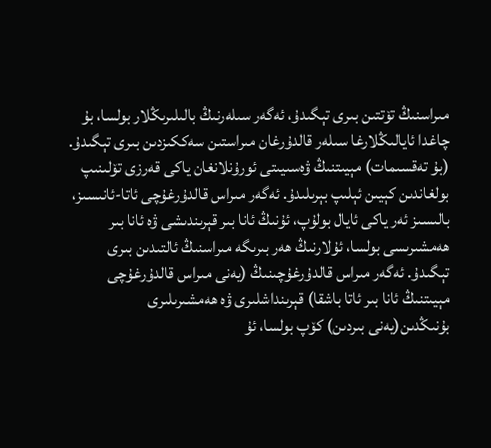مىراسنىڭ تۆتتىن بىرى تېگىدۇ، ئەگەر سىلەرنىڭ بالىلىرىڭلار بولسا، بۇ چاغدا ئايالىڭلارغا سىلەر قالدۇرغان مىراستىن سەككىزدىن بىرى تېگىدۇ. (بۇ تەقسىمات) مېيىتنىڭ ۋەسىيىتى ئورۇنلانغان ياكى قەرزى تۆلىنىپ بولغاندىن كېيىن ئېلىپ بېرىلىدۇ. ئەگەر مىراس قالدۇرغۇچى ئاتا-ئانىسىز، بالىسىز ئەر ياكى ئايال بولۇپ، ئۇنىڭ ئانا بىر قېرىندىشى ۋە ئانا بىر ھەمشىرىسى بولسا، ئۇلارنىڭ ھەر بىرىگە مىراسنىڭ ئالتىدىن بىرى تېگىدۇ. ئەگەر مىراس قالدۇرغۇچىنىڭ (يەنى مىراس قالدۇرغۇچى مېيىتنىڭ ئانا بىر ئاتا باشقا) قېرىنداشلىرى ۋە ھەمشىرىلىرى بۇنىڭدىن(يەنى بىردىن) كۆپ بولسا، ئۇ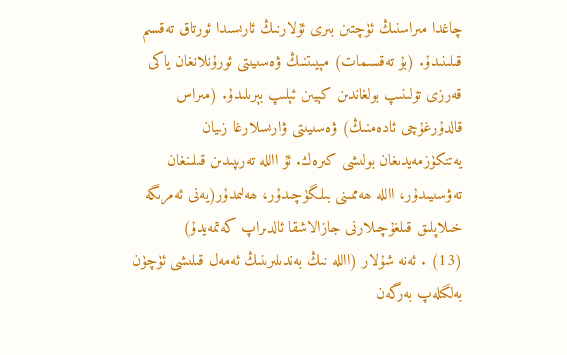چاغدا مىراسنىڭ ئۈچتىن بىرى ئۇلارنىڭ ئارىسىدا ئورتاق تەقسىم قىلىنىدۇ. (بۇ تەقسىمات) مېيىتنىڭ ۋەسىيىتى ئورۇنلانغان ياكى قەرزى تۆلىنىپ بولغاندىن كېيىن ئېلىپ بېرىلىدۇ. (مىراس قالدۇرغۇچى ئادەمنىڭ) ۋەسىيىتى ۋارىسلارغا زىيان يەتنكۈزمەيدىغان بولىشى كىرەك. ئۇ االله تەرىپىدىن قىلىنغان تەۋسىيىدۇر، االله ھەممىنى بىلگۈچىدۇر، ھەلىمدۇر(يەنى ئەمرىگە خىلاپلىق قىلغۇچىلارنى جازالاشقا ئالدىراپ كەتمەيدۇ)
(13) . ئەنە شۇلار (االله نىڭ بەندىلىرىنىڭ ئەمەل قىلىشى ئۈچۈن بەلگىلەپ بەرگەن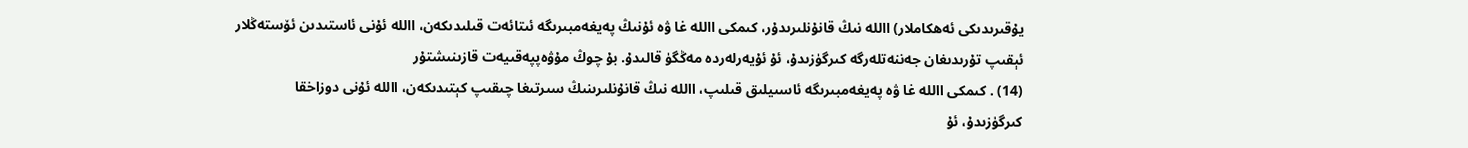يۇقىرىدىكى ئەھكاملار) االله نىڭ قانۇنلىرىدۇر، كىمكى االله غا ۋە ئۇنىڭ پەيغەمبىرىگە ئىتائەت قىلىدىكەن، االله ئۇنى ئاستىدىن ئۆستەڭلار ئېقىپ تۇرىدىغان جەننەتلەرگە كىرگۈزىدۇ، ئۇ ئۇيەرلەردە مەڭگۈ قالىدۇ. بۇ چوڭ مۇۋەپپەقىيەت قازىنىشتۇر
(14) . كىمكى االله غا ۋە پەيغەمبىرىگە ئاسىيلىق قىلىپ، االله نىڭ قانۇنلىرىنىڭ سىرتىغا چىقىپ كېتىدىكەن، االله ئۇنى دوزاخقا كىرگۈزىدۇ، ئۇ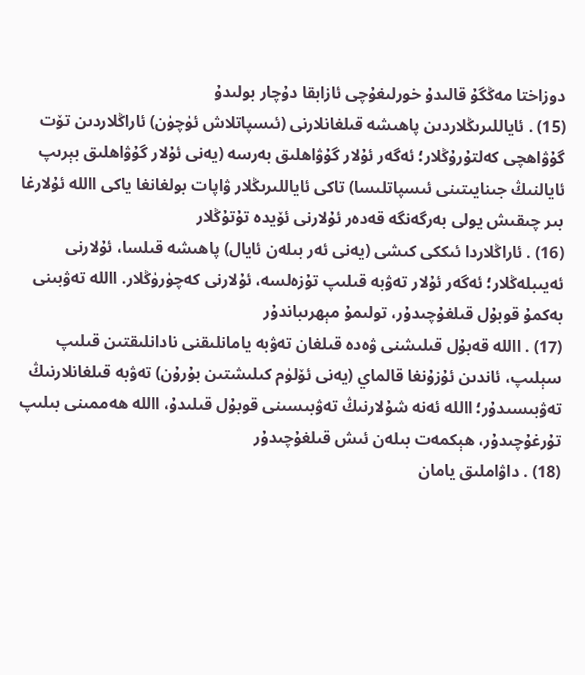دوزاختا مەڭگۇ قالىدۇ خورلىغۇچى ئازابقا دۇچار بولىدۇ
(15) . ئاياللىرىڭلاردىن پاھىشە قىلغانلارنى (ئىسپاتلاش ئۈچۈن) ئاراڭلاردىن تۆت گۇۋاھچى كەلتۇرۇڭلار؛ ئەگەر ئۇلار گۇۋاھلىق بەرسە (يەنى ئۇلار گۇۋاھلىق بېرىپ ئايالنىڭ جىنايىتىنى ئىسپاتلىسا) تاكى ئاياللىرىڭلار ۋاپات بولغانغا ياكى االله ئۇلارغا بىر چىقىش يولى بەرگەنگە قەدەر ئۇلارنى ئۆيدە تۇتۇڭلار
(16) . ئاراڭلاردا ئىككى كىشى (يەنى ئەر بىلەن ئايال) پاھىشە قىلسا، ئۇلارنى ئەيىبلەڭلار؛ ئەگەر ئۇلار تەۋبە قىلىپ تۇزەلسە، ئۇلارنى كەچۈرۈڭلار. االله تەۋبىنى بەكمۇ قوبۇل قىلغۇچىدۇر، تولىمۇ مېھرىباندۇر
(17) . االله قەبۇل قىلىشنى ۋەدە قىلغان تەۋبە يامانلىقنى نادانلىقتىن قىلىپ سېلىپ، ئاندىن ئۇزۇنغا قالماي (يەنى ئۆلۈم كىلىشتىن بۇرۇن) تەۋبە قىلغانلارنىڭ تەۋبىسىدۇر؛ االله ئەنە شۇلارنىڭ تەۋبىسىنى قوبۇل قىلىدۇ، االله ھەممىنى بىلىپ تۇرغۇچىدۇر، ھېكمەت بىلەن ئىش قىلغۇچىدۇر
(18) . داۋاملىق يامان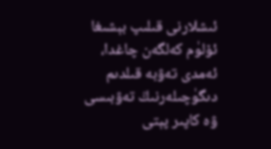ئىشلارنى قىلىپ بېشىغا ئۆلۈم كەلگەن چاغدا، ئەمدى تەۋبە قىلدىم دىگۈچىلەرنىڭ تەۋبىسى ۋە كاپىر پېتى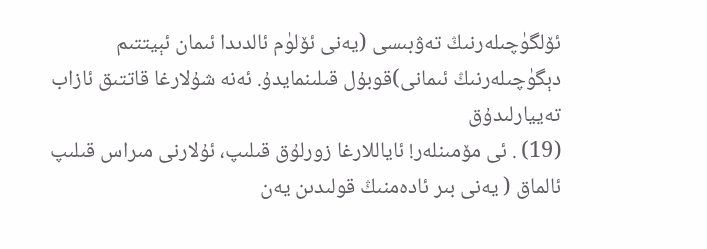ئۆلگۈچىلەرنىڭ تەۋبىسى (يەنى ئۆلۈم ئالدىدا ئىمان ئېيتتىم دېگۈچىلەرنىڭ ئىمانى)قوبۇل قىلىنمايدۇ. ئەنە شۇلارغا قاتتىق ئازاب تەييارلىدۇق
(19) . ئى مۆمىنلەر! ئاياللارغا زورلۇق قىلىپ، ئۇلارنى مىراس قىلىپ ئالماق ( يەنى بىر ئادەمنىڭ قولىدىن يەن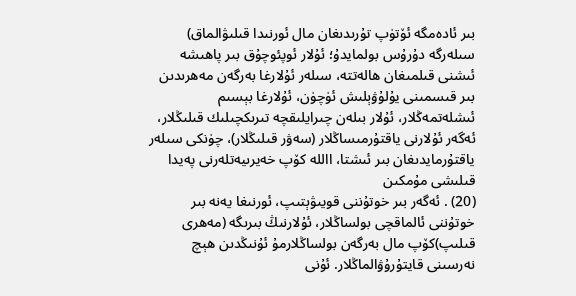بىر ئادەمگە ئۆتۈپ تۇرىدىغان مال ئورنىدا قىلىۋالماق) سىلەرگە دۇرۇس بولمايدۇ؛ ئۇلار ئوپئوچۇق بىر پاھىشە ئىشنى قىلمىغان ھالەتتە، سىلەر ئۇلارغا بەرگەن مەھرىدىن بىر قىسمىنى يۇلۇۋېلىش ئۈچۈن، ئۇلارغا بېسىم ئىشلەتمەڭلار، ئۇلار بىلەن چىرايلىقچە تىرىكچىلىك قىلىڭلار، ئەگەر ئۇلارنى ياقتۇرمىساڭلار (سەۋر قىلىڭلار)، چۈنكى سىلەر ياقتۇرمايدىغان بىر ئىشتا، االله كۆپ خەيرىيەتلەرنى پەيدا قىلىشى مۇمكىن
(20) . ئەگەر بىر خوتۇننى قويىۋېتىپ، ئورنىغا يەنە بىر خوتۇننى ئالماقچى بولساڭلار، ئۇلارنىڭ بىرىگە (مەھرى قىلىپ)كۆپ مال بەرگەن بولساڭلارمۇ ئۇنىڭدىن ھېچ نەرسىنى قايتۇرۇۋالماڭلار. ئۇنى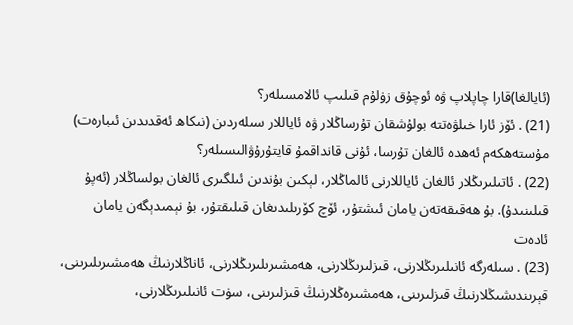(ئايالغا)قارا چاپلاپ ۋە ئوچۇق زۈلۇم قىلىپ ئالامسىلەر؟
(21) . ئۆز ئارا خىلۋەتتە بولۇشقان تۇرساڭلار ۋە ئاياللار سىلەردىن (نىكاھ ئەقدىدىن ئىبارەت) مۇستەھكەم ئەھدە ئالغان تۇرسا، ئۇنى قانداقمۇ قايتۇرۇۋالىسىلەر؟
(22) . ئاتىلىرىڭلار ئالغان ئاياللارنى ئالماڭلار، لېكىن بۇندىن ئىلگىرى ئالغان بولساڭلار (ئەپۇ قىلىنىدۇ). بۇ ھەقىقەتەن يامان ئىشتۇر، ئۆچ كۆرىلىدىغان قىلىقتۇر، بۇ نېمىدېگەن يامان ئادەت
(23) . سىلەرگە ئانىلىرىڭلارنى، قىزلىرىڭلارنى، ھەمشىرىلىرىڭلارنى، ئاناڭلارنىڭ ھەمشىرىلىرىنى، قېرىندىشىڭلارنىڭ قىزلىرىنى، ھەمشىرەڭلارنىڭ قىزلىرىنى، سۈت ئانىلىرىڭلارنى،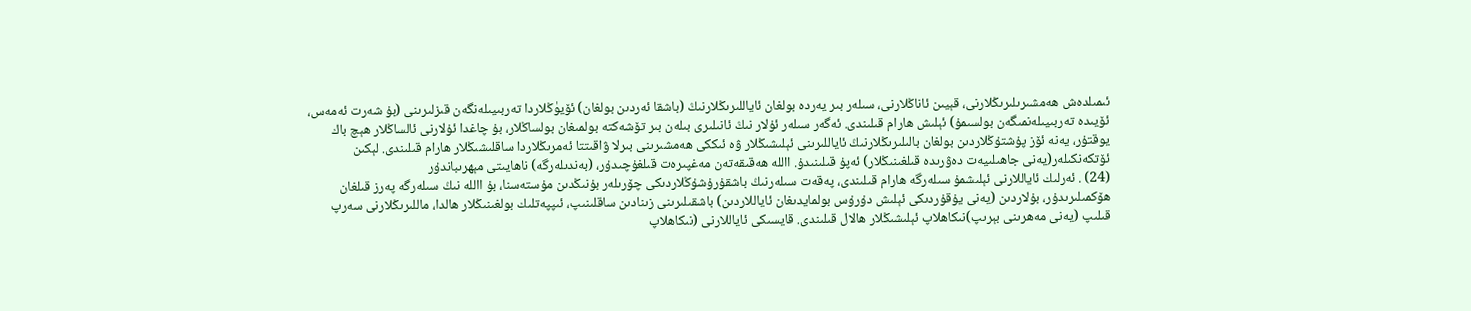ئىمىلدەش ھەمشىرىلىرىڭلارنى، قېيىن ئاناڭلارنى، سىلەر بىر يەردە بولغان ئاياللىرىڭلارنىڭ (باشقا ئەردىن بولغان) ئۆيۈڭلاردا تەربىيىلەنگەن قىزلىرىنى (بۇ شەرت ئەمەس، ئۆيىدە تەربىيىلەنمىگەن بولسىمۇ) ئېلىش ھارام قىلىندى. ئەگەر سىلەر ئۇلار نىڭ ئانىلىرى بىلەن بىر تۆشەكتە بولمىغان بولساڭلار، بۇ چاغدا ئۇلارنى ئالساڭلار ھېچ باك يوقتۇر، يەنە ئۆز پۇشتۇڭلاردىن بولغان بالىلىرىڭلارنىڭ ئاياللىرىنى ئېلىشىڭلار ۋە ئىككى ھەمشىرىنى بىرلا ۋاقىتتا ئەمرىڭلاردا ساقلىشىڭلار ھارام قىلىندى. لېكىن ئۆتكەنكىلەر(يەنى جاھىلىيەت دەۋرىدە قىلغىنىڭلار) ئەپۇ قىلىنىدۇ. االله ھەقىقەتەن مەغپىرەت قىلغۇچىدۇر، (بەندىلەرگە) ناھايىتى مېھرىباندۇر
(24) . ئەرلىك ئاياللارنى ئېلىشمۇ سىلەرگە ھارام قىلىندى، پەقەت سىلەرنىڭ باشقۇرۇشۇڭلاردىكى چۆرىلەر بۇنىڭدىن مۇستەسنا، بۇ االله نىڭ سىلەرگە پەرز قىلغان ھۆكمىلىرىدۇر، بۇلاردىن (يەنى يۇقۇردىكى ئېلىش دۇرۇس بولمايدىغان ئاياللاردىن) باشقىلىرىنى زىنادىن ساقلىنىپ، ئىپپەتلىك بولغىنىڭلار ھالدا، ماللىرىڭلارنى سەرپ قىلىپ (يەنى مەھرىنى بېرىپ)نىكاھلاپ ئېلىشىڭلار ھالال قىلىندى. قايسىكى ئاياللارنى (نىكاھلاپ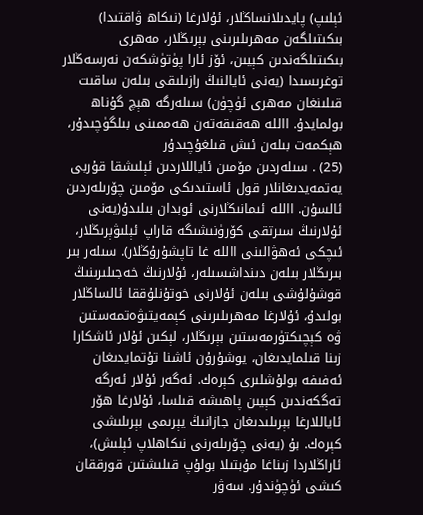ئېلىپ) پايدىلانساڭلار، ئۇلارغا (نىكاھ ۋاقتىدا) بىكىتىلگەن مەھرىلىرىنى بېرىڭلار، مەھرى بىكىتىلگەندىن كېيىن، ئۆز ئارا پۈتۈشكەن نەرسەڭلار توغرىسىدا (يەنى ئايالنىڭ رازىلىقى بىلەن ساقىت قىلىنغان مەھرى ئۈچۈن) سىلەرگە ھېچ گۇناھ بولمايدۇ. االله ھەقىقەتەن ھەممىنى بىلگۈچىدۇر، ھېكمەت بىلەن ئىش قىلغۇچىدۇر
(25) . سىلەردىن مۆمىن ئاياللاردىن ئېلىشقا قۇربى يەتمەيدىغانلار قول ئاستىدىكى مۆمىن چۆرىلەردىن ئالسۇن. االله ئىمانىڭلارنى ئوبدان بىلىدۇ(يەنى ئۇلارنىڭ سىرتقى كۆرۈنىشىگە قاراپ ئېلىۋېرىڭلار، ئىچكى ئەھۋالىنى االله غا تاپشۇرۇڭلار). سىلەر بىر بىرىڭلار بىلەن دىنداشسىلەر، ئۇلارنىڭ خەجىلىرىنىڭ قوشۇلۇشى بىلەن ئۇلارنى خوتۇنلۇققا ئالساڭلار بولىدۇ، ئۇلارغا مەھرىلىرىنى كېمەيتىۋەتمەستىن ۋە كېچىكتۈرمەستىن بېرىڭلار، لېكىن ئۇلار ئاشكارا زىنا قىلمايدىغان، يوشۇرۇن ئاشنا تۇتمايدىغان ئەفىفە بولۇشلىرى كېرەك. ئەگەر ئۇلار ئەرگە تەگكەندىن كېيىن پاھىشە قىلسا، ئۇلارغا ھۆر ئاياللارغا بېرىلىدىغان جازانىڭ يېرىمى بېرىلىشى كېرەك. بۇ (يەنى چۆرىلەرنى نىكاھلاپ ئېلىش)، ئاراڭلاردا زىناغا مۇبتىلا بولۇپ قىلىشتىن قورققان كىشى ئۈچۈندۇر. سەۋر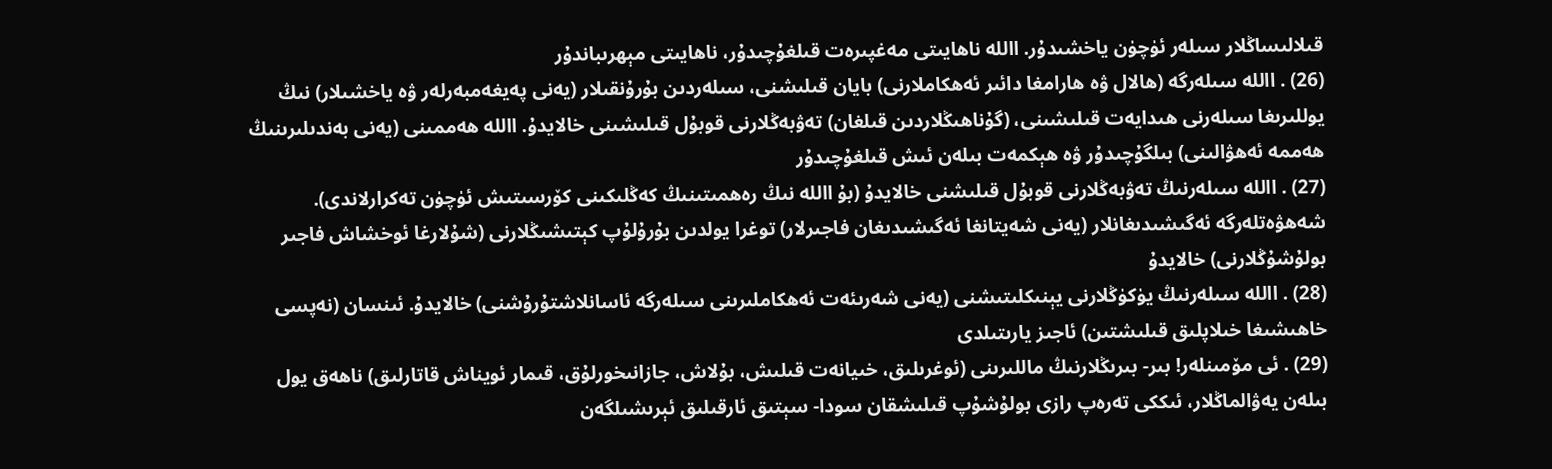قىلالىساڭلار سىلەر ئۈچۈن ياخشىدۇر. االله ناھايىتى مەغپىرەت قىلغۇچىدۇر، ناھايىتى مېھرىباندۇر
(26) . االله سىلەرگە (ھالال ۋە ھارامغا دائىر ئەھكاملارنى) بايان قىلىشنى، سىلەردىن بۇرۇنقىلار (يەنى پەيغەمبەرلەر ۋە ياخشىلار) نىڭ يوللىرىغا سىلەرنى ھىدايەت قىلىشىنى، (گۇناھىڭلاردىن قىلغان) تەۋبەڭلارنى قوبۇل قىلىشىنى خالايدۇ. االله ھەممىنى (يەنى بەندىلىرىنىڭ ھەممە ئەھۋالىنى) بىلگۇچىدۇر ۋە ھېكمەت بىلەن ئىش قىلغۇچىدۇر
(27) . االله سىلەرنىڭ تەۋبەڭلارنى قوبۇل قىلىشنى خالايدۇ (بۇ االله نىڭ رەھمىتىنىڭ كەڭلىكىنى كۆرسىتىش ئۈچۈن تەكرارلاندى). شەھۋەتلەرگە ئەگىشىدىغانلار (يەنى شەيتانغا ئەگىشىدىغان فاجىرلار) توغرا يولدىن بۇرۇلۇپ كېتىشىڭلارنى (شۇلارغا ئوخشاش فاجىر بولۇشۇڭلارنى) خالايدۇ
(28) . االله سىلەرنىڭ يۈكۈڭلارنى يېنىكلىتىشنى (يەنى شەرىئەت ئەھكاملىرىنى سىلەرگە ئاسانلاشتۇرۇشنى) خالايدۇ. ئىنسان (نەپسى خاھىشىغا خىلاپلىق قىلىشتىن) ئاجىز يارىتىلدى
(29) . ئى مۆمىنلەر! بىر- بىرىڭلارنىڭ ماللىرىنى (ئوغرىلىق، خىيانەت قىلىش، بۇلاش، جازانىخورلۇق، قىمار ئويناش قاتارلىق) ناھەق يول بىلەن يەۋالماڭلار، ئىككى تەرەپ رازى بولۇشۇپ قىلىشقان سودا- سېتىق ئارقىلىق ئېرىشىلگەن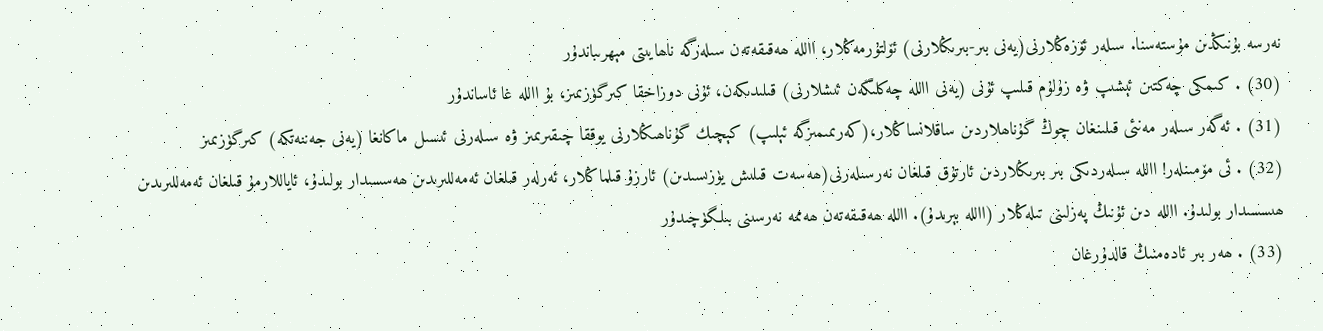نەرسە بۇنىڭدىن مۇستەسنا. سىلەر ئۆزەڭلارنى(يەنى بىر-بىرىڭلارنى) ئۆلتۇرمەڭلار، االله ھەقىقەتەن سىلەرگە ناھايىتى مېھرىباندۇر
(30) . كىمكى چەكتىن ئېشىپ ۋە زۇلۇم قىلىپ ئۇنى (يەنى االله چەكلىگەن ئىشلارنى) قىلىدىكەن، ئۇنى دوزاخقا كىرگۈزىمىز، بۇ االله غا ئاساندۇر
(31) . ئەگەر سىلەر مەنئى قىلىنغان چوڭ گۇناھلاردىن ساقلانساڭلار،(كەرىمىمىزگە ئېلىپ) كېچىك گۇناھىڭلارنى يوققا چىقىرىمىز ۋە سىلەرنى ئىسىل ماكانغا (يەنى جەننەتكە) كىرگۈزىمىز
(32) . ئى مۆمىنلەر! االله سىلەردىكى بىر بىرىڭلاردىن ئارتۇق قىلغان نەرسىلەرنى(ھەسەت قىلىش يۈزىسىدىن) ئارزۇ قىلماڭلار، ئەرلەر قىلغان ئەمەللىرىدىن ھەسسىدار بولىدۇ، ئاياللارمۇ قىلغان ئەمەللىرىدىن ھىسسىدار بولىدۇ. االله دىن ئۇنىڭ پەزلىنى تىلەڭلار (االله بېرىدۇ). االله ھەقىقەتەن ھەممە نەرسىنى بىلگۈچىدۇر
(33) . ھەر بىر ئادەمنىڭ قالدۇرغان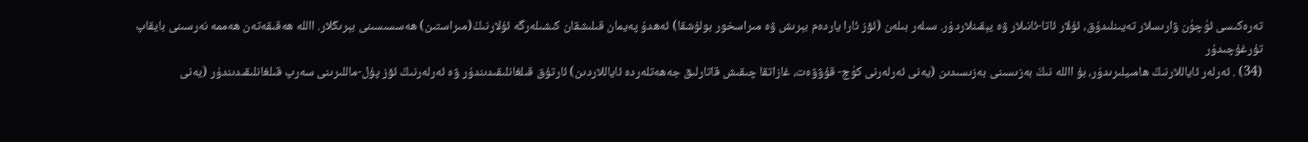تەرەكىسى ئۈچۈن ۋارىسلار تەيىنلىدۇق، ئۇلار ئاتا-ئانىلار ۋە يېقىنلاردۇر. سىلەر بىلەن (ئۆز ئارا ياردەم بېرىش ۋە مىراسخور بولۇشقا) ئەھدۇ پەيمان قىلىشقان كىشىلەرگە ئۇلارنىڭ(مىراستىن) ھەسسىسىنى بېرىڭلار. االله ھەقىقەتەن ھەممە نەرسىنى بايقاپ تۇرغۇچىدۇر
(34) . ئەرلەر ئاياللارنىڭ ھامىيلىرىدۇر، بۇ االله نىڭ بەزىسىنى بەزىسىدىن (يەنى ئەرلەرنى كۈچ- قۇۋۋەت، غازاتقا چىقىش قاتارلىق جەھەتلەردە ئاياللاردىن) ئارتۇق قىلغانلىقىدىندۇر ۋە ئەرلەرنىڭ ئۆز پۇل-ماللىرىنى سەرپ قىلغانلىقىدىندۇر (يەنى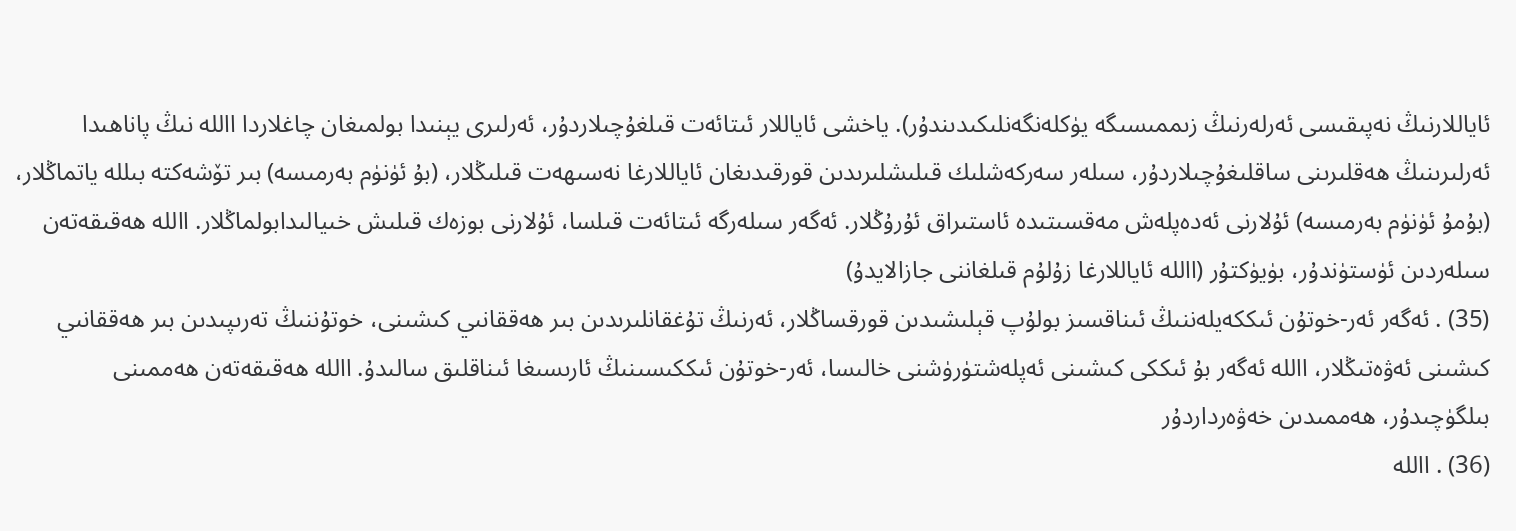ئاياللارنىڭ نەپىقىسى ئەرلەرنىڭ زىممىسىگە يۈكلەنگەنلىكىدىندۇر). ياخشى ئاياللار ئىتائەت قىلغۇچىلاردۇر، ئەرلىرى يېنىدا بولمىغان چاغلاردا االله نىڭ پاناھىدا ئەرلىرىنىڭ ھەقلىرىنى ساقلىغۇچىلاردۇر، سىلەر سەركەشلىك قىلىشلىرىدىن قورقىدىغان ئاياللارغا نەسىھەت قىلىڭلار، (بۇ ئۈنۈم بەرمىسە) بىر تۆشەكتە بىللە ياتماڭلار، (بۇمۇ ئۈنۈم بەرمىسە) ئۇلارنى ئەدەپلەش مەقسىتىدە ئاستىراق ئۇرۇڭلار. ئەگەر سىلەرگە ئىتائەت قىلسا، ئۇلارنى بوزەك قىلىش خىيالىدابولماڭلار. االله ھەقىقەتەن سىلەردىن ئۈستۈندۇر، بۈيۈكتۇر (االله ئاياللارغا زۇلۇم قىلغاننى جازالايدۇ)
(35) . ئەگەر ئەر-خوتۇن ئىككەيلەننىڭ ئىناقسىز بولۇپ قېلىشىدىن قورقساڭلار، ئەرنىڭ تۇغقانلىرىدىن بىر ھەققانىي كىشىنى، خوتۇننىڭ تەرىپىدىن بىر ھەققانىي كىشىنى ئەۋەتىڭلار، االله ئەگەر بۇ ئىككى كىشىنى ئەپلەشتۈرۈشنى خالىسا، ئەر-خوتۇن ئىككىسىنىڭ ئارىسىغا ئىناقلىق سالىدۇ. االله ھەقىقەتەن ھەممىنى بىلگۈچىدۇر، ھەممىدىن خەۋەرداردۇر
(36) . االله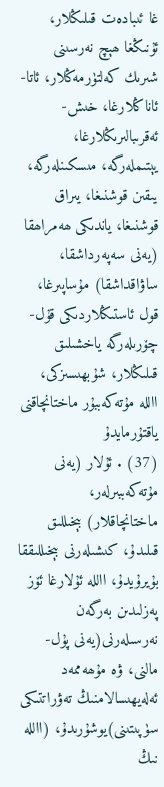غا ئىبادەت قىلىڭلار، ئۇنىڭغا ھېچ نەرسىنى شىرىك كەلتۈرمەڭلار، ئاتا-ئاناڭلارغا، خىش-ئەقرىبالىرىڭلارغا، يېتىملەرگە، مىسكىنلەرگە، يىقىن قوشنىغا، يىراق قوشنىغا، ياندىكى ھەمراھقا (يەنى سەپەرداشقا، ساۋاقداشقا) مۇساپىرغا، قول ئاستىڭلاردىكى قۇل-چۆرىلەرگە ياخشىلىق قىلىڭلار، شۇبھىسىزكى، االله مۇتەكەببۇر ماختانچاقنى ياقتۇرمايدۇ
(37) . ئۇلار (يەنى مۇتەكەببىرلەر، ماختانچاقلار) بېخىللىق قىلىدۇ، كىشىلەرنى بېخىللىققا بۇيرۇيدۇ، االله ئۇلارغا ئۆز پەزلىدىن بەرگەن نەرسىلەرنى(يەنى پۇل-مالنى، ۋە مۇھەممەد ئەلەيھىسالامنىڭ تەۋراتتىكى سۈپىتىنى)يوشۇرىدۇ، (االله نىڭ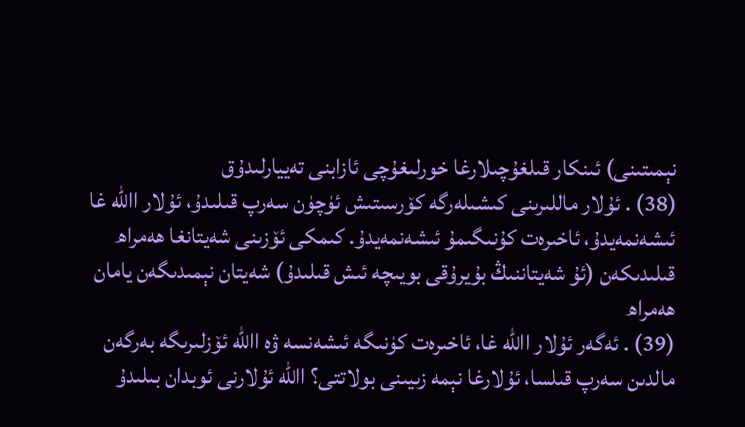نېمىتىنى) ئىنكار قىلغۇچىلارغا خورلىغۇچى ئازابنى تەييارلىدۇق
(38) . ئۇلار ماللىرىنى كىشىلەرگە كۆرسىتىش ئۈچۈن سەرپ قىلىدۇ، ئۇلار االله غا ئىشەنمەيدۇ، ئاخىرەت كۇنىگىمۇ ئىشەنمەيدۇ. كىمكى ئۆزىنى شەيتانغا ھەمراھ قىلىدىكەن (ئۇ شەيتاننىڭ بۇيرۇقى بويىچە ئىش قىلىدۇ) شەيتان نېمىدىگەن يامان ھەمراھ
(39) . ئەگەر ئۇلار االله غا، ئاخىرەت كۈنىگە ئىشەنسە ۋە االله ئۆزلىرىگە بەرگەن مالدىن سەرپ قىلسا، ئۇلارغا نېمە زىيىنى بولاتتى؟ االله ئۇلارنى ئوبدان بىلىدۇ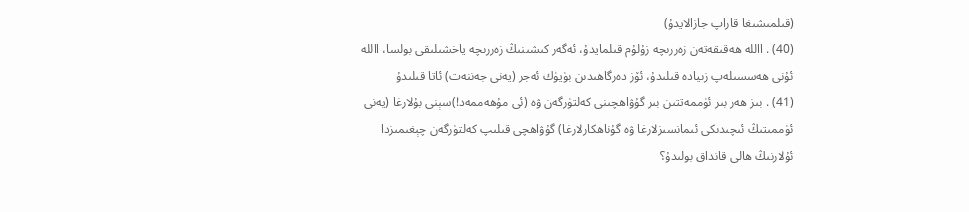(قىلمىشىغا قاراپ جازالايدۇ)
(40) . االله ھەقىقەتەن زەررىچە زۇلۇم قىلمايدۇ، ئەگەر كىشىنىڭ زەررىچە ياخشىلىقى بولسا، االله ئۇنى ھەسسىلەپ زىيادە قىلىدۇ، ئۆز دەرگاھىدىن بۈيۈك ئەجر (يەنى جەننەت) ئاتا قىلىدۇ
(41) . بىز ھەر بىر ئۈممەتتىن بىر گۇۋاھچىنى كەلتۈرگەن ۋە (ئى مۇھەممەد!)سېنى بۇلارغا (يەنى ئۈممىتىڭ ئىچىدىكى ئىمانسىزلارغا ۋە گۇناھكارلارغا) گۇۋاھچى قىلىپ كەلتۈرگەن چېغىمىزدا ئۇلارنىڭ ھالى قانداق بولىدۇ؟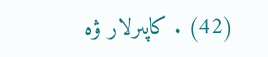(42) . كاپىرلار ۋە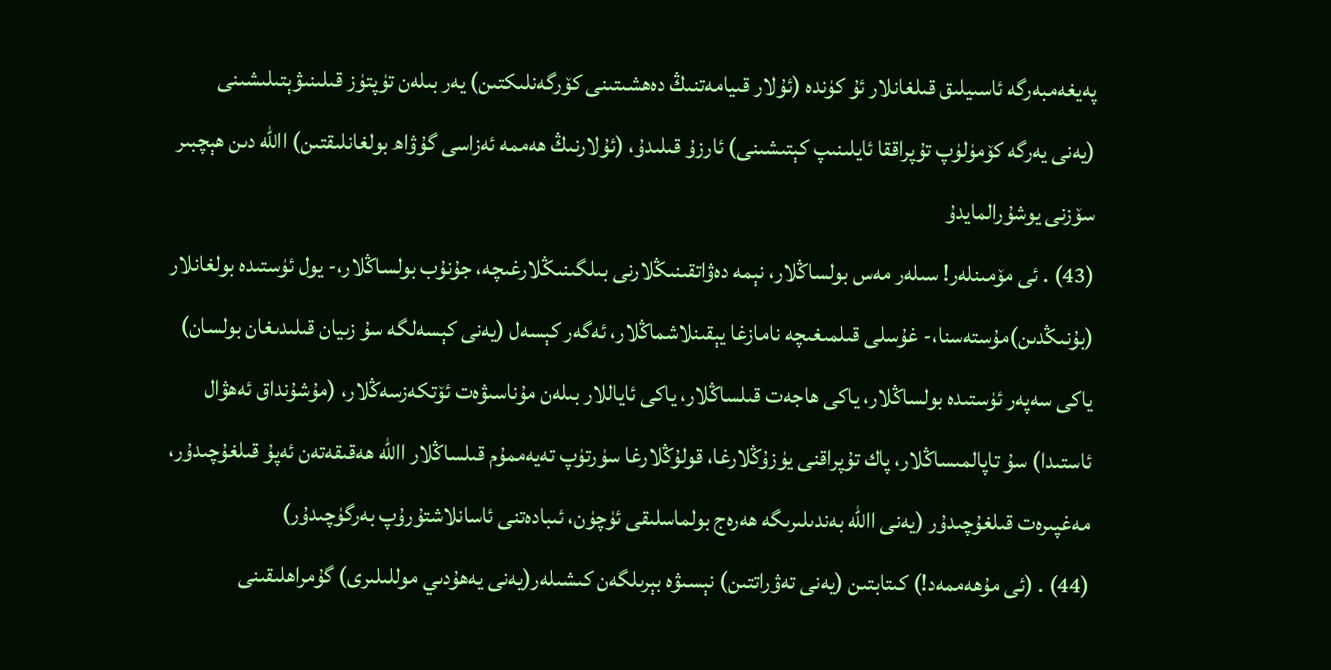پەيغەمبەرگە ئاسىيلىق قىلغانلار ئۇ كۈندە (ئۇلار قىيامەتنىڭ دەھشىتىنى كۆرگەنلىكتىن) يەر بىلەن تۈپتۈز قىلىنىۋېتىلىشىنى (يەنى يەرگە كۆمۈلۈپ تۇپراققا ئايلىنىپ كېتىشىنى) ئارزۇ قىلىدۇ، (ئۇلارنىڭ ھەممە ئەزاسى گۇۋاھ بولغانلىقتىن) االله دىن ھېچبىر سۆزنى يوشۇرالمايدۇ
(43) . ئى مۆمىنلەر! سىلەر مەس بولساڭلار، نېمە دەۋاتقىنىڭلارنى بىلگىنىڭلارغىچە، جۇنۇب بولساڭلار،- يول ئۈستىدە بولغانلار (بۇنىڭدىن)مۇستەسنا،- غۇسلى قىلمىغىچە نامازغا يېقىنلاشماڭلار، ئەگەر كېسەل (يەنى كېسەلگە سۇ زىيان قىلىدىغان بولسان) ياكى سەپەر ئۈستىدە بولساڭلار، ياكى ھاجەت قىلساڭلار، ياكى ئاياللار بىلەن مۇناسىۋەت ئۆتكەزسەڭلار، (مۇشۇنداق ئەھۋال ئاستىدا) سۇ تاپالمىساڭلار، پاك تۇپراقنى يۈزۇڭلارغا، قولۇڭلارغا سۈرتۈپ تەيەممۇم قىلساڭلار االله ھەقىقەتەن ئەپۇ قىلغۇچىدۇر، مەغپىرەت قىلغۇچىدۇر (يەنى االله بەندىلىرىگە ھەرەج بولماسلىقى ئۈچۈن، ئىبادەتنى ئاسانلاشتۇرۇپ بەرگۈچىدۇر)
(44) . (ئى مۇھەممەد!) كىتابتىن (يەنى تەۋراتتىن) نېسىۋە بېرىلگەن كىشىلەر(يەنى يەھۇدىي موللىلىرى) گۇمراھلىقىنى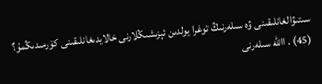سىتىۋالغانلىقىنى ۋە سىلەرنىڭ توغرا يولدىن ئېزىشىڭلارنى خالايدىغانلىقىنى كۆرمىدىڭمۇ؟
(45) . االله سىلەرنى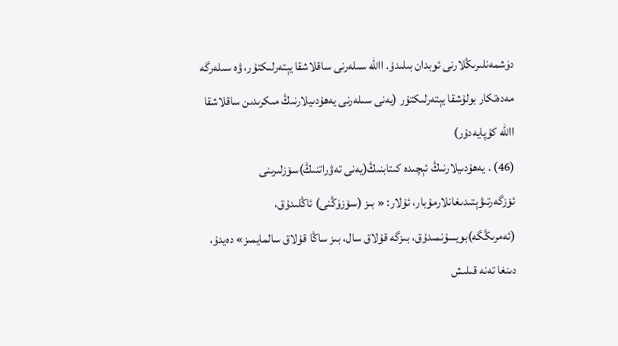دۈشمەنلىرىڭلارنى ئوبدان بىلىدۇ. االله سىلەرنى ساقلاشقا يېتەرلىكتۇر، ۋە سىلەرگە مەدەتكار بولۇشقا يېتەرلىكتۇر (يەنى سىلەرنى يەھۇدىيلارنىڭ مىكرىدىن ساقلاشقا االله كۇپايەدۇر)
(46) . يەھۇدىيلارنىڭ ئېچىدە كىتابنىڭ(يەنى تەۋراتنىڭ)سۆزلىرىنى ئۆزگەرتىۋېتىدىغانلارمۇبار، ئۇلار: « بىز (سۆزۈڭنى) ئاڭلىدۇق، (ئەمرىڭگە)بويسۇنمىدۇق، بىزگە قۇلاق سال، بىز ساڭا قۇلاق سالمايمىز» دەيدۇ، دىنغا تەنە قىلىش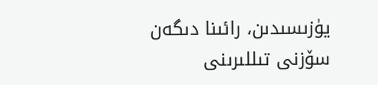يۈزىسىدىن، رائىنا دىگەن سۆزنى تىللىرىنى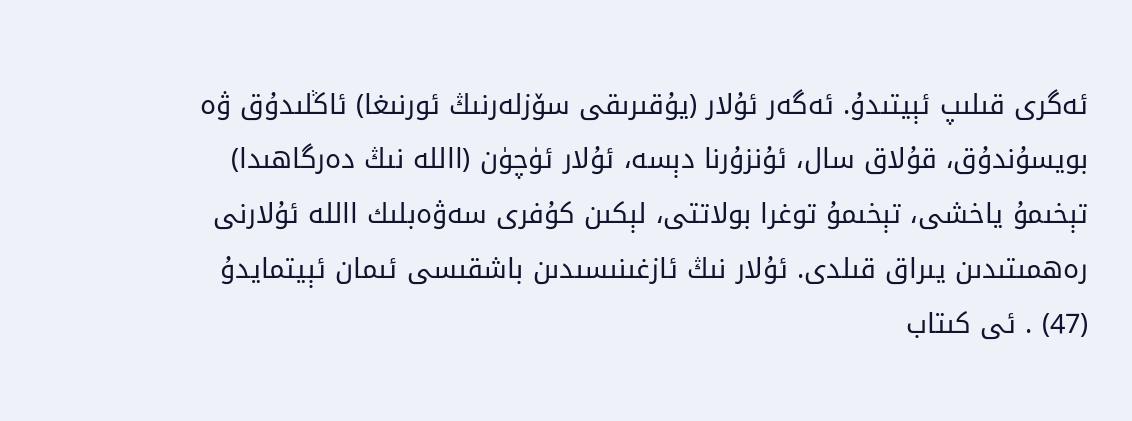ئەگرى قىلىپ ئېيتىدۇ. ئەگەر ئۇلار (يۇقىرىقى سۆزلەرنىڭ ئورنىغا) ئاڭلىدۇق ۋە بويسۇندۇق، قۇلاق سال، ئۇنزۇرنا دېسە، ئۇلار ئۈچۈن (االله نىڭ دەرگاھىدا) تېخىمۇ ياخشى، تېخىمۇ توغرا بولاتتى، لېكىن كۇفرى سەۋەبلىك االله ئۇلارنى رەھمىتىدىن يىراق قىلدى. ئۇلار نىڭ ئازغىنىسىدىن باشقىسى ئىمان ئېيتمايدۇ
(47) . ئى كىتاب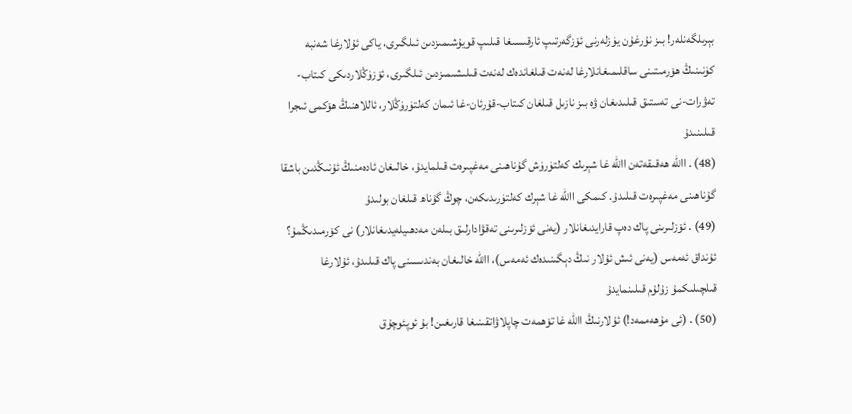بېرىلگەنلەر! بىز نۇرغۇن يۈزلەرنى ئۆزگەرتىپ ئارقىسىغا قىلىپ قويۇشىمىزدىن ئىلگىرى، ياكى ئۇلارغا شەنبە كۈنىنىڭ ھۆرمىتىنى ساقلىمىغانلارغا لەنەت قىلغاندەك لەنەت قىلىشىمىزدىن ئىلگىرى، ئۆزۈڭلاردىكى كىتاب-تەۋرات-نى تەستىق قىلىدىغان ۋە بىز نازىل قىلغان كىتاب-قۇرئان-غا ئىمان كەلتۈرۈڭلار، ئاللاھنىڭ ھۆكمى ئىجرا قىلىنىدۇ
(48) . االله ھەقىقەتەن االله غا شېرىك كەلتۈرۈش گۇناھىنى مەغپىرەت قىلمايدۇ، خالىغان ئادەمنىڭ ئۇنىڭدىن باشقا گۇناھىنى مەغپىرەت قىلىدۇ. كىمكى االله غا شېرك كەلتۈرىدىكەن، چوڭ گۇناھ قىلغان بولىدۇ
(49) . ئۆزلىرىنى پاك دەپ قارايدىغانلار (يەنى ئۆزلىرىنى تەقۋادارلىق بىلەن مەدھىيلەيدىغانلار) نى كۆرمىدىڭمۇ؟ ئۇنداق ئەمەس (يەنى ئىش ئۇلار نىڭ دېگىنىدەك ئەمەس)، االله خالىغان بەندىسىنى پاك قىلىدۇ، ئۇلارغا قىلچىلىكمۇ زۇلۇم قىلىنمايدۇ
(50) . (ئى مۇھەممەد!) ئۇلارنىڭ االله غا تۆھمەت چاپلاۋاتقىنىغا قارىغىن! بۇ ئوپئوچۇق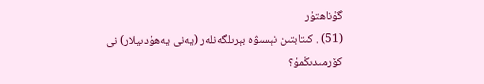گۇناھتۇر
(51) . كىتابتىن نېسىۋە بېرىلگەنلەر (يەنى يەھۇدىيلار) نى كۆرمىدىڭمۇ؟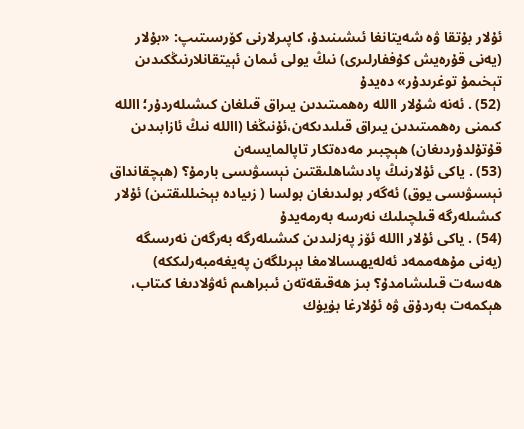ئۇلار بۇتقا ۋە شەيتانغا ئىشىنىدۇ، كاپىرلارنى كۆرسىتىپ: «بۇلار (يەنى قۇرەيش كۇففارلىرى) نىڭ يولى ئىمان ئېيتقانلارنىڭكىدىن تېخىمۇ توغرىدۇر» دەيدۇ
(52) . ئەنە شۇلار االله رەھمىتىدىن يىراق قىلغان كىشىلەردۇر؛ االله كىمنى رەھمىتىدىن يىراق قىلىدىكەن،ئۇنىڭغا (االله نىڭ ئازابىدىن قۇتۇلدۇردىغان) ھېچبىر مەدەتكار تاپالمايسەن
(53) . ياكى ئۇلارنىڭ پادىشاھلىقتىن نېسىۋىسى بارمۇ؟ (ھېچقانداق نېسىۋىسى يوق) ئەگەر بولىدىغان بولسا ( زىيادە بېخىللىقتىن) ئۇلار كىشىلەرگە قىلچىلىك نەرسە بەرمەيدۇ
(54) . ياكى ئۇلار االله ئۆز پەزلىدىن كىشىلەرگە بەرگەن نەرسىگە (يەنى مۇھەممەد ئەلەيھىسالامغا بېرىلگەن پەيغەمبەرلىككە) ھەسەت قىلىشامدۇ؟ بىز ھەقىقەتەن ئىبراھىم ئەۋلادىغا كىتاب، ھېكمەت بەردۇق ۋە ئۇلارغا بۈيۈك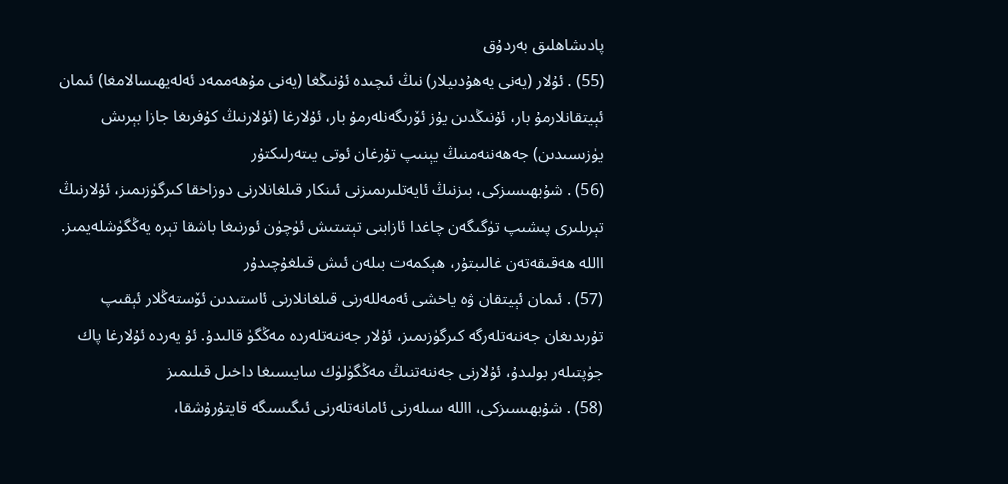پادىشاھلىق بەردۇق
(55) . ئۇلار (يەنى يەھۇدىيلار) نىڭ ئىچىدە ئۇنىڭغا (يەنى مۇھەممەد ئەلەيھىسالامغا) ئىمان ئېيتقانلارمۇ بار، ئۇنىڭدىن يۇز ئۆرىگەنلەرمۇ بار، ئۇلارغا (ئۇلارنىڭ كۇفرىغا جازا بېرىش يۈزىسىدىن) جەھەننەمنىڭ يېنىپ تۇرغان ئوتى يىتەرلىكتۇر
(56) . شۇبھىسىزكى، بىزنىڭ ئايەتلىرىمىزنى ئىنكار قىلغانلارنى دوزاخقا كىرگۈزىمىز، ئۇلارنىڭ تېرىلىرى پىشىپ تۈگىگەن چاغدا ئازابنى تېتىتىش ئۈچۈن ئورنىغا باشقا تېرە يەڭگۈشلەيمىز. االله ھەقىقەتەن غالىبتۇر، ھېكمەت بىلەن ئىش قىلغۇچىدۇر
(57) . ئىمان ئېيتقان ۋە ياخشى ئەمەللەرنى قىلغانلارنى ئاستىدىن ئۆستەڭلار ئېقىپ تۇرىدىغان جەننەتلەرگە كىرگۈزىمىز، ئۇلار جەننەتلەردە مەڭگۈ قالىدۇ. ئۇ يەردە ئۇلارغا پاك جۈپتىلەر بولىدۇ، ئۇلارنى جەننەتنىڭ مەڭگۈلۈك سايىسىغا داخىل قىلىمىز
(58) . شۇبھىسىزكى، االله سىلەرنى ئامانەتلەرنى ئىگىسىگە قايتۇرۇشقا،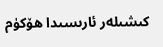كىشىلەر ئارىسىدا ھۆكۈم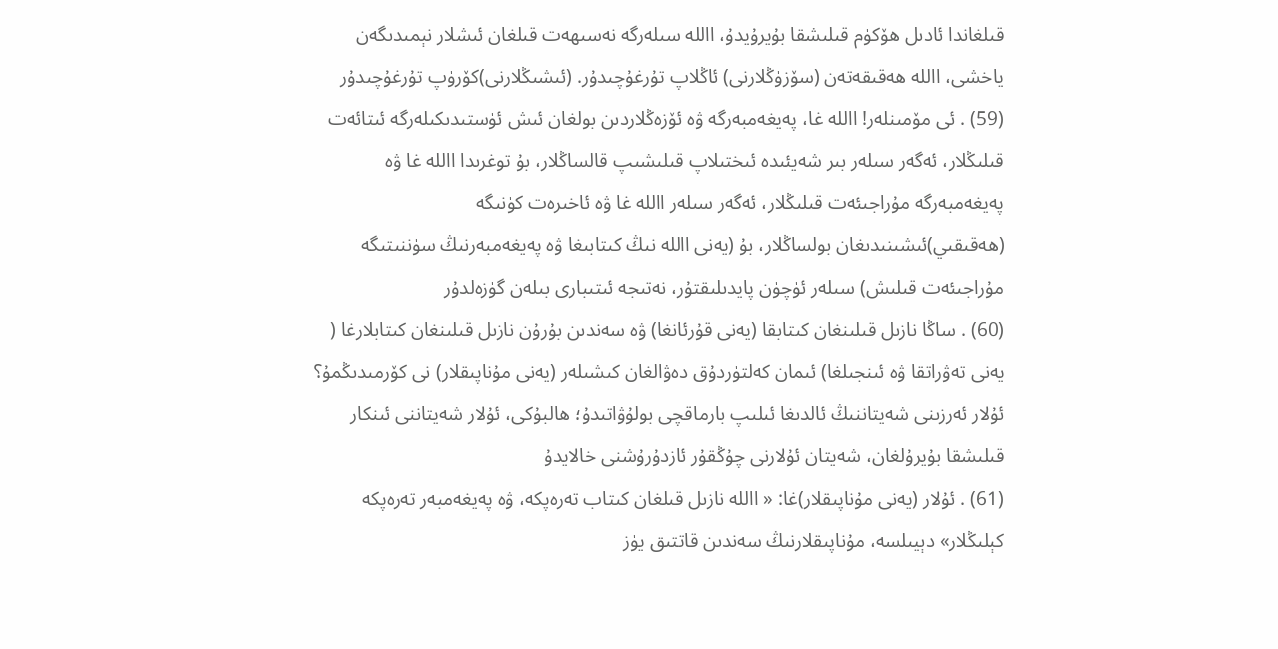قىلغاندا ئادىل ھۆكۈم قىلىشقا بۇيرۇيدۇ، االله سىلەرگە نەسىھەت قىلغان ئىشلار نېمىدىگەن ياخشى، االله ھەقىقەتەن (سۆزۈڭلارنى) ئاڭلاپ تۇرغۇچىدۇر. (ئىشىڭلارنى)كۆرۈپ تۇرغۇچىدۇر
(59) . ئى مۆمىنلەر! االله غا، پەيغەمبەرگە ۋە ئۆزەڭلاردىن بولغان ئىش ئۈستىدىكىلەرگە ئىتائەت قىلىڭلار، ئەگەر سىلەر بىر شەيئىدە ئىختىلاپ قىلىشىپ قالساڭلار، بۇ توغرىدا االله غا ۋە پەيغەمبەرگە مۇراجىئەت قىلىڭلار، ئەگەر سىلەر االله غا ۋە ئاخىرەت كۈنىگە (ھەقىقىي)ئىشىنىدىغان بولساڭلار، بۇ (يەنى االله نىڭ كىتابىغا ۋە پەيغەمبەرنىڭ سۈننىتىگە مۇراجىئەت قىلىش) سىلەر ئۈچۈن پايدىلىقتۇر، نەتىجە ئىتىبارى بىلەن گۈزەلدۇر
(60) . ساڭا نازىل قىلىنغان كىتابقا (يەنى قۇرئانغا) ۋە سەندىن بۇرۇن نازىل قىلىنغان كىتابلارغا ( يەنى تەۋراتقا ۋە ئىنجىلغا) ئىمان كەلتۈردۇق دەۋالغان كىشىلەر (يەنى مۇناپىقلار) نى كۆرمىدىڭمۇ؟ ئۇلار ئەرزىنى شەيتاننىڭ ئالدىغا ئىلىپ بارماقچى بولۇۋاتىدۇ؛ ھالبۇكى، ئۇلار شەيتاننى ئىنكار قىلىشقا بۇيرۇلغان، شەيتان ئۇلارنى چۇڭقۇر ئازدۇرۇشنى خالايدۇ
(61) . ئۇلار (يەنى مۇناپىقلار)غا: « االله نازىل قىلغان كىتاب تەرەپكە، ۋە پەيغەمبەر تەرەپكە كېلىڭلار» دېيىلسە، مۇناپىقلارنىڭ سەندىن قاتتىق يۈز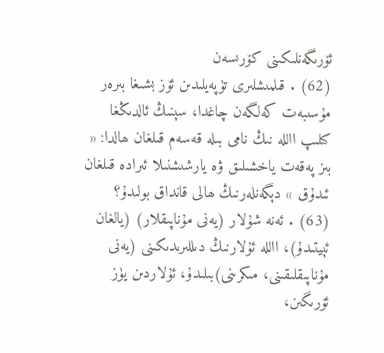ئۆرىگەنلىكىنى كۆرىسەن
(62) . قىلمىشلىرى تۈپەيلىدىن ئۆز بشىغا بىرەر مۇسىبەت كەلگەن چاغدا، سېنىڭ ئالدىڭغا كىلىپ االله نىڭ نامى بىلە قەسەم قىلغان ھالدا: « بىز پەقەت ياخشىلىق ۋە يارشىشنىلا ئىرادە قىلغان ئىدۇق » دېگەنلەرنىڭ ھالى قانداق بولىدۇ؟
(63) . ئەنە شۇلار (يەنى مۇناپىقلار) (يالغان ئېيتىدۇ)، االله ئۇلارنىڭ دىللىرىدىكىنى (يەنى مۇناپىقلىقىنى، مىكرىنى)بىلىدۇ، ئۇلاردىن يۈز ئۆرىگىن،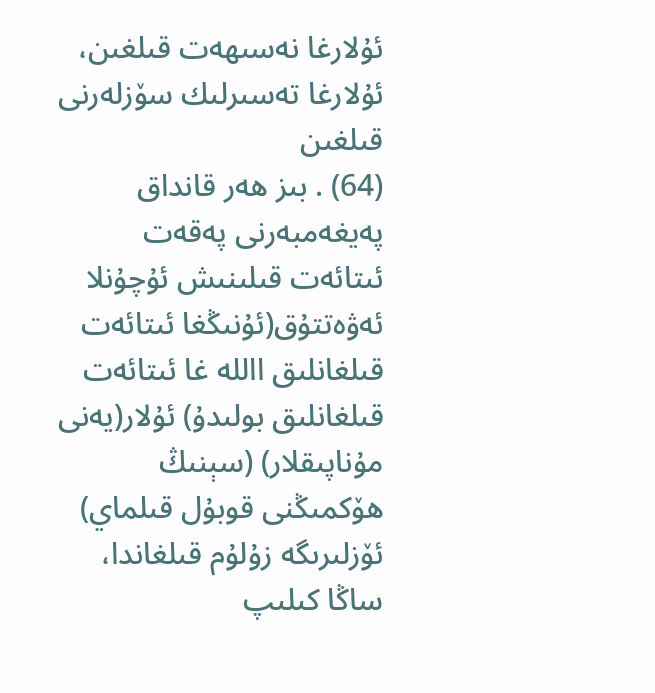ئۇلارغا نەسىھەت قىلغىن، ئۇلارغا تەسىرلىك سۆزلەرنى قىلغىن
(64) . بىز ھەر قانداق پەيغەمبەرنى پەقەت ئىتائەت قىلىنىش ئۇچۇنلا ئەۋەتتۇق(ئۇنىڭغا ئىتائەت قىلغانلىق االله غا ئىتائەت قىلغانلىق بولىدۇ) ئۇلار(يەنى مۇناپىقلار) (سېنىڭ ھۆكمىڭنى قوبۇل قىلماي) ئۆزلىرىگە زۇلۇم قىلغاندا، ساڭا كىلىپ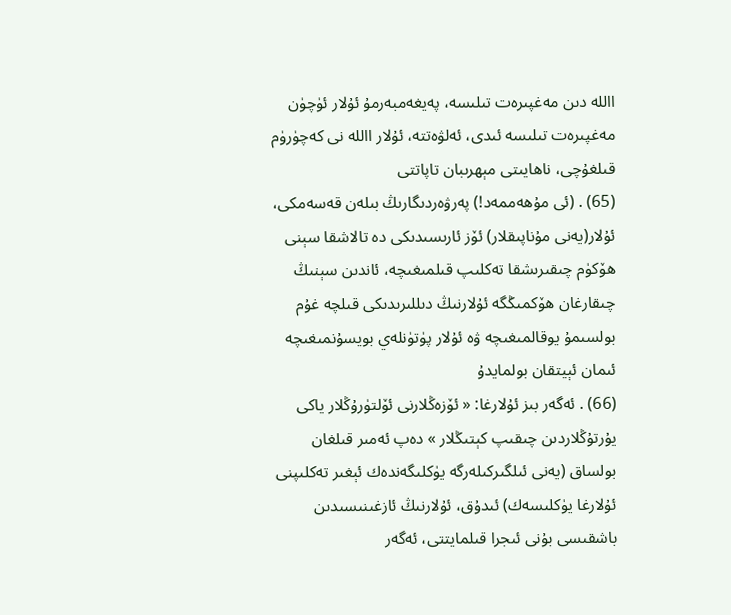االله دىن مەغپىرەت تىلىسە، پەيغەمبەرمۇ ئۇلار ئۈچۈن مەغپىرەت تىلىسە ئىدى، ئەلۋەتتە، ئۇلار االله نى كەچۈرۈم قىلغۇچى، ناھايىتى مېھرىبان تاپاتتى
(65) . (ئى مۇھەممەد!) پەرۋەردىگارىڭ بىلەن قەسەمكى، ئۇلار(يەنى مۇناپىقلار) ئۆز ئارىسىدىكى دە تالاشقا سېنى ھۆكۈم چىقىرىشقا تەكلىپ قىلمىغىچە، ئاندىن سېنىڭ چىقارغان ھۆكمىڭگە ئۇلارنىڭ دىللىرىدىكى قىلچە غۇم بولسىمۇ يوقالمىغىچە ۋە ئۇلار پۈتۈنلەي بويسۇنمىغىچە ئىمان ئېيتقان بولمايدۇ
(66) . ئەگەر بىز ئۇلارغا: « ئۆزەڭلارنى ئۆلتۈرۇڭلار ياكى يۇرتۇڭلاردىن چىقىپ كېتىڭلار » دەپ ئەمىر قىلغان بولساق (يەنى ئىلگىركىلەرگە يۈكلىگەندەك ئېغىر تەكلىپنى ئۇلارغا يۈكلىسەك) ئىدۇق، ئۇلارنىڭ ئازغىنىسىدىن باشقىسى بۇنى ئىجرا قىلمايتتى، ئەگەر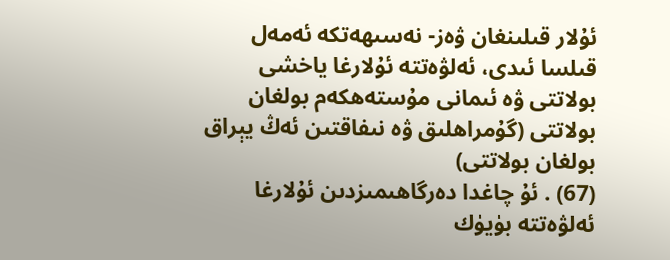ئۇلار قىلىنغان ۋەز- نەسىھەتكە ئەمەل قىلسا ئىدى، ئەلۋەتتە ئۇلارغا ياخشى بولاتتى ۋە ئىمانى مۇستەھكەم بولغان بولاتتى (گۇمراھلىق ۋە نىفاقتىن ئەڭ يېراق بولغان بولاتتى)
(67) . ئۇ چاغدا دەرگاھىمىزدىن ئۇلارغا ئەلۋەتتە بۈيۈك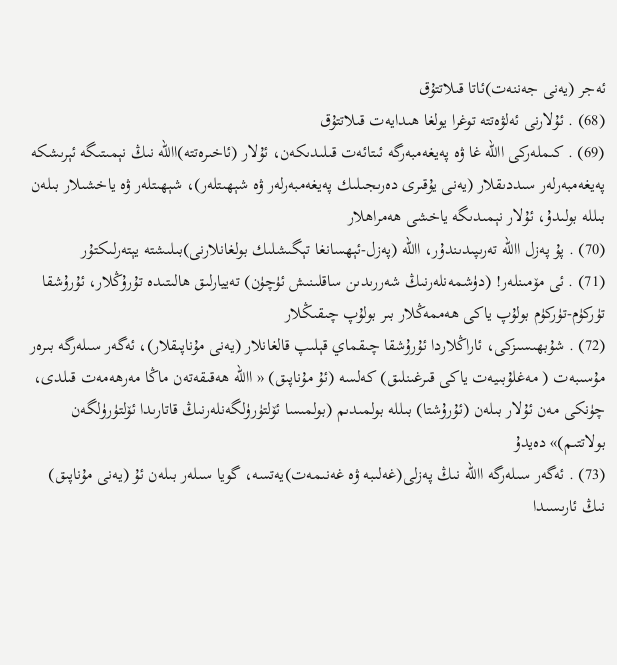ئەجر (يەنى جەننەت)ئاتا قىلاتتۇق
(68) . ئۇلارنى ئەلۋەتتە توغرا يولغا ھىدايەت قىلاتتۇق
(69) . كىملەركى االله غا ۋە پەيغەمبەرگە ئىتائەت قىلىدىكەن، ئۇلار (ئاخىرەتتە)االله نىڭ نېمىتىگە ئېرىشكە پەيغەمبەرلەر سىددىقلار (يەنى يۇقىرى دەرىجىلىك پەيغەمبەرلەر ۋە شېھىتلەر)، شېھىتلەر ۋە ياخشىلار بىلەن بىللە بولىدۇ، ئۇلار نېمىدىگە ياخشى ھەمراھلار
(70) . پۇ پەزل االله تەرىپىدىندۇر، االله (پەزل-ئېھسانغا تېگىشلىك بولغانلارنى)بىلىشتە يېتەرلىكتۇر
(71) . ئى مۆمىنلەر! (دۈشمەنلەرنىڭ شەررىدىن ساقلىنىش ئۈچۈن) تەييارلىق ھالىتىدە تۇرۇڭلار، ئۇرۇشقا تۈركۈم-تۈركۈم بولۇپ ياكى ھەممەڭلار بىر بولۇپ چىقىڭلار
(72) . شۇبھىسىزكى، ئاراڭلاردا ئۇرۇشقا چىقماي قېلىپ قالغانلار (يەنى مۇناپىقلار)، ئەگەر سىلەرگە بىرەر مۇسىبەت ( مەغلۇبىيەت ياكى قىرغىنلىق) كەلسە (ئۇ مۇناپىق) « االله ھەقىقەتەن ماڭا مەرھەمەت قىلدى، چۈنكى مەن ئۇلار بىلەن (ئۇرۇشتا) بىللە بولمىدىم (بولمىسا ئۆلتۈرۈلگەنلەرنىڭ قاتارىدا ئۆلتۈرۈلگەن بولاتتىم)» دەيدۇ
(73) . ئەگەر سىلەرگە االله نىڭ پەزلى(غەلىبە ۋە غەنىمەت)يەتسە، گويا سىلەر بىلەن ئۇ (يەنى مۇناپىق) نىڭ ئارىسىدا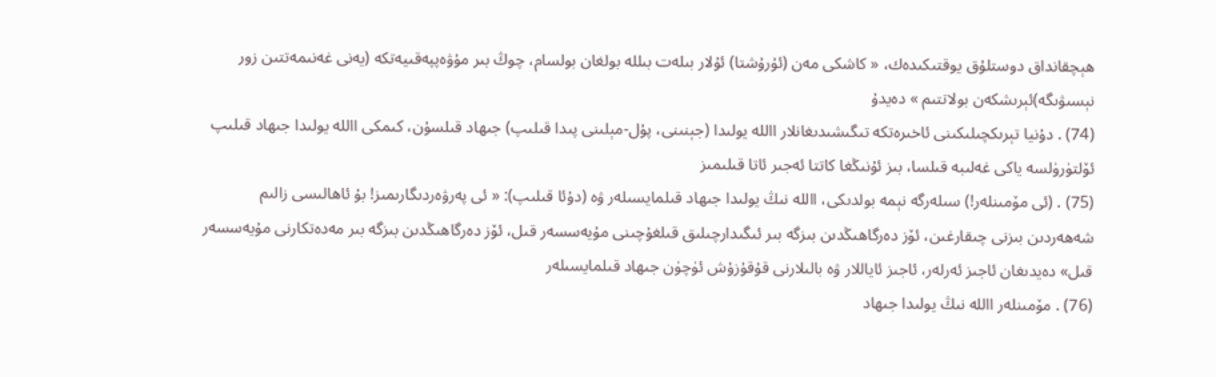ھېچقانداق دوستلۇق يوقتىكىدەك، « كاشكى مەن (ئۇرۇشتا) ئۇلار بىلەت بىللە بولغان بولسام، چوڭ بىر مۇۋەپپەقىيەتكە (يەنى غەنىمەتتىن زور نېسىۋىگە)ئېرىشكەن بولاتتىم » دەيدۇ
(74) . دۇنيا تېرىكچىلىكىنى ئاخىرەتكە تىگىشىدىغانلار االله يولىدا (جېنىنى، پۇل-مېلىنى پىدا قىلىپ) جىھاد قىلسۇن، كىمكى االله يولىدا جىھاد قىلىپ ئۆلتۈرۈلسە ياكى غەلىبە قىلسا، بىز ئۇنىڭغا كاتتا ئەجىر ئاتا قىلىمىز
(75) . (ئى مۆمىنلەر!) سىلەرگە نېمە بولدىكى، االله نىڭ يولىدا جىھاد قىلمايسىلەر ۋە (دۇئا قىلىپ): « ئى پەرۋەردىگارىمىز! بۇ ئاھالىسى زالىم شەھەردىن بىزنى چىقارغىن، ئۆز دەرگاھىڭدىن بىزگە بىر ئىگىدارچىلىق قىلغۇچىنى مۇيەسسەر قىل، ئۆز دەرگاھىڭدىن بىزگە بىر مەدەتكارنى مۇيەسسەر قىل» دەيدىغان ئاجىز ئەرلەر، ئاجىز ئاياللار ۋە بالىلارنى قۇقۇزۇش ئۈچۈن جىھاد قىلمايسىلەر
(76) . مۆمىنلەر االله نىڭ يولىدا جىھاد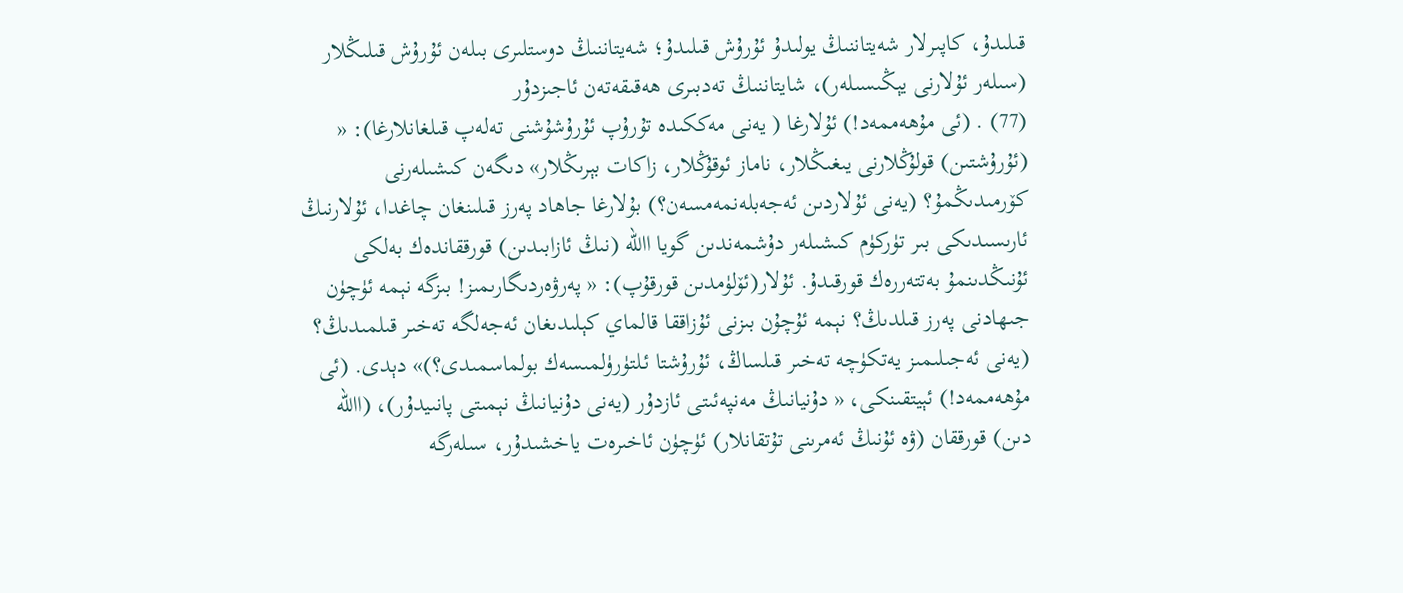قىلىدۇ، كاپىرلار شەيتاننىڭ يولىدۇ ئۇرۇش قىلىدۇ؛ شەيتاننىڭ دوستلىرى بىلەن ئۇرۇش قىلىڭلار (سىلەر ئۇلارنى يېڭىسىلەر)، شايتاننىڭ تەدبىرى ھەقىقەتەن ئاجىزدۇر
(77) . (ئى مۇھەممەد!) ئۇلارغا ( يەنى مەككىدە تۇرۇپ ئۇرۇشۇشنى تەلەپ قىلغانلارغا): « (ئۇرۇشتىن) قولۇڭلارنى يىغىڭلار، ناماز ئوقۇڭلار، زاكات بېرىڭلار» دىگەن كىشىلەرنى كۆرمىدىڭمۇ؟ (يەنى ئۇلاردىن ئەجەبلەنمەمسەن؟) بۇلارغا جاھاد پەرز قىلىنغان چاغدا، ئۇلارنىڭ ئارىسىدىكى بىر تۈركۈم كىشىلەر دۇشمەندىن گويا االله (نىڭ ئازابىدىن) قورققاندەك بەلكى ئۇنىڭدىنمۇ بەتتەررەك قورقىدۇ. ئۇلار(ئۆلۈمدىن قورقۇپ): « پەرۋەردىگارىمىز! بىزگە نېمە ئۈچۈن جىھادنى پەرز قىلدىڭ؟ نېمە ئۇچۇن بىزنى ئۇزاققا قالماي كېلىدىغان ئەجەلگە تەخىر قىلمىدىڭ؟ (يەنى ئەجىلىمىز يەتكۈچە تەخىر قىلساڭ، ئۇرۇشتا ئـلتۈرۈلمىسەك بولماسمىدى؟)» دېدى. (ئى مۇھەممەد!) ئېيتقىنكى، « دۇنيانىڭ مەنپەئىتى ئازدۇر (يەنى دۇنيانىڭ نېمىتى پانىيدۇر)، (االله دىن) قورققان (ۋە ئۇنىڭ ئەمرىنى تۇتقانلار) ئۈچۈن ئاخىرەت ياخشىدۇر، سىلەرگە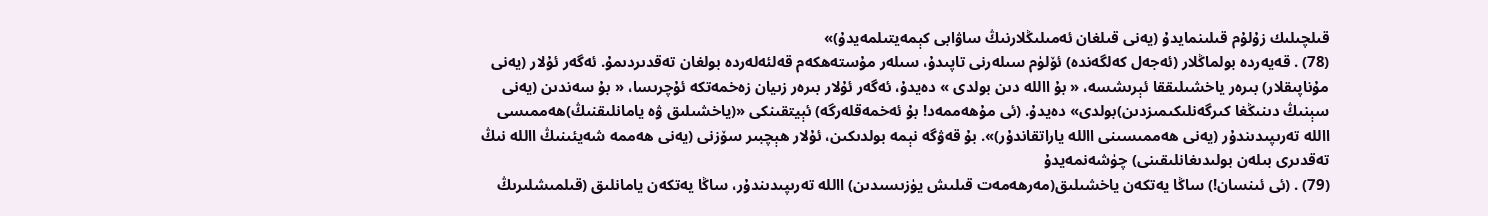قىلچىلىك زۇلۇم قىلىنمايدۇ (يەنى قىلغان ئەمىلىڭلارنىڭ ساۋابى كېمەيتىلمەيدۇ)»
(78) . قەيەردە بولماڭلار (ئەجەل كەلگەندە) ئۆلۈم سىلەرنى تاپىدۇ، سىلەر مۇستەھكەم قەلئەلەردە بولغان تەقدىردىمۇ. ئەگەر ئۇلار (يەنى مۇناپىقلار) بىرەر ياخشىلىققا ئېرىشسە، « بۇ االله دىن بولدى » دەيدۇ، ئەگەر ئۇلار بىرەر زىيان زەخمەتكە ئۇچرىسا، « بۇ سەندىن (يەنى سېنىڭ دىنىڭغا كىرگەنلىكىمىزدىن)بولدى» دەيدۇ. (ئى مۇھەممەد! بۇ ئەخمەقلەرگە) ئېيتقىنكى «(ياخشىلىق ۋە يامانلىقنىڭ)ھەممىسى االله تەرىپىدىندۇر (يەنى ھەممىسىنى االله ياراتقاندۇر)». بۇ قەۋگە نېمە بولدىكىن، ئۇلار ھېچبىر سۆزنى (يەنى ھەممە شەيئىنىڭ االله نىڭ تەقدىرى بىلەن بولىدىغانلىقىنى) چۈشەنمەيدۇ
(79) . (ئى ئىنسان!) ساڭا يەتكەن ياخشىلىق(مەرھەمەت قىلىش يۈزىسىدىن) االله تەرىپىدىندۇر، ساڭا يەتكەن يامانلىق (قىلمىشلىرىڭ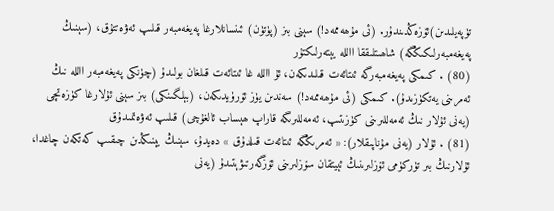تۈپەيلىدىن)ئۆزەڭدىندۇر. (ئى مۇھەممەد!) سېنى بىز (پۈتۈن) ئىنسانلارغا پەيغەمبەر قىلىپ ئەۋەتتۇق، (سېنىڭ پەيغەمبەرلىكىڭگە) شاھىتلىققا االله يېتەرلىكتۇر
(80) . كىمكى پەيغەمبەرگە ئىتائەت قىلىدىكەن، ئۇ االله غا ئىتائەت قىلغان بولىدۇ (چۈنكى پەيغەمبەر االله نىڭ ئەمرىنى يەتكۈزىدۇ). كىمكى (ئى مۇھەممەد!) سەندىن يۈز ئۆرۈيدىكەن، (بېلگىنكى) بىز سېنى ئۇلارغا كۈزەتچى (يەنى ئۇلار نىڭ ئەمەللىرىنى كۈزىتىپ، ئەمەللىرىگە قاراپ ھېساب ئالغۇچى) قىلىپ ئەۋەتمىدۇق
(81) . ئۇلار (يەنى مۇناپىقلار): « ئەمرىڭگە ئىتائەت قىلدۇق » دەيدۇ، سېنىڭ يېنىڭدىن چىقىپ كەتكەن چاغدا، ئۇلارنىڭ بىر تۈركۈمى ئۆزلىرىنىڭ ئېيتقان سۆزلىرىنى ئۆزگەرتىۋېتىدۇ (يەنى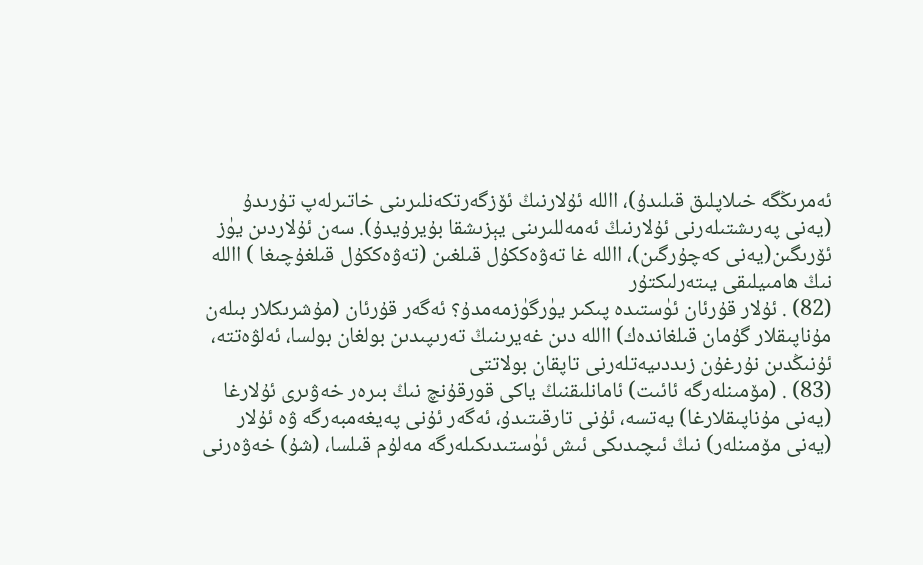ئەمرىڭگە خىلاپلىق قىلىدۇ)، االله ئۇلارنىڭ ئۆزگەرتكەنلىرىنى خاتىرلەپ تۇرىدۇ (يەنى پەرىشتىلەرنى ئۇلارنىڭ ئەمەللىرىنى يېزىشقا بۇيرۇيدۇ). سەن ئۇلاردىن يۈز ئۆرىگىن(يەنى كەچۇرگىن)، االله غا تەۋەككۇل قىلغىن (تەۋەككۇل قىلغۇچىغا ) االله نىڭ ھامىيلىقى يىتەرلىكتۇر
(82) . ئۇلار قۇرئان ئۈستىدە پىكىر يۈرگۈزمەمدۇ؟ ئەگەر قۇرئان (مۇشرىكلار بىلەن مۇناپىقلار گۇمان قىلغاندەك) االله دىن غەيرىنىڭ تەرىپىدىن بولغان بولسا، ئەلۋەتتە، ئۇنىڭدىن نۇرغۇن زىددىيەتلەرنى تاپقان بولاتتى
(83) . (مۆمىنلەرگە ئائىت) ئامانلىقنىڭ ياكى قورقۇنچ نىڭ بىرەر خەۋىرى ئۇلارغا (يەنى مۇناپىقلارغا) يەتسە، ئۇنى تارقىتىدۇ، ئەگەر ئۇنى پەيغەمبەرگە ۋە ئۇلار (يەنى مۆمىنلەر) نىڭ ئىچىدىكى ئىش ئۈستىدىكىلەرگە مەلۇم قىلسا، (شۇ) خەۋەرنى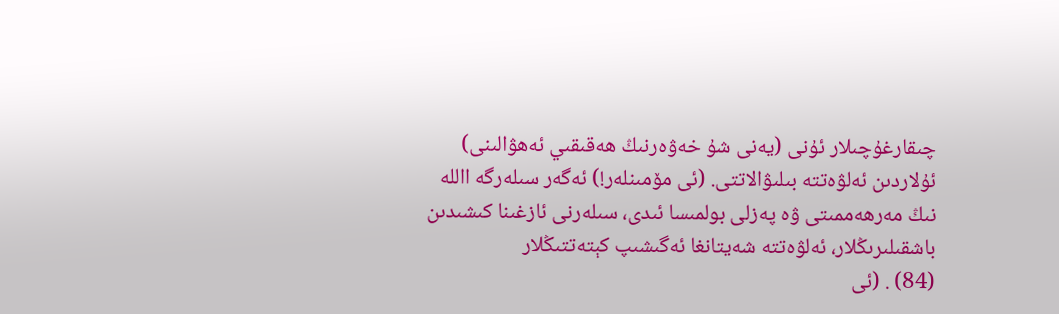چىقارغۇچىلار ئۇنى (يەنى شۇ خەۋەرنىڭ ھەقىقىي ئەھۋالىنى) ئۇلاردىن ئەلۋەتتە بىلىۋالاتتى. (ئى مۆمىنلەر!) ئەگەر سىلەرگە االله نىڭ مەرھەممىتى ۋە پەزلى بولمىسا ئىدى، سىلەرنى ئازغىنا كىشىدىن باشقىلىرىڭلار، ئەلۋەتتە شەيتانغا ئەگىشىپ كېتەتتىڭلار
(84) . (ئى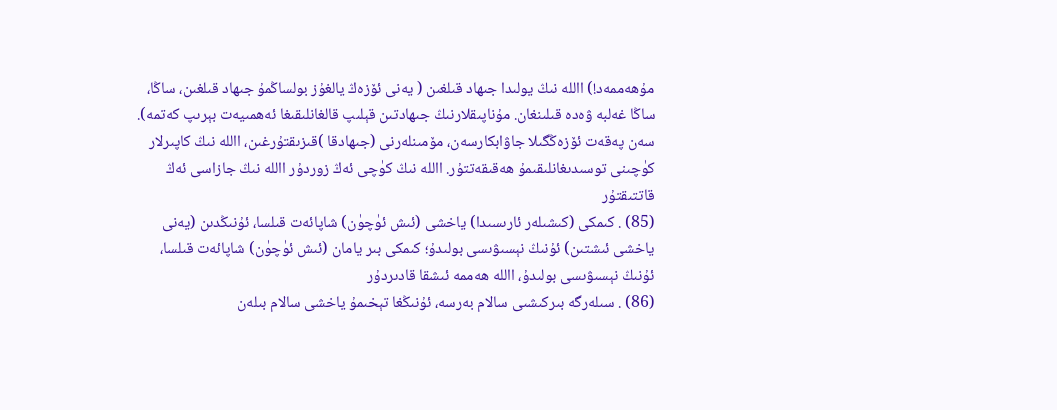مۇھەممەد!) االله نىڭ يولىدا جىھاد قىلغىن ( يەنى ئۆزەڭ يالغۇز بولساڭمۇ جىھاد قىلغىن، ساڭا، ساڭا غەلبە ۋەدە قىلىنغان. مۇناپىقلارنىڭ جىھادتىن قېلىپ قالغانلىقىغا ئەھمىيەت بېرىپ كەتمە). سەن پەقەت ئۆزەڭگىلا جاۋابكارسەن، مۆمىنلەرنى (جىھادقا )قىزىقتۇرغىن، االله نىڭ كاپىرلار كۈچىنى توسىدىغانلىقىمۇ ھەقىقەتتۇر. االله نىڭ كۈچى ئەڭ زوردۇر االله نىڭ جازاسى ئەڭ قاتتىقتۇر
(85) . كىمكى (كىشىلەر ئارىسىدا) ياخشى (ئىش ئۈچۈن) شاپائەت قىلسا، ئۇنىڭدىن (يەنى ياخشى ئىشتىن) ئۇنىڭ نېسىۋىسى بولىدۇ؛ كىمكى بىر يامان (ئىش ئۈچۈن) شاپائەت قىلسا، ئۇنىڭ نېسىۋىسى بولىدۇ، االله ھەممە ئىشقا قادىردۇر
(86) . سىلەرگە بىركىشىى سالام بەرسە، ئۇنىڭغا تېخىمۇ ياخشى سالام بىلەن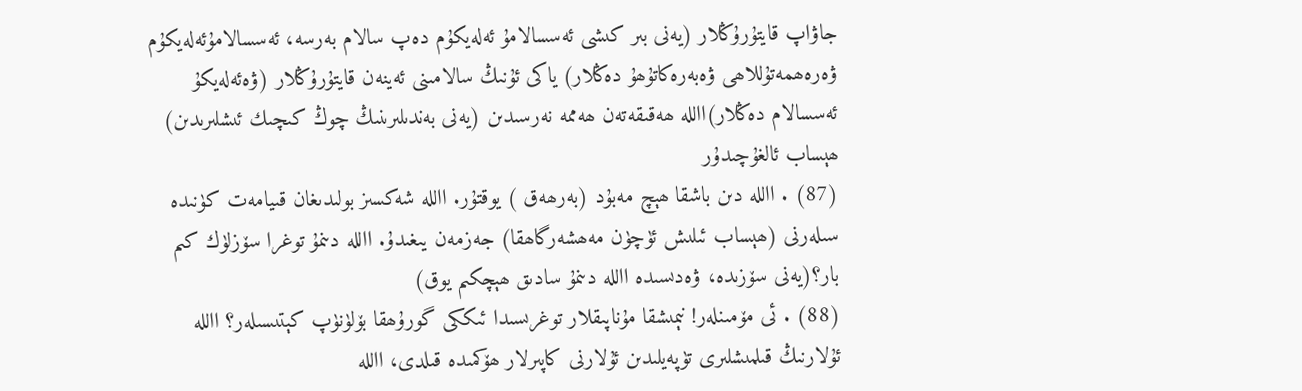جاۋاپ قايتۇرۇڭلار (يەنى بىر كىشى ئەسسالامۇ ئەلەيكۇم دەپ سالام بەرسە، ئەسسالامۇئەلەيكۇم ۋەرەھمەتۇللاھى ۋەبەرەكاتۇھۇ دەڭلار) ياكى ئۇنىڭ سالامىنى ئەينەن قايتۇرۇڭلار (ۋەئەلەيكۇ ئەسسالام دەڭلار)االله ھەقىقەتەن ھەممە نەرسىدىن (يەنى بەندىلىرىنىڭ چوڭ كىچىك ئىشلىرىدىن) ھېساب ئالغۇچىدۇر
(87) . االله دىن باشقا ھېچ مەبۇد (بەرھەق ) يوقتۇر. االله شەكسىز بولىدىغان قىيامەت كۈنىدە سىلەرنى (ھېساب ئىلىش ئۈچۈن مەھشەرگاھقا) جەزمەن يىغىدۇ. االله دىنمۇ توغرا سۆزلۈك كىم بار؟(يەنى سۆزىدە، ۋەدىسىدە االله دىنمۇ سادىق ھېچكىم يوق)
(88) . ئى مۆمىنلەر! نېمىشقا مۇناپىقلار توغرىسىدا ئىككى گورۇھقا بۆلۈنۈپ كېتىسىلەر؟ االله ئۇلارنىڭ قىلمىشلىرى تۈپەيلىدىن ئۇلارنى كاپىرلار ھۆكمىدە قىلدى، االله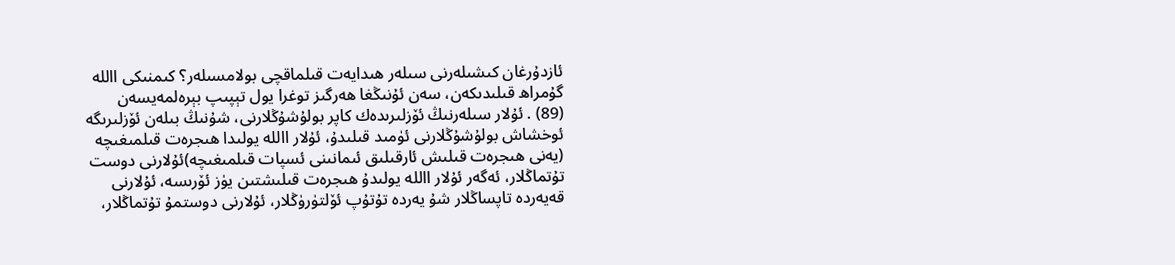ئازدۇرغان كىشىلەرنى سىلەر ھىدايەت قىلماقچى بولامسىلەر؟ كىمنىكى االله گۇمراھ قىلىدىكەن، سەن ئۇنىڭغا ھەرگىز توغرا يول تېپىپ بېرەلمەيسەن
(89) . ئۇلار سىلەرنىڭ ئۆزلىرىدەك كاپر بولۇشۇڭلارنى، شۇنىڭ بىلەن ئۆزلىرىگە ئوخشاش بولۇشۇڭلارنى ئۈمىد قىلىدۇ، ئۇلار االله يولىدا ھىجرەت قىلمىغىچە (يەنى ھىجرەت قىلىش ئارقىلىق ئىمانىنى ئسپات قىلمىغىچە)ئۇلارنى دوست تۇتماڭلار، ئەگەر ئۇلار االله يولىدۇ ھىجرەت قىلىشتىن يۈز ئۆرىسە، ئۇلارنى قەيەردە تاپساڭلار شۇ يەردە تۇتۇپ ئۆلتۈرۈڭلار، ئۇلارنى دوستمۇ تۇتماڭلار،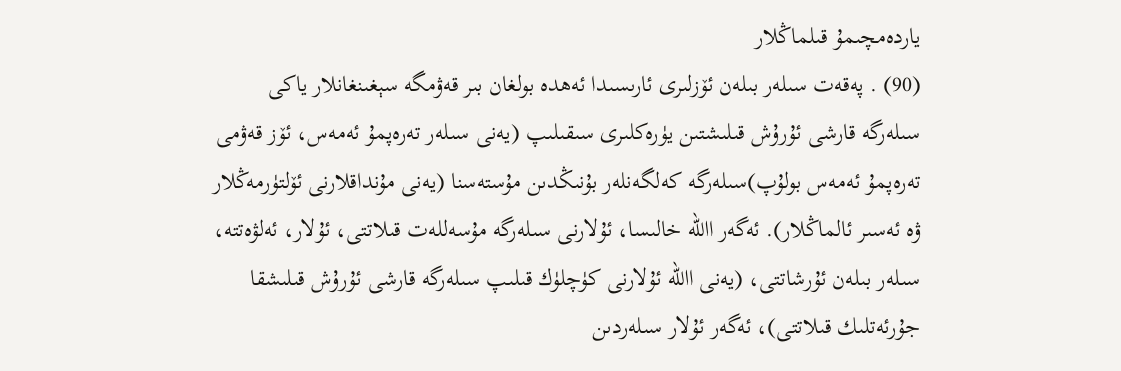ياردەمچىمۇ قىلماڭلار
(90) . پەقەت سىلەر بىلەن ئۆزلىرى ئارىسىدا ئەھدە بولغان بىر قەۋمگە سېغىنغانلار ياكى سىلەرگە قارشى ئۇرۇش قىلىشتىن يۈرەكلىرى سىقىلىپ (يەنى سىلەر تەرەپمۇ ئەمەس، ئۆز قەۋمى تەرەپمۇ ئەمەس بولۇپ)سىلەرگە كەلگەنلەر بۇنىڭدىن مۇستەسنا (يەنى مۇنداقلارنى ئۆلتۈرمەڭلار ۋە ئەسىر ئالماڭلار). ئەگەر االله خالىسا، ئۇلارنى سىلەرگە مۇسەللەت قىلاتتى، ئۇلار، ئەلۋەتتە، سىلەر بىلەن ئۇرشاتتى، (يەنى االله ئۇلارنى كۈچلۈك قىلىپ سىلەرگە قارشى ئۇرۇش قىلىشقا جۇرئەتلىك قىلاتتى)، ئەگەر ئۇلار سىلەردىن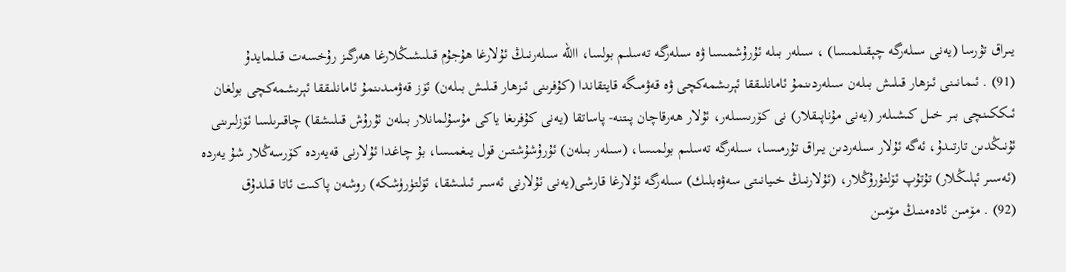يىراق تۇرسا (يەنى سىلەرگە چېقىلمىسا) ، سىلەر بىلە ئۇرۇشمىسا ۋە سىلەرگە تەسلىم بولسا، االله سىلەرنىڭ ئۇلارغا ھۇجۇم قىلىشىڭلارغا ھەرگىز رۇخسەت قىلمايدۇ
(91) . ئىمانىنى ئىزھار قىلىش بىلەن سىلەردىنمۇ ئامانلىققا ئېرىشمەكچى ۋە قەۋمىگە قايتقاندا (كۇفرىنى ئىزھار قىلىش بىلەن) ئۆز قەۋمىدىنمۇ ئامانلىققا ئېرىشمەكچى بولغان ئىككىنچى بىر خىل كىشىلەر (يەنى مۇناپىقلار) نى كۆرىسىلەر، ئۇلار ھەرقاچان پىتنە- پاساتقا (يەنى كۇفرىغا ياكى مۇسۇلمانلار بىلەن ئۇرۇش قىلىشقا) چاقىرىلسا ئۆزلىرىنى ئۇنىڭدىن تارتىدۇ، ئەگە ئۇلار سىلەردىن يىراق تۇرمىسا، سىلەرگە تەسلىم بولمىسا، (سىلەر بىلەن) ئۇرۇشۇشتىن قول يىغمىسا، بۇ چاغدا ئۇلارنى قەيەردە كۆرسەڭلار شۇ يەردە (ئەسىر ئېلىڭلار) تۇتۇپ ئۆلتۇرۇڭلار، (ئۇلارنىڭ خىيانىتى سەۋەبلىك) سىلەرگە ئۇلارغا قارشى(يەنى ئۇلارنى ئەسىر ئىلىشقا، ئۆلتۈرۈشكە) روشەن پاكىت ئاتا قىلدۇق
(92) . مۆمىن ئادەمنىڭ مۆمىن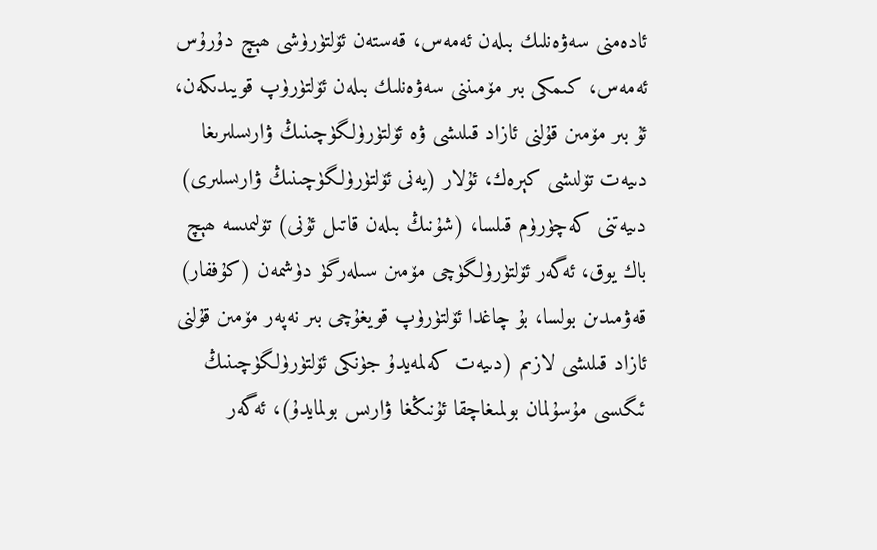ئادەمنى سەۋەنلىك بىلەن ئەمەس، قەستەن ئۆلتۈرۈشى ھېچ دۇرۇس ئەمەس، كىمكى بىر مۆمىننى سەۋەنلىك بىلەن ئۆلتۈرۈپ قويىدىكەن، ئۇ بىر مۆمىن قۇلنى ئازاد قىلىشى ۋە ئۆلتۈرۈلگۈچىنىڭ ۋارىسلىرىغا دىيەت تۆلىشى كېرەك، ئۇلار (يەنى ئۆلتۈرۈلگۈچىنىڭ ۋارىسلىرى) دىيەتنى كەچۈرۈم قىلسا، (شۇنىڭ بىلەن قاتىل ئۇنى) تۆلىمىسە ھېچ باك يوق، ئەگەر ئۆلتۈرۈلگۈچى مۆمىن سىلەرگۈ دۈشمەن (كۇففار) قەۋمىدىن بولسا، بۇ چاغدا ئۆلتۈرۈپ قويغۇچى بىر نەپەر مۆمىن قۇلنى ئازاد قىلىشى لازىم (دىيەت كەلمەيدۇ جۈنكى ئۆلتۈرۈلگۈچىنىڭ ئىگىسى مۇسۇلمان بولمىغاچقا ئۇنىڭغا ۋارىس بولمايدۇ)، ئەگەر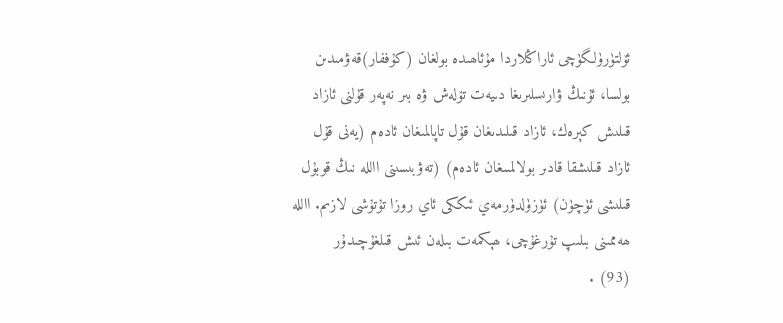ئۆلتۈرۈلگۈچى ئاراڭلاردا مۇئاھىدە بولغان (كۇففار)قەۋمىدىن بولسا، ئۇنىڭ ۋارىسلىرىغا دىيەت تۆلەش ۋە بىر نەپەر قۇلنى ئازاد قىلىش كېرەك، ئازاد قىلىدىغان قۇل تاپالمىغان ئادەم (يەنى قۇل ئازاد قىلىشقا قادىر بولالمىىغان ئادەم) (تەۋبىسىنى االله نىڭ قوبۇل قىلىشى ئۈچۈن) ئۈزۈلدۈرمەي ئىككى ئاي روزا تۇتۇشى لازىم. االله ھەممىنى بىلىپ تۇرغۇچى، ھېكمەت بىلەن ئىش قىلغۇچىدۇر
(93) .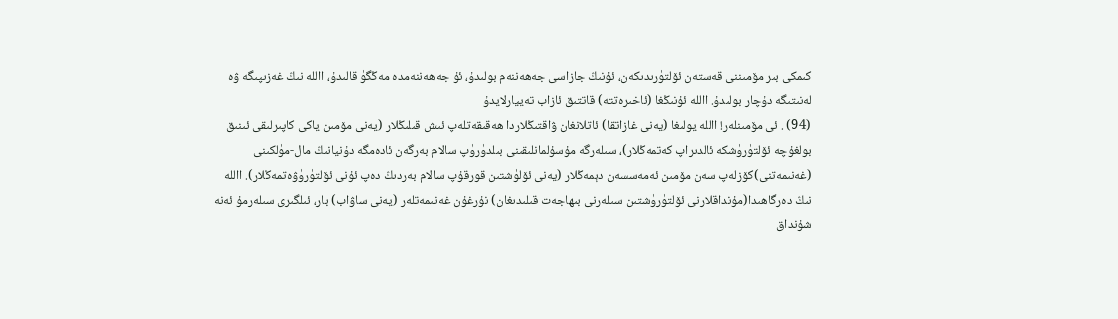كىمكى بىر مۆمىننى قەستەن ئۆلتۈرىدىكەن، ئۇنىڭ جازاسى جەھەننەم بولىدۇ، ئۇ جەھەننەمدە مەڭگۈ قالىدۇ، االله نىڭ غەزىپىگە ۋە لەنىتىگە دۇچار بولىدۇ. االله ئۇنىڭغا (ئاخىرەتتە) قاتتىق ئازاب تەييارلايدۇ
(94) . ئى مۆمىنلەر! االله يولىغا (يەنى غازاتقا) ئاتلانغان ۋاقتىڭلاردا ھەقىقەتلەپ ئىش قىلىڭلار (يەنى مۆمىن ياكى كاپىرلىقى ئىنىق بولغۇچە ئۆلتۈرۈشكە ئالدىراپ كەتمەڭلار)، سىلەرگە مۇسۇلمانلىقىنى بىلدۈرۈپ سالام بەرگەن ئادەمگە دۇنيانىڭ مال-مۈلكىنى (غەنىمەتنى)كۆزلەپ سەن مۆمىن ئەمەسسەن دېمەڭلار (يەنى ئۆلۈشتىن قورقۇپ سالام بەردىڭ دەپ ئۇنى ئۆلتۈرۈۋەتمەڭلار). االله نىڭ دەرگاھىدا(مۇنداقلارنى ئۆلتۈرۈشتىن سىلەرنى بىھاجەت قىلىدىغان) نۇرغۇن غەنىمەتلەر (يەنى ساۋاب) بار، ئىلگىرى سىلەرمۇ ئەنە شۇنداق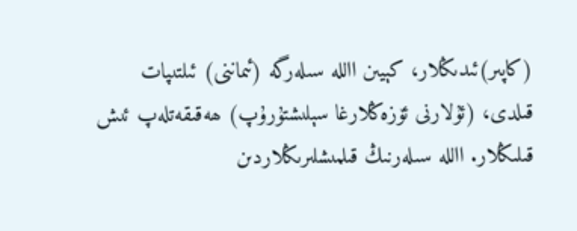(كاپىر)ئىدىڭلار، كېيىن االله سىلەرگە (ئىماننى) ئىلتىپات قىلدى، (ئۇلارنى ئۆزەڭلارغا سېلىشتۇرۇپ) ھەقىقەتلەپ ئىش قىلىڭلار. االله سىلەرنىڭ قىلمىشلىرىڭلاردىن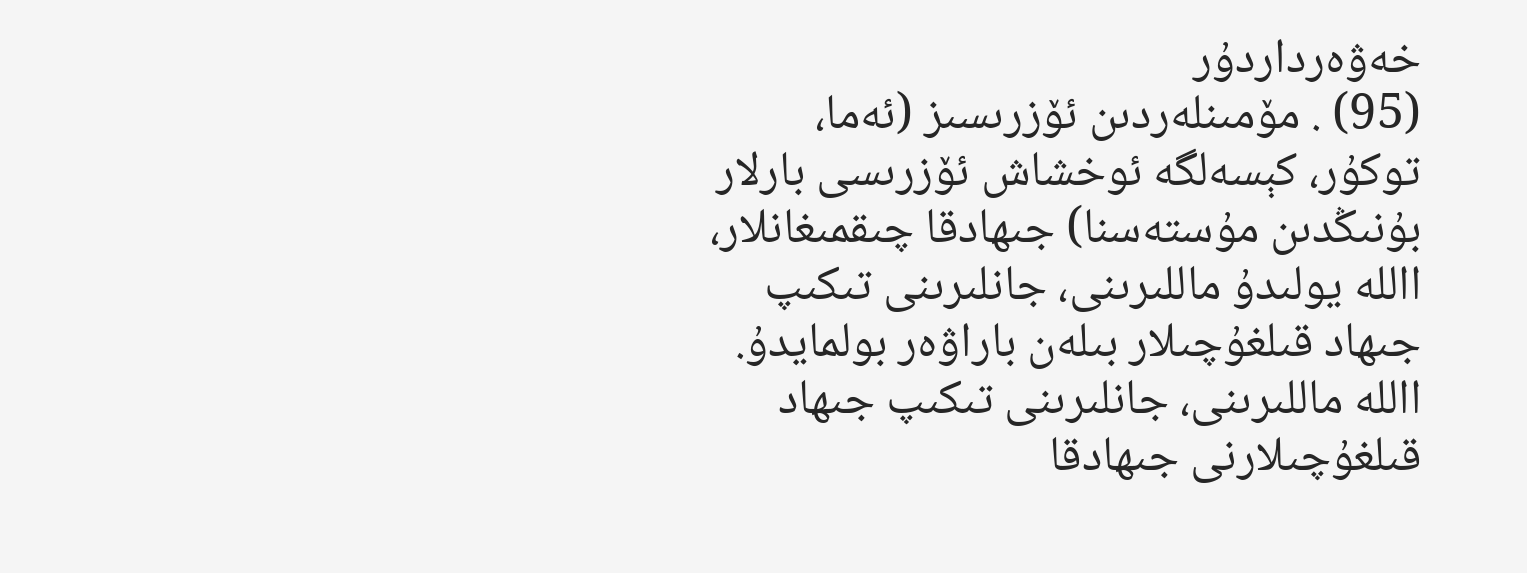خەۋەرداردۇر
(95) . مۆمىنلەردىن ئۆزرىسىز (ئەما، توكۇر، كېسەلگە ئوخشاش ئۆزرىسى بارلار بۇنىڭدىن مۇستەسنا) جىھادقا چىقمىغانلار، االله يولىدۇ ماللىرىنى، جانلىرىنى تىكىپ جىھاد قىلغۇچىلار بىلەن باراۋەر بولمايدۇ. االله ماللىرىنى، جانلىرىنى تىكىپ جىھاد قىلغۇچىلارنى جىھادقا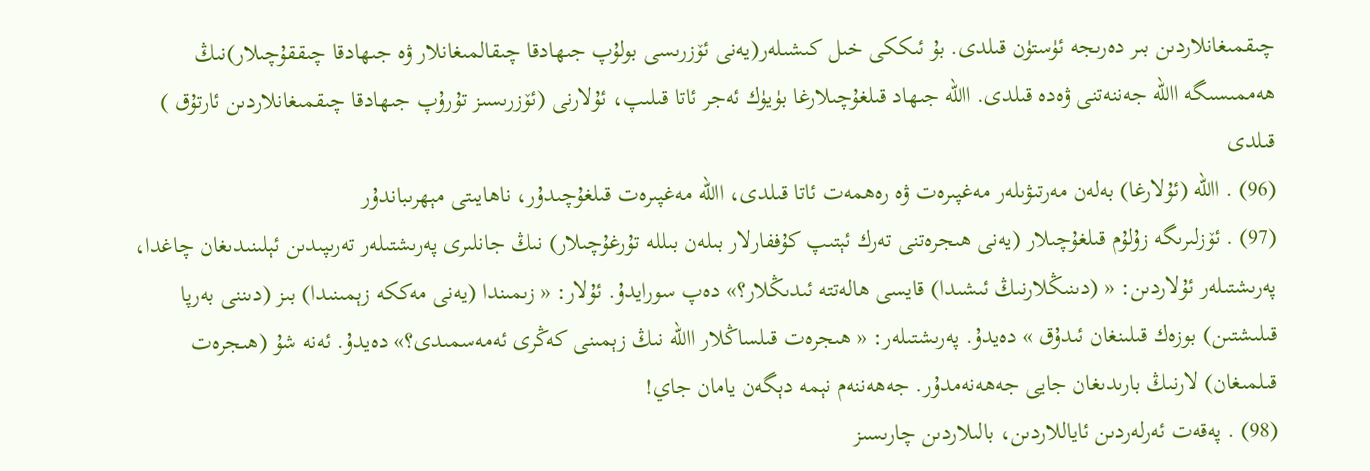چىقمىغانلاردىن بىر دەرىجە ئۈستۈن قىلدى. بۇ ئىككى خىل كىشىلەر(يەنى ئۆزرىسى بولۇپ جىھادقا چىقالمىغانلار ۋە جىھادقا چىققۇچىلار)نىڭ ھەممىسىگە االله جەننەتنى ۋەدە قىلدى. االله جىھاد قىلغۇچىلارغا بۈيۈك ئەجر ئاتا قىلىپ، ئۇلارنى (ئۆزرىسىز تۇرۇپ جىھادقا چىقمىغانلاردىن ئارتۇق ) قىلدى
(96) . االله (ئۇلارغا) بەلەن مەرتىۋىلەر مەغپىرەت ۋە رەھمەت ئاتا قىلدى، االله مەغپىرەت قىلغۇچىدۇر، ناھايىتى مېھرىباندۇر
(97) . ئۆزلىرىگە زۇلۇم قىلغۇچىلار (يەنى ھىجرەتنى تەرك ئېتىپ كۇففارلار بىلەن بىللە تۇرغۇچىلار) نىڭ جانلىرى پەرىشتىلەر تەرىپىدىن ئېلىنىدىغان چاغدا، پەرىشتىلەر ئۇلاردىن: « (دىنىڭلارنىڭ ئىشىدا) قايسى ھالەتتە ئىدىڭلار؟» دەپ سورايدۇ. ئۇلار: « زىمىندا (يەنى مەككە زېمىنىدا) بىز (دىننى بەرپا قىلىشتىن) بوزەك قىلىنغان ئىدۇق » دەيدۇ. پەرىشتىلەر: « ھىجرەت قىلساڭلار االله نىڭ زېمىنى كەڭرى ئەمەسمىدى؟» دەيدۇ. ئەنە شۇ (ھىجرەت قىلمىغان) لارنىڭ بارىدىغان جايى جەھەنەمدۇر. جەھەننەم نېمە دېگەن يامان جاي!
(98) . پەقەت ئەرلەردىن ئاياللاردىن، بالىلاردىن چارىسىز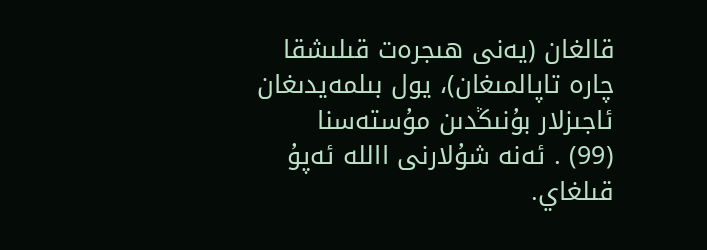قالغان (يەنى ھىجرەت قىلىشقا چارە تاپالمىغان)، يول بىلمەيدىغان ئاجىزلار بۇنىڭدىن مۇستەسنا
(99) . ئەنە شۇلارنى االله ئەپۇ قىلغاي.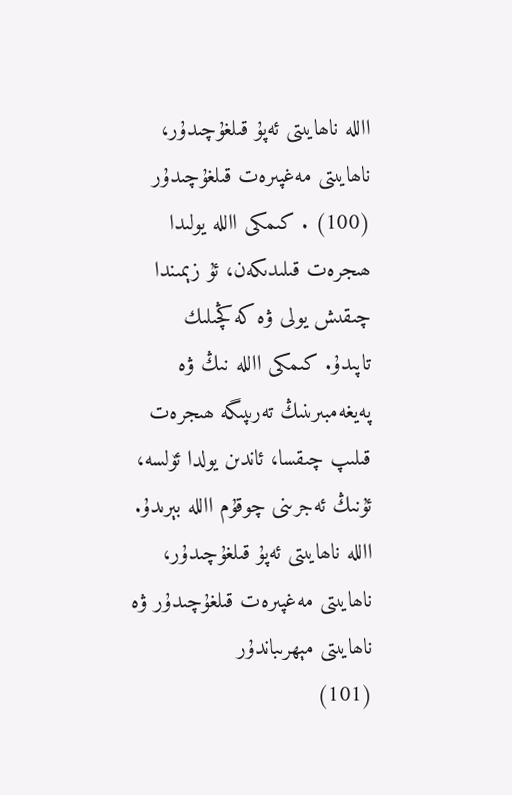االله ناھايىتى ئەپۇ قىلغۇچىدۇر، ناھايىتى مەغپىرەت قىلغۇچىدۇر
(100) . كىمكى االله يولىدا ھىجرەت قىلىدىكەن، ئۇ زېمىندا چىقىش يولى ۋە كەڭچىلىك تاپىدۇ. كىمكى االله نىڭ ۋە پەيغەمبىرىنىڭ تەرىپىگە ھىجرەت قىلىپ چىقسا، ئاندىن يولدا ئۆلسە، ئۇنىڭ ئەجرىنى چوقۇم االله بېرىدۇ. االله ناھايىتى ئەپۇ قىلغۇچىدۇر، ناھايىتى مەغپىرەت قىلغۇچىدۇر ۋە ناھايىتى مېھرىباندۇر
(101)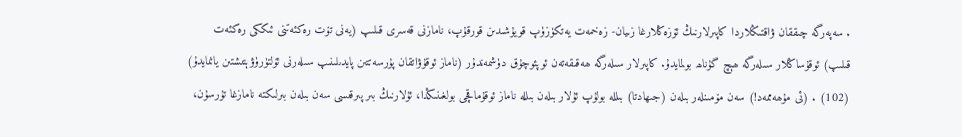. سەپەرگە چىققان ۋاقتىڭلاردا كاپىرلارنىڭ ئۆزەڭلارغا زىيان- زەخمەت يەتكۈزۈپ قويۇشىدىن قورقۇپ، نامازنى قەسرى قىلىپ (يەنى تۆت رەكئەتنى ئىككى رەكئەت قىلىپ) ئوقۇساڭلار سىلەرگە ھېچ گۇناھ بولمايدۇ. كاپىرلار سىلەرگە ھەقىقەتەن ئوپئوچۇق دۈشمەندۇر (ناماز ئوقۇۋاتقان پۇرسەتتىن پايدىلىنىپ سىلەرنى ئۆلتۈرۈۋېتىشتىن يانمايدۇ)
(102) . (ئى مۇھەممەد!) سەن مۆمىنلەر بىلەن (جىھادتا) بىللە بولۇپ ئۇلار بىلەن بىللە ناماز ئوقۇماقچى بولغىنىڭدا، ئۇلارنىڭ بىر پىرقىسى سەن بىلەن بىرلىكتە نامازغا تۇرسۇن،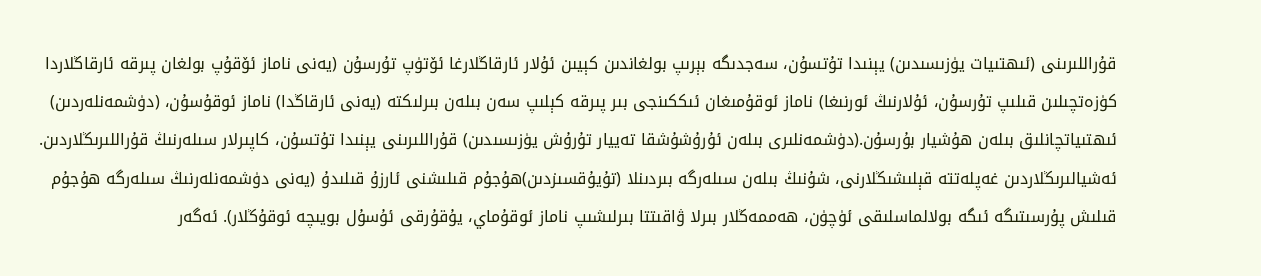قۇراللىرىنى (ئىھتىيات يۈزىسىدىن) يېنىدا تۇتسۇن، سەجدىگە بېرىپ بولغاندىن كېيىن ئۇلار ئارقاڭلارغا ئۆتۈپ تۇرسۇن (يەنى ناماز ئۆقۇپ بولغان پىرقە ئارقاڭلاردا كۈزەتچىلىن قىلىپ تۇرسۇن، ئۇلارنىڭ ئورنىغا) ناماز ئوقۇمىغان ئىككىنجى بىر پىرقە كېلىپ سەن بىلەن بىرلىكتە (يەنى ئارقاڭدا) ناماز ئوقۇسۇن، (دۈشمەنلەردىن) ئىھتىياتچانلىق بىلەن ھۇشيار بۇرسۇن.(دۈشمەنلىرى بىلەن ئۇرۇشۇشقا تەييار تۇرۇش يۈزىسىدىن) قۇراللىرىنى يېنىدا تۇتسۇن، كاپىرلار سىلەرنىڭ قۇراللىرىڭلاردىن. ئەشيالىرىڭلاردىن غەپلەتتە قېلىشىڭلارنى، شۇنىڭ بىلەن سىلەرگە بىردىنلا (تۇيۇقسىزدىن)ھۇجۇم قىلىشنى ئارزۇ قىلىدۇ (يەنى دۈشمەنلەرنىڭ سىلەرگە ھۇجۇم قىلىش پۇرسىتىگە ئىگە بولالماسلىقى ئۈچۈن، ھەممەڭلار بىرلا ۋاقىتتا بىرلىشىپ ناماز ئوقۇماي، يۇقۇرقى ئۇسۇل بويىچە ئوقۇڭلار). ئەگەر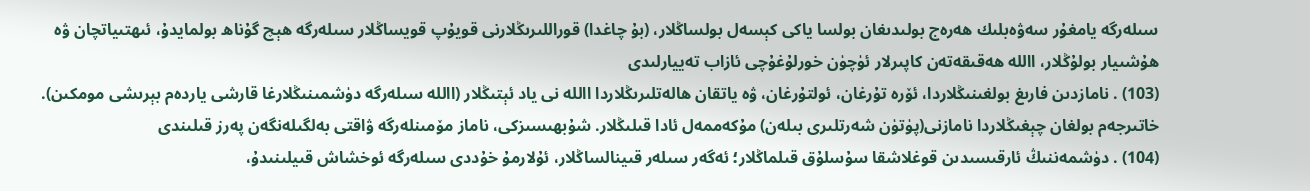سىلەرگە يامغۇر سەۋەبلىك ھەرەج بولىدىغان بولسا ياكى كېسەل بولساڭلار، (بۇ چاغدا) قوراللىرىڭلارنى قويۇپ قويساڭلار سىلەرگە ھېچ گۇناھ بولمايدۇ، ئىھتىياتچان ۋە ھۇشىيار بولۇڭلار، االله ھەقىقەتەن كاپىرلار ئۈچۈن خورلۇغۇچى ئازاب تەييارلىدى
(103) . نامازدىن فارىغ بولغىنىڭلاردا، ئۆرە تۇرغان، ئولتۇرغان، ۋە ياتقان ھالەتلىرىڭلاردا االله نى ياد ئېتىڭلار (االله سىلەرگە دۈشمىنىڭلارغا قارشى ياردەم بېرىشى مومكىن). خاتىرجەم بولغان چېغىڭلاردا نامازنى(پۈتۈن شەرتلىرى بىلەن) مۇكەممەل ئادا قىلىڭلار. شۇبھىسىزكى، ناماز مۆمىنلەرگە ۋاقتى بەلگىلەنگەن پەرز قىلىندى
(104) . دۈشمەننىڭ ئارقىسىدىن قوغلاشقا سۇسلۇق قىلماڭلار؛ ئەگەر سىلەر قىينالساڭلار، ئۇلارمۇ خۇددى سىلەرگە ئوخشاش قىيلىنىدۇ،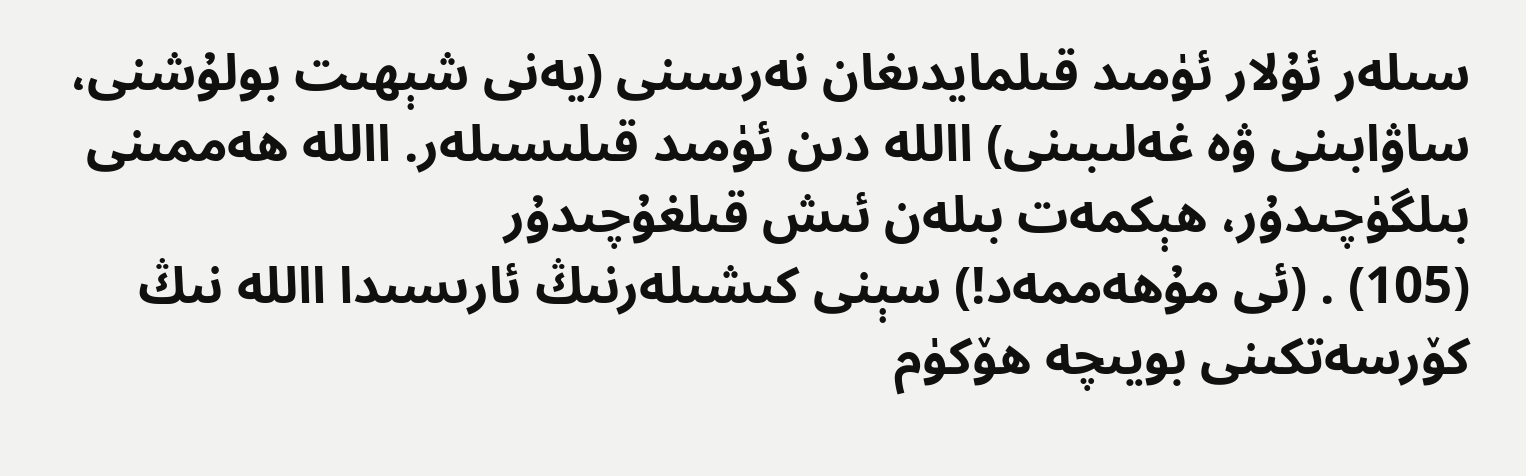سىلەر ئۇلار ئۈمىد قىلمايدىغان نەرسىنى (يەنى شېھىت بولۇشنى، ساۋابىنى ۋە غەلىبىنى) االله دىن ئۈمىد قىلىسىلەر. االله ھەممىنى بىلگۈچىدۇر، ھېكمەت بىلەن ئىش قىلغۇچىدۇر
(105) . (ئى مۇھەممەد!) سېنى كىشىلەرنىڭ ئارىسىدا االله نىڭ كۆرسەتكىنى بويىچە ھۆكۈم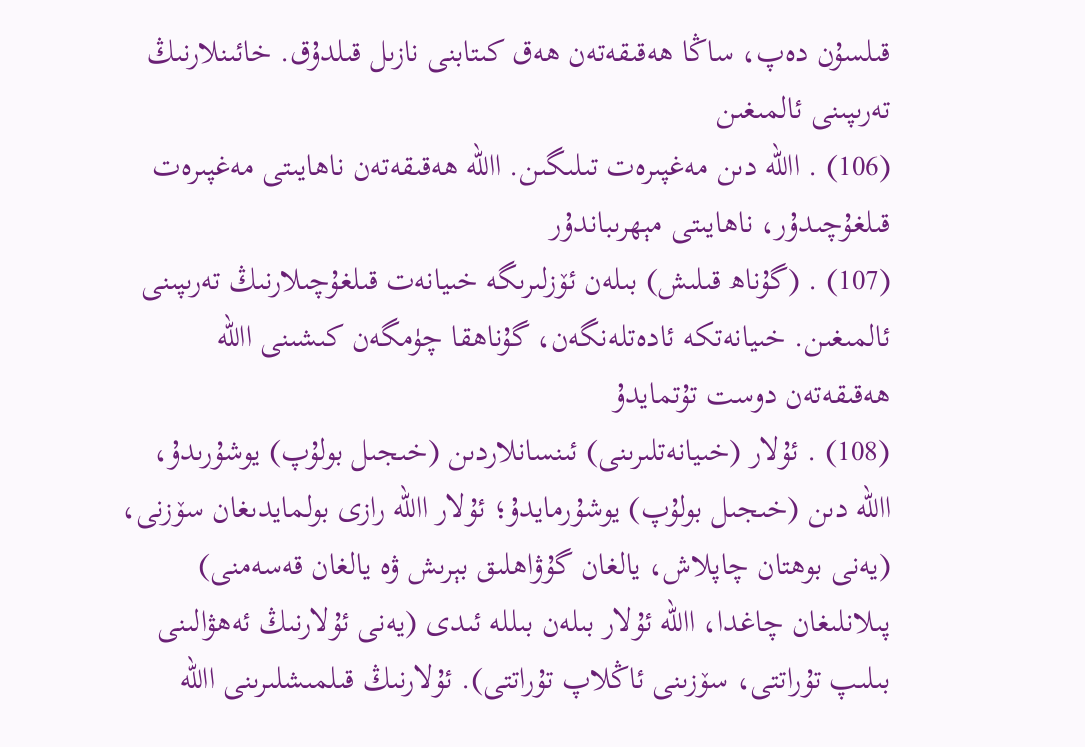قىلسۇن دەپ، ساڭا ھەقىقەتەن ھەق كىتابنى نازىل قىلدۇق. خائىنلارنىڭ تەرىپىنى ئالمىغىن
(106) . االله دىن مەغپىرەت تىلىگىن. االله ھەقىقەتەن ناھايىتى مەغپىرەت قىلغۇچىدۇر، ناھايىتى مېھرىباندۇر
(107) . (گۇناھ قىلىش) بىلەن ئۆزلىرىگە خىيانەت قىلغۇچىلارنىڭ تەرىپىنى ئالمىغىن. خىيانەتكە ئادەتلەنگەن، گۇناھقا چۈمگەن كىشىنى االله ھەقىقەتەن دوست تۇتمايدۇ
(108) . ئۇلار (خىيانەتلىرىنى) ئىنسانلاردىن (خىجىل بولۇپ) يوشۇرىدۇ، االله دىن (خىجىل بولۇپ) يوشۇرمايدۇ؛ ئۇلار االله رازى بولمايدىغان سۆزنى، (يەنى بوھتان چاپلاش، يالغان گۇۋاھلىق بېرىش ۋە يالغان قەسەمنى) پىلانلىغان چاغدا، االله ئۇلار بىلەن بىللە ئىدى (يەنى ئۇلارنىڭ ئەھۋالىنى بىلىپ تۇراتتى، سۆزىنى ئاڭلاپ تۇراتتى). ئۇلارنىڭ قىلمىشلىرىنى االله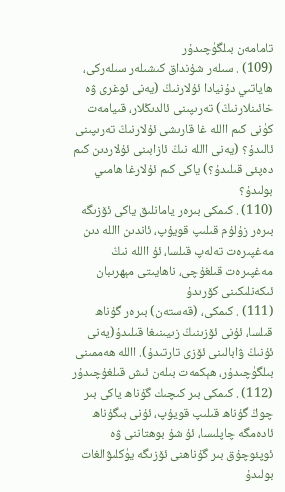تامامەن بىلگۈچىدۇر
(109) . سىلەر شۇنداق كىشىلەر سىلەركى، ھاياتىي دۇنيادا ئۇلارنىڭ (يەنى ئوغرى ۋە خائىنلارنىڭ) تەرىپىنى ئالدىڭلار، قىيامەت كۈنى كىم االله غا قارىشى ئۇلارنىڭ تەرىپىنى ئالىدۇ؟ (يەنى االله نىڭ ئازابىنى ئۇلاردىن كىم دەپئى قىلىدۇ؟) ياكى كىم ئۇلارغا ھامىي بولىدۇ؟
(110) . كىمكى بىرەر يامانلىق ياكى ئۆزىگە بىرەر زۇلۇم قىلىپ قويۇپ، ئاندىن االله دىن مەغپىرەت تەلەپ قىلسا، ئۇ االله نىڭ مەغپىرەت قىلغۇچى، ناھايىتى مېھرىبان ئىكەنلىكىنى كۆرىدۇ
(111) . كىمكى، (قەستەن) بىرەر گۇناھ قىلسا، ئۇنى ئۆزىنىڭ زىيىنىغا قىلىدۇ(يەنى ئۇنىڭ ۋابالىنى ئۆزى تارتىدۇ). االله ھەممىنى بىلگۈچىدۇر، ھېكمەت بىلەن ئىش قىلغۇچىدۇر
(112) . كىمكى بىر كىچىك گۇناھ ياكى بىر چوڭ گۇناھ قىلىپ قويۇپ، ئۇنى بىگۇناھ ئادەمگە چاپلىسا، ئۇ شۇ بوھتاننى ۋە ئوپئوچۇق بىر گۇناھنى ئۆزىگە يۈكلىۋالغات بولىدۇ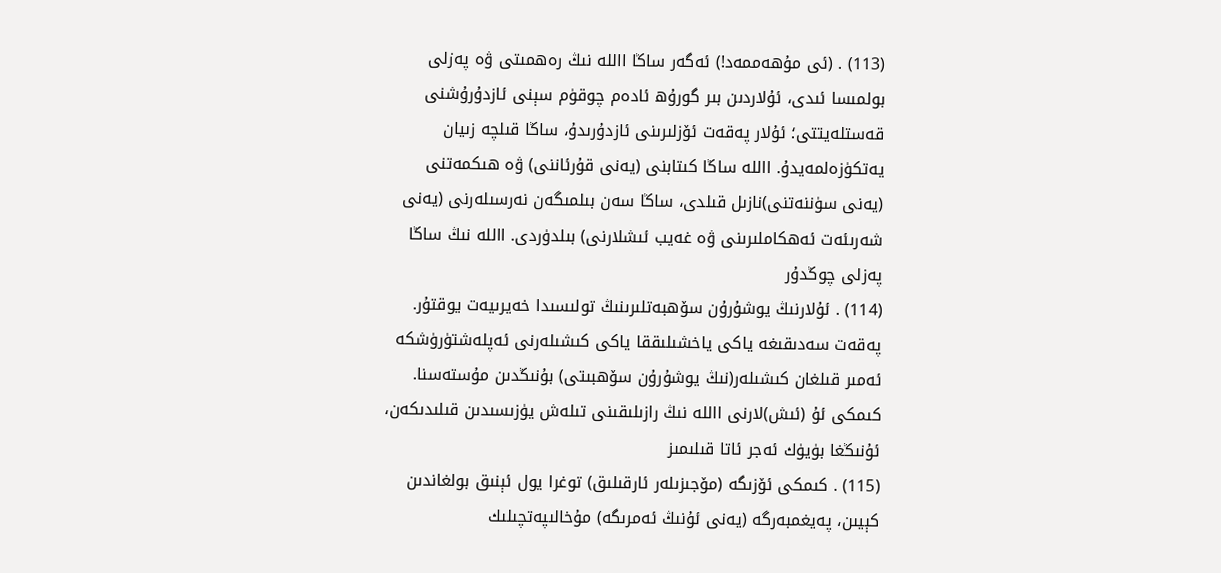(113) . (ئى مۇھەممەد!) ئەگەر ساڭا االله نىڭ رەھمىتى ۋە پەزلى بولمىسا ئىدى، ئۇلاردىن بىر گورۇھ ئادەم چوقۈم سېنى ئازدۇرۇشنى قەستلەيتتى؛ ئۇلار پەقەت ئۆزلىرىنى ئازدۇرىدۇ، ساڭا قىلچە زىيان يەتكۈزەلمەيدۇ. االله ساڭا كىتابنى (يەنى قۇرئاننى) ۋە ھىكمەتنى (يەنى سۈننەتنى)نازىل قىلدى، ساڭا سەن بىلمىگەن نەرسىلەرنى (يەنى شەرىئەت ئەھكاملىرىنى ۋە غەيب ئىشلارنى) بىلدۈردى. االله نىڭ ساڭا پەزلى چوڭدۇر
(114) . ئۇلارنىڭ يوشۇرۇن سۆھبەتلىرىنىڭ تولىسىدا خەيرىيەت يوقتۇر. پەقەت سەدىقىغە ياكى ياخشىلىققا ياكى كىشىلەرنى ئەپلەشتۈرۈشكە ئەمىر قىلغان كىشىلەر(نىڭ يوشۇرۇن سۆھبىتى) بۇنىڭدىن مۇستەسنا. كىمكى ئۇ (ئىش)لارنى االله نىڭ رازىلىقىنى تىلەش يۈزىسىدىن قىلىدىكەن، ئۇنىڭغا بۈيۈك ئەجر ئاتا قىلىمىز
(115) . كىمكى ئۆزىگە (مۆجىزىلەر ئارقىلىق) توغرا يول ئېنىق بولغاندىن كېيىن، پەيغمبەرگە (يەنى ئۇنىڭ ئەمرىگە) مۇخالىپەتچىلىك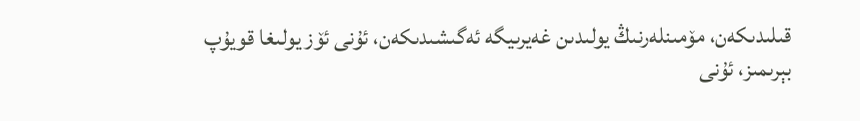قىلىدىكەن، مۆمىنلەرنىڭ يولىدىن غەيرىيگە ئەگىشىدىكەن، ئۇنى ئۆز يولىغا قويۇپ بېرىمىز، ئۇنى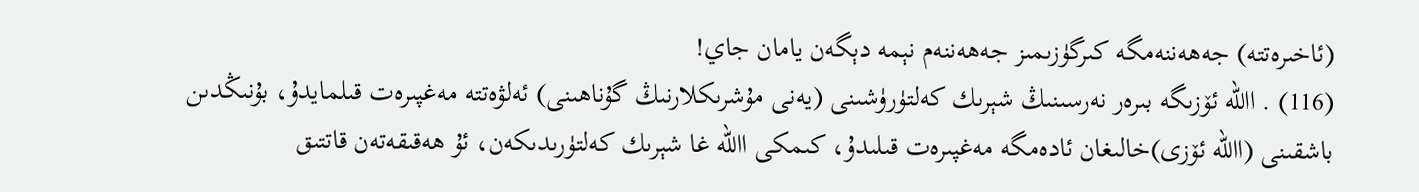(ئاخىرەتتە) جەھەننەمگە كىرگۈزىمىز جەھەننەم نېمە دېگەن يامان جاي!
(116) . االله ئۆزىگە بىرەر نەرسىنىڭ شېرىك كەلتۈرۈشىنى (يەنى مۇشرىكلارنىڭ گۇناھىنى) ئەلۋەتتە مەغپىرەت قىلمايدۇ، بۇنىڭدىن باشقىنى (االله ئۆزى)خالىغان ئادەمگە مەغپىرەت قىلىدۇ، كىمكى االله غا شېرىك كەلتۈرىدىكەن، ئۇ ھەقىقەتەن قاتتىق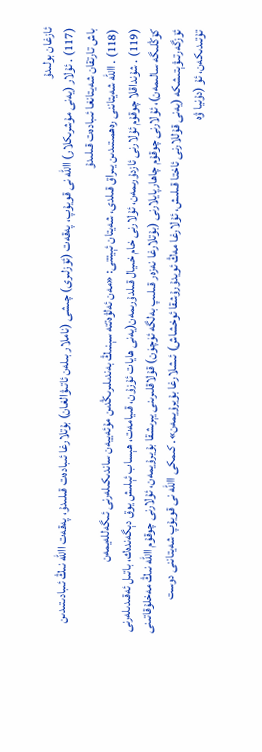ئازغان بولىدۇ
(117) . ئۇلار (يەنى مۇشرىكلار) االله نى قويۇپ، پەقەت (ئۆزلىرى) چىشى (ناملار بىلەن ئاتىۋالغان) بۇتلارغا ئىبادەت قىلىدۇ، پەقەت االله نىڭ ئىبادىتىدىن باش تارتقان شەيتانغا ئىبادەت قىلىدۇ
(118) . االله شەيتاننى رەھمىتىدىن يىراق قىلدى، شەيتان ئېيتتى: «مەن ئەلۋەتتە سېنىڭ بەندىلىرىڭدىن مۇئەييەن ساندىكىلەرنى ئىگەللەيمەن
(119) . شۇنداقلا چوقۇم ئۇلارنى ئازدۇرىمەن، ئۇلارنى خام خىيال قىلدۇرىمەن(يەنى ھايات ئۇزۇن، قىيامەت، ھېساب ئېلىش يوق دېگەندەك، باتىل ئەقىدىلەرنى كۆڭلىگە سالىمەن)، ئۇلارنى چوقۇم چاھارپايلارنى (بۇتلارغا نەزەر قىلىپ بەلگە ئۈچۈن) قۇلاقلىرىنى يېرىشقا بۇيرۇيمەن، ئۇلارنى چوقۇم االله نىڭ مەخلۇقاتىنى ئۆزگەرتىۋېتىشكە (يەنى قۇللارنى ئاختا قىلىش، ئۇلارغا مەڭ ئويدۇرۇشقا ئوخشاش) ئىشلارغا بۇيرۇيمەن». كىمكى االله نى قويۇپ شەيتاننى دوست تۇتىدىكەن، ئۇ (دۇنيا ۋە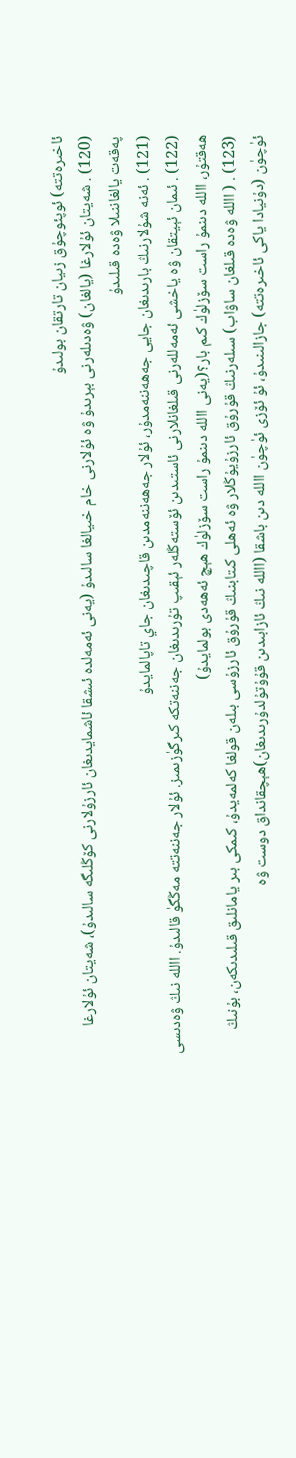ئاخىرەتتە) ئوپئوچۇق زىيان تارتقان بولىدۇ
(120) . شەيتان ئۇلارغا (يالغان) ۋەدىلەرنى بېرىدۇ ۋە ئۇلارنى خام خىيالغا سالىدۇ (يەنى ئەمەلدە ئىشقا ئاشمايدىغان ئارزۇلارنى كۆڭلىگە سالىدۇ)، شەيتان ئۇلارغا پەقەت يالغاننىلا ۋەدە قىلىدۇ
(121) . ئەنە شۇلارنىڭ بارىدىغان جايى جەھەننەمدۇر، ئۇلار جەھەننەمدىن قاچىدىغان جاي تاپالمايدۇ
(122) . ئىمان ئېيتقان ۋە ياخشى ئەمەللەرنى قىلغانلارنى ئاستىدىن ئۆستەڭلەر ئېقىپ تۇرىدىغان جەننەتكە كىرگۈزىمىز. ئۇلار جەننەتتە مەڭگۈ قالىدۇ. االله نىڭ ۋەدىسى ھەقتۇر، االله دىنمۇ راست سۆزلۈك كىم بار؟(يەنى االله دىنمۇ راست سۆزلۈك ھېچ ئەھەدى بولمايدۇ)
(123) . ( االله ۋەدە قىلغان ساۋاب) سىلەرنىڭ قۇرۇق ئارزۇيۇڭلار ۋە ئەھلى كىتابنىڭ قۇرۇق ئارزۇسى بىلەن قولغا كەلمەيدۇ، كىمكى بىر يامانلىق قىلىدىكەن، بۇنىڭ ئۈچۈن (دۇنيادا ياكى ئاخىرەتتە) جازالىنىدۇ، ئۇ ئۆزى ئۈچۈن االله دىن باشقا (االله نىڭ ئازابىدىن قۇۇتۇلدۇرىدىغان)ھېچقانداق دوست ۋە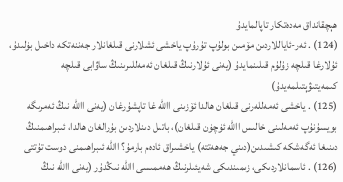ھېچقانداق مەدەتكار تاپالمايدۇ
(124) . ئەر-ئاياللاردىن مۆمىن بولۇپ تۇرۇپ ياخشى ئشلارنى قىلغانلار جەننەتكە داخىل بۈلىدۇ، ئۇلارغا قىلچە زۇلۇم قىلىنمايدۇ (يەنى ئۇلارنىڭ قىلغان ئەمەللىرىنىڭ ساۋابى قىلچە كىمەيتىۋېتىلمەيدۇ)
(125) . ياخشى ئەمەللەرنى قىلغان ھالدا ئۆزىنى االله غا تاپشۇرغان (يەنى االله نىڭ ئەمرىگە بويسۇنۇپ ئەمەلىنى خالىس االله ئۈچۈن قىلغان)، باتىل دىنلاردىن بۇرالغان ھالدا، ئىبراھىمنىڭ دىنىغا ئەگەشكە كىشىدىن(دىني جەھەتتە) ياخشىراق ئادەم بارمۇ؟ االله ئىبراھىمنى دوست تۇتتى
(126) . ئاسمانلاردىكى، زىمىندىكى شەيئىلرنىڭ ھەممىسى االله نىڭدۇر (يەنى االله نىڭ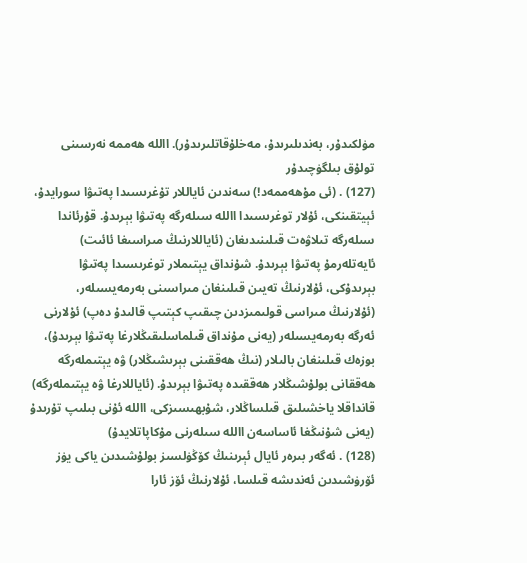مۈلكىدۇر، بەندىلىرىدۇ، مەخلۇقاتلىرىدۇر). االله ھەممە نەرسىنى تولۇق بىلگۈچىدۇر
(127) . (ئى مۇھەممەد!) سەندىن ئاياللار تۇغرىسىدا پەتىۋا سورايدۇ، ئېيتقىنكى، ئۇلار توغرىسىدا االله سىلەرگە پەتىۋا بېرىدۇ. قۇرئاندا سىلەرگە تىلاۋەت قىلىنىدىغان (ئاياللارنىڭ مىراسىغا ئائىت) ئايەتلەرمۇ پەتىۋا بېرىدۇ. شۇنداق يېتىملار توغرىسىدا پەتىۋا بېرىدۇكى، ئۇلارنىڭ تەيىن قىلىنغان مىراسىنى بەرمەيسىلەر، (ئۇلارنىڭ مىراسى قولىمىزدىن چىقىپ كېتىپ قالىدۇ دەپ) ئۇلارنى ئەرگە بەرمەيسىلەر (يەنى مۇنداق قىلماسلىقىڭلارغا پەتىۋا بېرىدۇ)، بوزەك قىلىنغان بالىلار (نىڭ ھەققىنى بېرىشىڭلار) ۋە يېتىملەرگە ھەققانى بولۇشىڭلار ھەققىدە پەتىۋا بېرىدۇ. (ئاياللارغا ۋە يېتىملەرگە) قانداقلا ياخشىلىق قىلساڭلار، شۇبھىسىزكى، االله ئۇنى بىلىپ تۇرىدۇ (يەنى شۇنىڭغا ئاساسەن االله سىلەرنى مۇكاپاتلايدۇ)
(128) . ئەگەر بىرەر ئايال ئېرىنىڭ كۆڭۈلسىز بولۇشىدىن ياكى يۈز ئۆرۈشىدىن ئەندىشە قىلسا، ئۇلارنىڭ ئۆز ئارا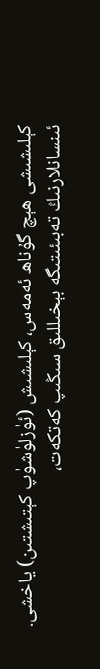كېلىشىشى ھېچ گۇناھ ئەمەس، كېلىشىش (ئۈزلۈشۈپ كېتىشتىن) ياخشى. ئىنسانلارنىڭ تەبىئىتىگە بېخىللىق سىڭىپ كەتكەت،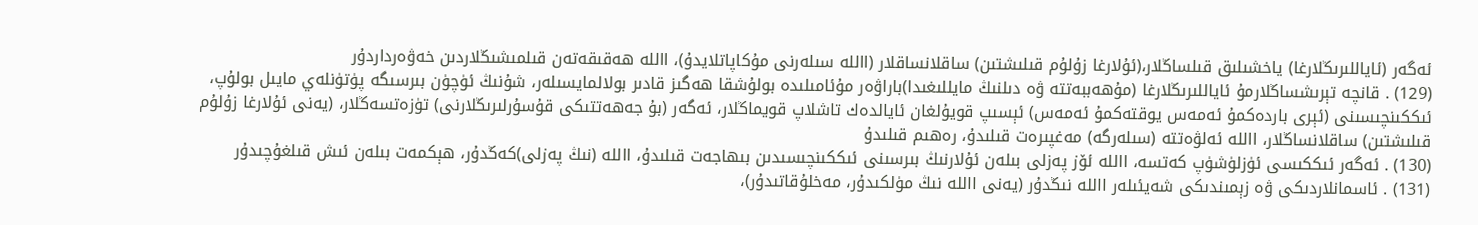ئەگەر (ئاياللىرىڭلارغا) ياخشىلىق قىلساڭلار،(ئۇلارغا زۇلۇم قىلىشتىن) ساقلانساقلار (االله سىلەرنى مۇكاپاتلايدۇ)، االله ھەقىقەتەن قىلمىشىڭلاردىن خەۋەرداردۇر
(129) . قانچە تېرىشساڭلارمۇ ئاياللىرىڭلارغا (مۇھەببەتتە ۋە دىلنىڭ مايللىغىدا)باراۋەر مۇئامىلىدە بولۇشقا ھەگىز قادىر بولالمايسىلەر، شۇنىڭ ئۈچۈن بىرسىگە پۈتۈنلەي مايىل بولۇپ، ئىككىنچىسىنى (ئېرى باردەكمۇ ئەمەس يوقتەكمۇ ئەمەس) ئېسىپ قويۇلغان ئايالدەك تاشلاپ قويماڭلار، ئەگەر (بۇ جەھەتتىكى قۇسۇرلىرىڭلارنى) تۈزەتسەڭلار، (يەنى ئۇلارغا زۇلۇم قىلىشتىن) ساقلانساڭلار، االله ئەلۋەتتە (سىلەرگە) مەغپىرەت قىلىدۇ، رەھىم قىلىدۇ
(130) . ئەگەر ئىككىسى ئۈزلۈشۈپ كەتسە، االله ئۆز پەزلى بىلەن ئۇلارنىڭ بىرسىنى ئىككىنچىسىدىن بىھاجەت قىلىدۇ، االله (نىڭ پەزلى)كەڭدۇر، ھېكمەت بىلەن ئىش قىلغۇچىدۇر
(131) . ئاسمانلاردىكى ۋە زېمىندىكى شەيئىلەر االله نىڭدۇر (يەنى االله نىڭ مۈلكىدۇر، مەخلۇقاتىدۇر)،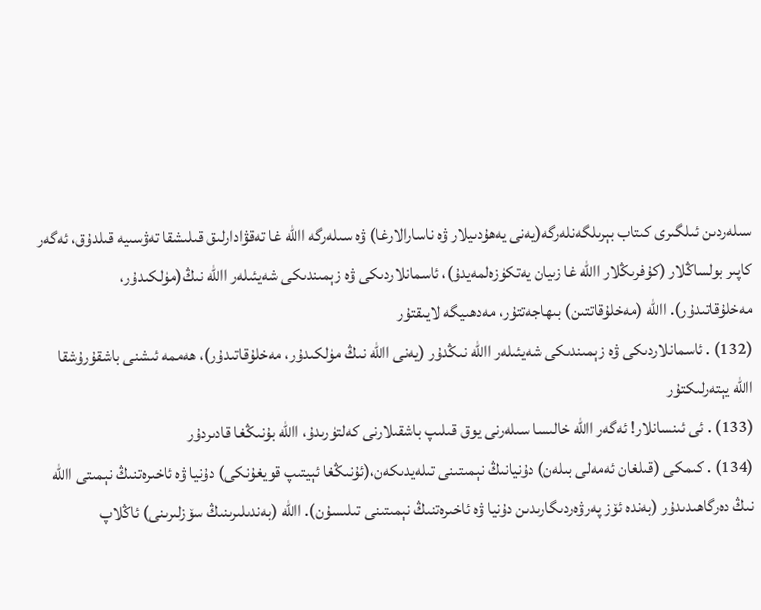سىلەردىن ئىلگىرى كىتاب بېرىلگەنلەرگە(يەنى يەھۇدىيلار ۋە ناسارالارغا) ۋە سىلەرگە االله غا تەقۋادارلىق قىلىشقا تەۋسىيە قىلدۇق، ئەگەر كاپىر بولساڭلار (كۇفرىڭلار االله غا زىيان يەتكۈزەلمەيدۇ)، ئاسمانلاردىكى ۋە زېمىندىكى شەيئىلەر االله نىڭ(مۈلكىدۇر، مەخلۇقاتىدۇر). االله (مەخلۇقاتتىن) بىھاجەتتۇر، مەدھىيگە لايىقتۇر
(132) . ئاسمانلاردىكى ۋە زېمىندىكى شەيئىلەر االله نىڭدۇر (يەنى االله نىڭ مۈلكىدۇر، مەخلۇقاتىدۇر)، ھەممە ئىشنى باشقۇرۇشقا االله يېتەرلىكتۇر
(133) . ئى ئىنسانلار! ئەگەر االله خالىسا سىلەرنى يوق قىلىپ باشقىلارنى كەلتۈرىدۇ، االله بۇنىڭغا قادىردۇر
(134) . كىمكى (قىلغان ئەمەلى بىلەن) دۇنيانىڭ نېمىتىنى تىلەيدىكەن،(ئۇنىڭغا ئېيتىپ قويغۇنكى) دۇنيا ۋە ئاخىرەتنىڭ نېمىتى االله نىڭ دەرگاھىدىدۇر (بەندە ئۆز پەرۋەردىگارىدىن دۇنيا ۋە ئاخىرەتنىڭ نېمىتىنى تىلىسۇن). االله (بەندىلىرىنىڭ سۆزلىرىنى) ئاڭلاپ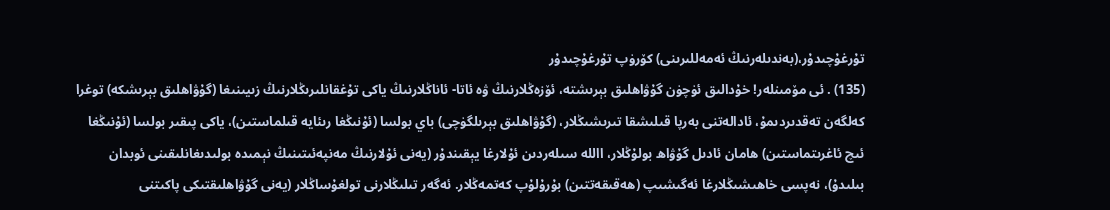تۇرغۇچىدۇر،(بەندىلەرنىڭ ئەمەللىرىنى) كۆرۈپ تۇرغۇچىدۇر
(135) . ئى مۆمىنلەر! خۇدالىق ئۈچۈن گۇۋاھلىق بېرىشتە، ئۆزەڭلارنىڭ ۋە ئاتا- ئاناڭلارنىڭ ياكى تۇغقانلىرىڭلارنىڭ زىيىنىغا (گۇۋاھلىق بېرىشكە) توغرا كەلگەن تەقدىردىمۇ، ئادالەتنى بەرپا قىلىشقا تىرىشىڭلار، (گۇۋاھلىق بېرىلگۈچى) باي بولسا (ئۇنىڭغا رىئايە قىلماستىن)، ياكى پىقىر بولسا (ئۇنىڭغا ئىچ ئاغرىتماستىن) ھامان ئادىل گۇۋاھ بولۇڭلار، االله سىلەردىن ئۇلارغا يېقىندۇر (يەنى ئۇلارنىڭ مەنپەئىتىنىڭ نېمىدە بولىدىغانلىقىنى ئوبدان بىلىدۇ)، نەپسى خاھىشىڭلارغا ئەگىشىپ (ھەقىقەتتىن) بۇرۇلۇپ كەتمەڭلار. ئەگەر تىلىڭلارنى تولغۇساڭلار (يەنى گۇۋاھلىقتىكى پاكىتنى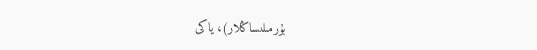بۇرمىلىساڭلار)، ياكى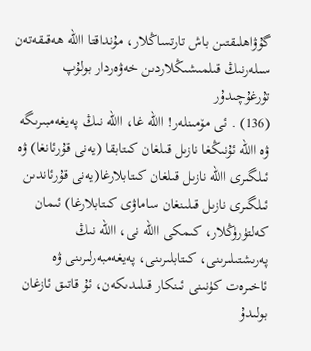گۇۋاھلىقتىن باش تارتساڭلار، مۇنداقتا االله ھەقىقەتەن سىلەرنىڭ قىلمىشىڭلاردىن خەۋەردار بولۇپ تۇرغۇچىدۇر
(136) . ئى مۆمىنلەر! االله غا، االله نىڭ پەيغەمبىرىگە ۋە االله ئۇنىڭغا نازىل قىلغان كىتابقا (يەنى قۇرئانغا) ۋە ئىلگىرى االله نازىل قىلغان كىتابلارغا(يەنى قۇرئاندىن ئىلگىرى نازىل قىلىنغان ساماۋى كىتابلارغا) ئىمان كەلتۈرۈڭلار، كىمكى االله نى، االله نىڭ پەرىشتىلىرىنى، كىتابلىرىنى، پەيغەمبەرلىرىنى ۋە ئاخىرەت كۈنىنى ئىنكار قىلىدىكەن، ئۇ قاتىق ئازغان بولىدۇ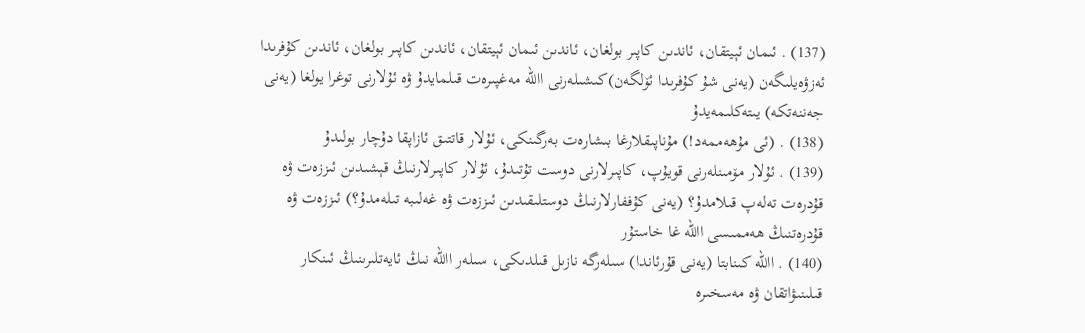(137) . ئىمان ئېيتقان، ئاندىن كاپىر بولغان، ئاندىن ئىمان ئېيتقان، ئاندىن كاپىر بولغان، ئاندىن كۇفرىدا ئەزۋەيلىگەن (يەنى شۇ كۇفرىدا ئۆلگەن)كىشىلەرنى االله مەغپىرەت قىلمايدۇ ۋە ئۇلارنى توغرا يولغا (يەنى جەننەتكە) يىتەكلىمەيدۇ
(138) . (ئى مۇھەممەد!) مۇناپىقلارغا بىشارەت بەرگىنكى، ئۇلار قاتتىق ئازاپقا دۇچار بولىدۇ
(139) . ئۇلار مۆمىنلەرنى قويۇپ، كاپىرلارنى دوست تۇتىدۇ، ئۇلار كاپىرلارنىڭ قېشىدىن ئىززەت ۋە قۇدرەت تەلەپ قىلامدۇ؟ (يەنى كۇففارلارنىڭ دوستلىقىدىن ئىززەت ۋە غەلىبە تىلەمدۇ؟) ئىززەت ۋە قۇدرەتنىڭ ھەممىسى االله غا خاستۇر
(140) . االله كىنابتا (يەنى قۇرئاندا) سىلەرگە نازىل قىلدىكى، سىلەر االله نىڭ ئايەتلىرىنىڭ ئىنكار قىلىنىۋاتقان ۋە مەسخىرە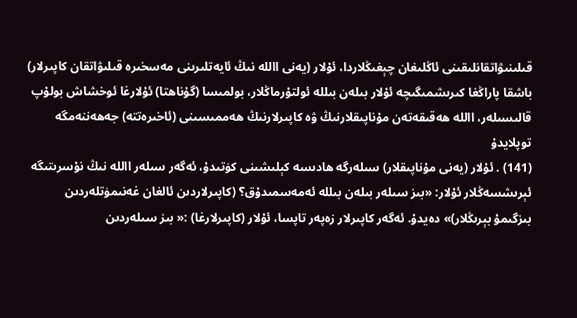قىلىنىۋاتقانلىقىنى ئاڭلىغان چېغىڭلاردا، ئۇلار (يەنى االله نىڭ ئايەتلىرىنى مەسخىرە قىلىۋاتقان كاپىرلار) باشقا پاراڭغا كىرىشمىگىچە ئۇلار بىلەن بىللە ئولتۇرماڭلار، بولمىسا (گۇناھتا) ئۇلارغا ئوخشاش بولۇپ قالىسىلەر، االله ھەقىقەتەن مۇناپىقلارنىڭ ۋە كاپىرلارنىڭ ھەممىسىنى (ئاخىرەتتە) جەھەننەمگە توپلايدۇ
(141) . ئۇلار (يەنى مۇناپىقلار) سىلەرگە ھادىسە كېلىشىنى كۈتىدۇ، ئەگەر سىلەر االله نىڭ نۇسرىتىگە ئېرىشسەڭلار ئۇلار: «بىز سىلەر بىلەن بىللە ئەمەسمىدۇق؟ (كاپىرلاردىن ئالغان غەنىمۈتلەردىن بىزگىمۇ بېرىڭلار)» دەيدۇ. ئەگەر كاپىرلار زەپەر تاپسا، ئۇلار (كاپىرلارغا) :« بىز سىلەردىن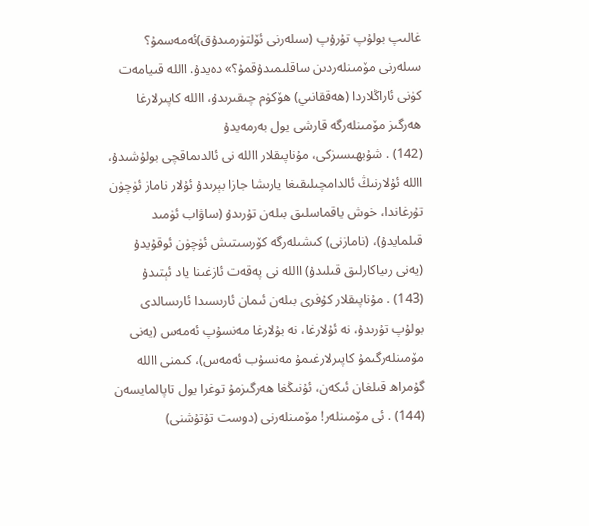غالىپ بولۇپ تۇرۇپ (سىلەرنى ئۆلتۈرمىدۇق)ئەمەسمۇ؟ سىلەرنى مۆمىنلەردىن ساقلىمىدۇقمۇ؟» دەيدۇ. االله قىيامەت كۈنى ئاراڭلاردا (ھەققانىي) ھۆكۈم چىقىرىدۇ، االله كاپىرلارغا ھەرگىز مۆمىنلەرگە قارشى يول بەرمەيدۇ
(142) . شۇبھىسىزكى، مۇناپىقلار االله نى ئالدىماقچى بولۇشىدۇ، االله ئۇلارنىڭ ئالدامچىلىقىغا يارىشا جازا بېرىدۇ ئۇلار ناماز ئۈچۈن تۇرغاندا، خوش ياقماسلىق بىلەن تۇرىدۇ (ساۋاب ئۈمىد قىلمايدۇ)، (نامازنى) كىشىلەرگە كۆرسىتىش ئۈچۈن ئوقۇيدۇ (يەنى رىياكارلىق قىلىدۇ) االله نى پەقەت ئازغىنا ياد ئېتىدۇ
(143) . مۇناپىقلار كۇفرى بىلەن ئىمان ئارىسىدا ئارىسالدى بولۇپ تۇرىدۇ، نە ئۇلارغا، نە بۇلارغا مەنسۇپ ئەمەس (يەنى مۆمىنلەرگىمۇ كاپىرلارغىمۇ مەنسۇب ئەمەس)، كىمنى االله گۇمراھ قىلغان ئىكەن، ئۇنىڭغا ھەرگىزمۇ توغرا يول تاپالمايسەن
(144) . ئى مۆمىنلەر! مۆمىنلەرنى (دوست تۇتۇشنى)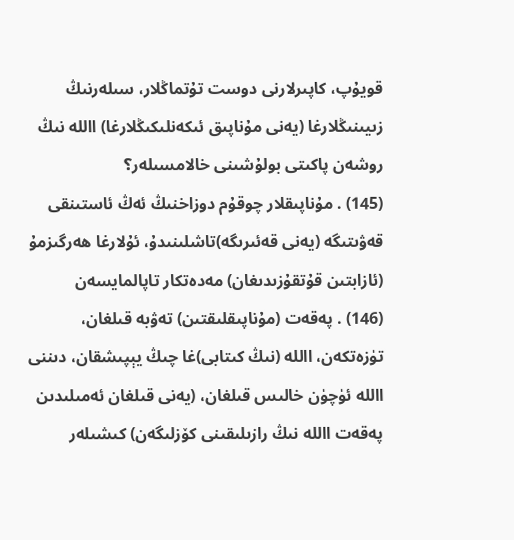قويۇپ، كاپىرلارنى دوست تۇتماڭلار، سىلەرنىڭ زىيىنىڭلارغا (يەنى مۇناپىق ئىكەنلىكىڭلارغا) االله نىڭ روشەن پاكىتى بولۇشىنى خالامسىلەر؟
(145) . مۇناپىقلار چوقۇم دوزاخنىڭ ئەڭ ئاستىنقى قەۋىتىگە (يەنى قەئىرىگە)تاشلىنىدۇ، ئۇلارغا ھەرگىزمۇ (ئازابتىن قۇتقۇزىدىغان) مەدەتكار تاپالمايسەن
(146) . پەقەت (مۇناپىقلىقتىن) تەۋبە قىلغان، تۈزەتكەن، االله (نىڭ كىتابى)غا چىڭ يېپىشقان، دىننى االله ئۈچۈن خالىس قىلغان، (يەنى قىلغان ئەمىلىدىن پەقەت االله نىڭ رازىلىقىنى كۆزلىگەن) كىشىلەر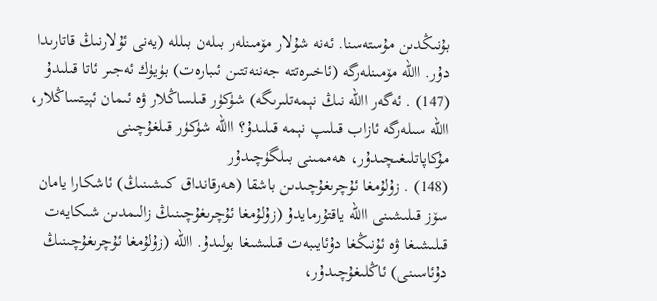بۇنىڭدىن مۇستەسنا. ئەنە شۇلار مۆمىنلەر بىلەن بىللە (يەنى ئۇلارنىڭ قاتارىدا دۇر. االله مۆمىنلەرگە (ئاخىرەتتە جەننەتتىن ئىبارەت) بۈيۈك ئەجىر ئاتا قىلىدۇ
(147) . ئەگەر االله نىڭ نېمەتلىرىگە) شۈكۈر قىلساڭلار ۋە ئىمان ئېيتساڭلار، االله سىلەرگە ئازاب قىلىپ نېمە قىلىدۇ؟ االله شۈكۈر قىلغۇچىنى مۇكاپاتلىغىچىدۇر، ھەممىنى بىلگۈچىدۇر
(148) . زۇلۇمغا ئۇچرىغۇچىدىن باشقا (ھەرقانداق كىشىنىڭ) ئاشكارا يامان سۆز قىلىشىنى االله ياقتۇرمايدۇ (زۇلۇمغا ئۇچرىغۇچىنىڭ زالىمدىن شىكايەت قىلىشىغا ۋە ئۇنىڭغا دۇئايىبەت قىلىشىغا بولىدۇ. االله (زۇلۇمغا ئۇچرىغۇچىنىڭ دۇئاسىنى) ئاڭلىغۇچىدۇر،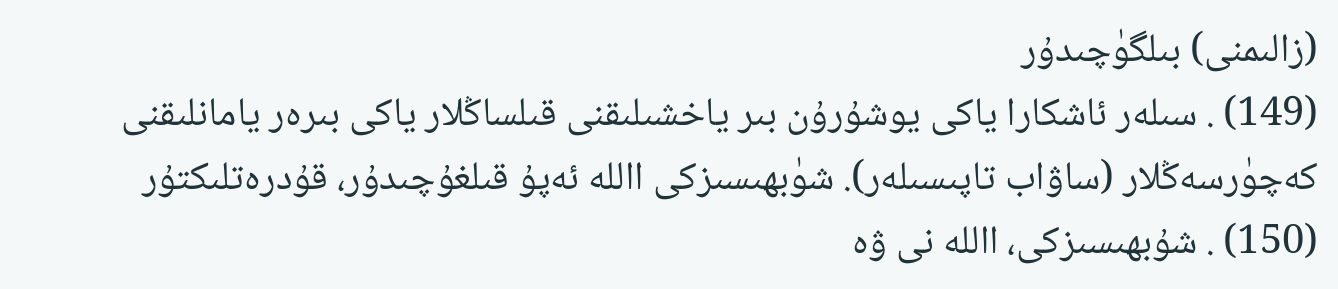(زالىمنى) بىلگۈچىدۇر
(149) . سىلەر ئاشكارا ياكى يوشۇرۇن بىر ياخشىلىقنى قىلساڭلار ياكى بىرەر يامانلىقنى كەچۈرسەڭلار (ساۋاب تاپىسىلەر). شۈبھىسىزكى االله ئەپۇ قىلغۇچىدۇر، قۇدرەتلىكتۇر
(150) . شۇبھىسىزكى، االله نى ۋە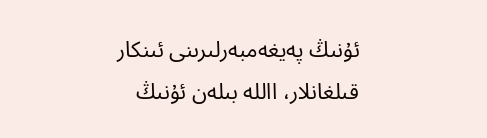ئۇنىڭ پەيغەمبەرلىرىنى ئىنكار قىلغانلار، االله بىلەن ئۇنىڭ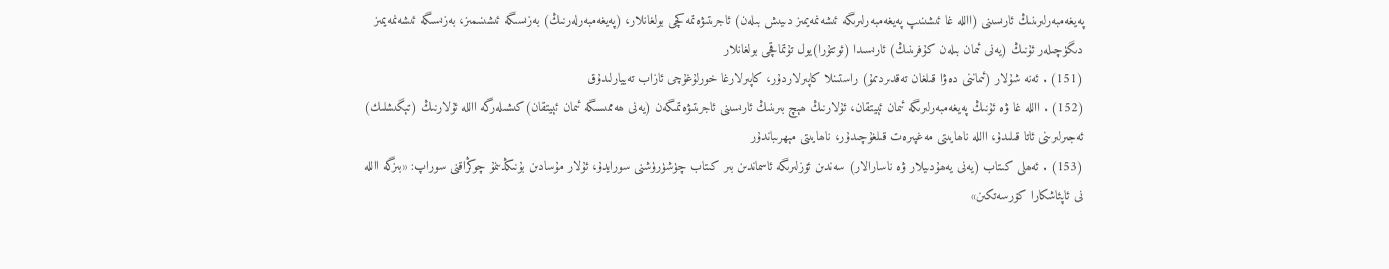پەيغەمبەرلىرىنىڭ ئارىسىنى (االله غا ئىشىنىپ پەيغەمبەرلىرىگە ئىشەنمەيمىز دىيىش بىلەن) ئاجرىتىۋەتمەكچى بولغانلار، (پەيغەمبەرلەرنىڭ) بەزىسىگە ئىشىنىمىز، بەزىسىگە ئىشەنمەيمىز دىگۈچىلەر ئۇنىڭ (يەنى ئىمان بىلەن كۇفرىنىڭ) ئارىسىدا (ئوتتۇرا)يول تۇتماقچى بولغانلار
(151) . ئەنە شۇلار (ئىماننى دەۋا قىلغان تەقدىردىمۇ) راستىنلا كاپىرلاردۇر، كاپىرلارغا خورلۇغۇچى ئازاب تەييارلىدۇق
(152) . االله غا ۋە ئۇنىڭ پەيغەمبەرلىرىگە ئىمان ئېيتقان، ئۇلارنىڭ ھېچ بىرىنىڭ ئارىسىنى ئاجرىتىۋەتمىگەن (يەنى ھەممىسىگە ئىمان ئېيتقان)كىشىلەرگە االله ئۇلارنىڭ (تېگىشلىك) ئەجىرلىرىنى ئاتا قىلىدۇ، االله ناھايىتى مەغپىرەت قىلغۇچىدۇر، ناھايىتى مېھرىباندۇر
(153) . ئەھلى كىتاب (يەنى يەھۇدىيلار ۋە ناسارالار) سەندىن ئۆزلىرىگە ئاسماندىن بىر كىتاب چۈشۈرۈشنى سورايدۇ، ئۇلار مۇسادىن بۇنىڭدىنمۇ چوڭراقنى سوراپ: «بىزگە االله نى ئاپئاشكارا كۆرسەتكىن»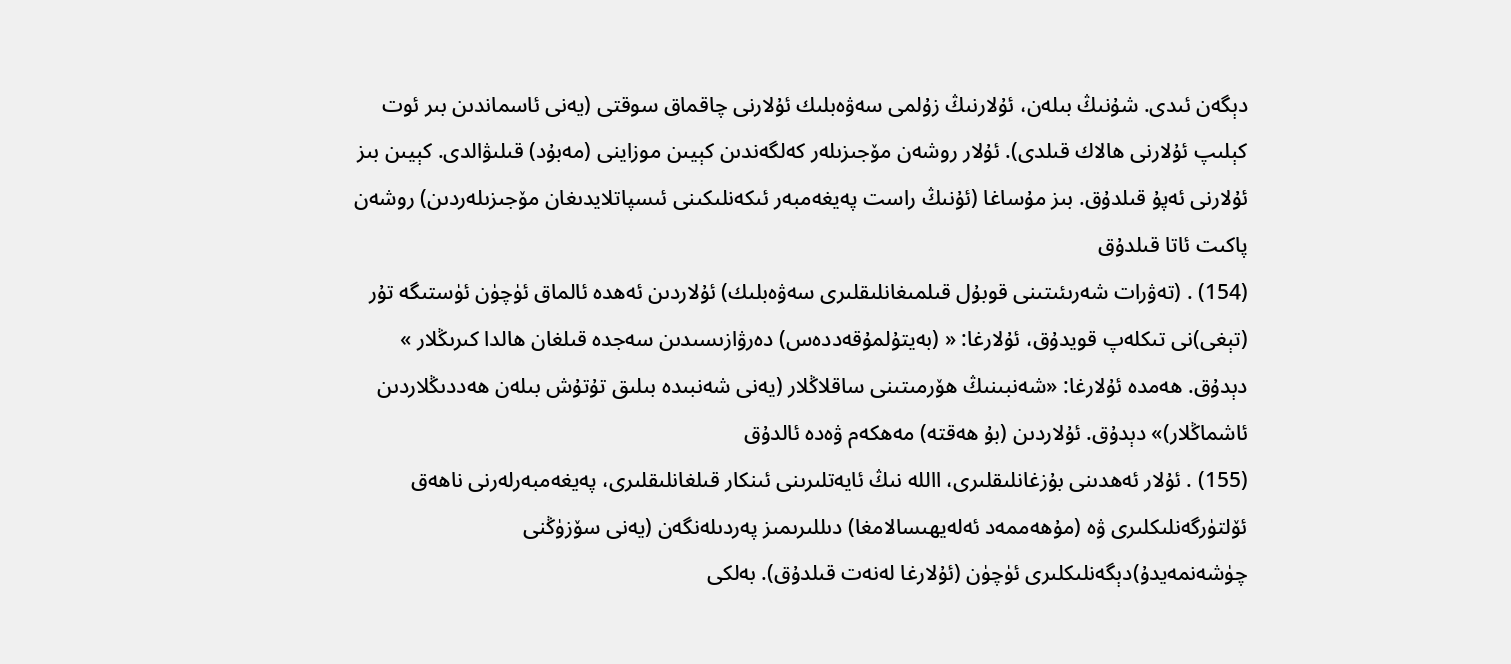دېگەن ئىدى. شۇنىڭ بىلەن، ئۇلارنىڭ زۇلمى سەۋەبلىك ئۇلارنى چاقماق سوقتى (يەنى ئاسماندىن بىر ئوت كېلىپ ئۇلارنى ھالاك قىلدى). ئۇلار روشەن مۆجىزىلەر كەلگەندىن كېيىن موزاينى (مەبۇد) قىلىۋالدى. كېيىن بىز ئۇلارنى ئەپۇ قىلدۇق. بىز مۇساغا (ئۇنىڭ راست پەيغەمبەر ئىكەنلىكىنى ئىسپاتلايدىغان مۆجىزىلەردىن) روشەن پاكىت ئاتا قىلدۇق
(154) . (تەۋرات شەرىئىتىنى قوبۇل قىلمىغانلىقلىرى سەۋەبلىك) ئۇلاردىن ئەھدە ئالماق ئۈچۈن ئۈستىگە تۇر (تېغى)نى تىكلەپ قويدۇق، ئۇلارغا: « (بەيتۇلمۇقەددەس) دەرۋازىسىدىن سەجدە قىلغان ھالدا كىرىڭلار » دېدۇق. ھەمدە ئۇلارغا: «شەنبىنىڭ ھۆرمىتىنى ساقلاڭلار (يەنى شەنبىدە بىلىق تۇتۇش بىلەن ھەددىڭلاردىن ئاشماڭلار)» دېدۇق. ئۇلاردىن (بۇ ھەقتە) مەھكەم ۋەدە ئالدۇق
(155) . ئۇلار ئەھدىنى بۇزغانلىقلىرى، االله نىڭ ئايەتلىرىنى ئىنكار قىلغانلىقلىرى، پەيغەمبەرلەرنى ناھەق ئۆلتۈرگەنلىكلىرى ۋە (مۇھەممەد ئەلەيھىسالامغا) دىللىرىمىز پەردىلەنگەن (يەنى سۆزۈڭنى چۈشەنمەيدۇ)دېگەنلىكلىرى ئۈچۈن (ئۇلارغا لەنەت قىلدۇق). بەلكى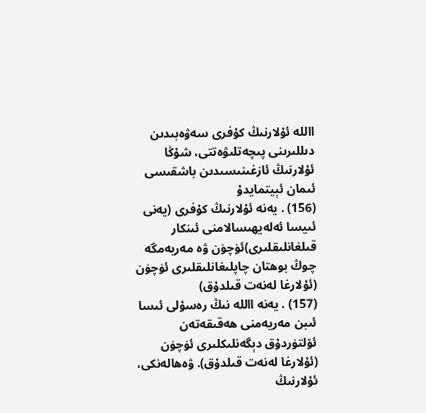االله ئۇلارنىڭ كۇفرى سەۋەبىدىن دىللىرىنى پىچەتلىۋەتتى، شۇڭا ئۇلارنىڭ ئازغىنىسىدىن باشقىسى ئىمان ئېيتمايدۇ
(156) . يەنە ئۇلارنىڭ كۇفرى (يەنى ئىيسا ئەلەيھىسالامنى ئىنكار قىلغانلىقلىرى)ئۈچۈن ۋە مەريەمگە چوڭ بوھتان چاپلىغانلىقلىرى ئۈچۈن (ئۇلارغا لەنەت قىلدۇق)
(157) . يەنە االله نىڭ رەسۇلى ئىسا ئىبن مەريەمنى ھەقىقەتەن ئۆلتۈردۇق دېگەنلىكلىرى ئۈچۈن (ئۇلارغا لەنەت قىلدۇق). ۋەھالەنكى، ئۇلارنىڭ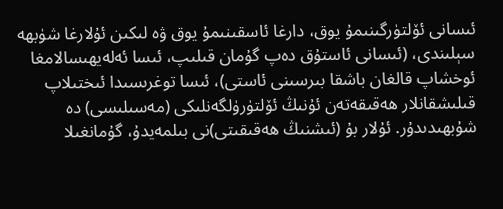ئىسانى ئۆلتۈرگىنىمۇ يوق، دارغا ئاسقىنىمۇ يوق ۋە لىكىن ئۇلارغا شۈبھە سېلىندى، (ئىسانى ئاستۇق دەپ گۇمان قىلىپ، ئىسا ئەلەيھىسالامغا ئوخشاپ قالغان باشقا بىرسىنى ئاستى)، ئىسا توغرىسىدا ئىختىلاپ قىلىشقانلار ھەقىقەتەن ئۇنىڭ ئۆلتۈرۈلگەنلىكى (مەسىلىسى) دە شۇبھىدىدۇر. ئۇلار بۇ (ئىشنىڭ ھەقىقىتى)نى بىلمەيدۇ، گۇمانغىلا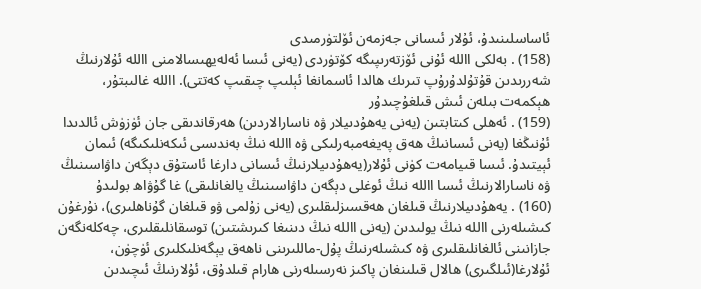ئاساسلىنىدۇ، ئۇلار ئىسانى جەزمەن ئۆلتۈرمىدى
(158) . بەلكى االله ئۇنى ئۆزتەرىپىگە كۆتۈردى (يەنى ئىسا ئەلەيھىسالامنى االله ئۇلارنىڭ شەررىدىن قۇتۇلدۇرۇپ تىرىك ھالدا ئاسمانغا ئېلىپ چىقىپ كەتتى). االله غالىبتۇر، ھېكمەت بىلەن ئىش قىلغۇچىدۇر
(159) . ئەھلى كىتابتىن (يەنى يەھۇدىيلار ۋە ناسارالاردىن) ھەرقاندىقى جان ئۈزۈش ئالدىدا ئۇنىڭغا (يەنى ئىسانىڭ ھەق پەيغەمبەرلىكى ۋە االله نىڭ بەندىسى ئىكەنلىكىگە) ئىمان ئېيتىدۇ. ئىسا قىيامەت كۈنى ئۇلار(يەھۇدىيلارنىڭ ئىسانى دارغا ئاستۇق دېگەن داۋاسىنىڭ ۋە ناسارالارنىڭ ئىسا االله نىڭ ئوغلى دېگەن داۋاسىنىڭ يالغانلىقى) غا گۇۋاھ بولىدۇ
(160) . يەھۇدىيلارنىڭ قىلغان ھەقسىزلىقلىرى (يەنى زۇلمى ۋو قىلغان گۇناھلىرى)، نۇرغۇن كىشىلەرنى االله نىڭ يولىدىن (يەنى االله نىڭ دىنىغا كىرىشتىن) توسقانلىقلىرى، چەكلەنگەن جازانىنى ئالغانلىقلىرى ۋە كىشىلەرنىڭ پۇل-ماللىرىنى ناھەق يېگەنلىكلىرى ئۈچۈن، ئۇلارغا(ئىلگىرى) ھالال قىلىنغان پاكىز نەرسىلەرنى ھارام قىلدۇق، ئۇلارنىڭ ئىچىدىن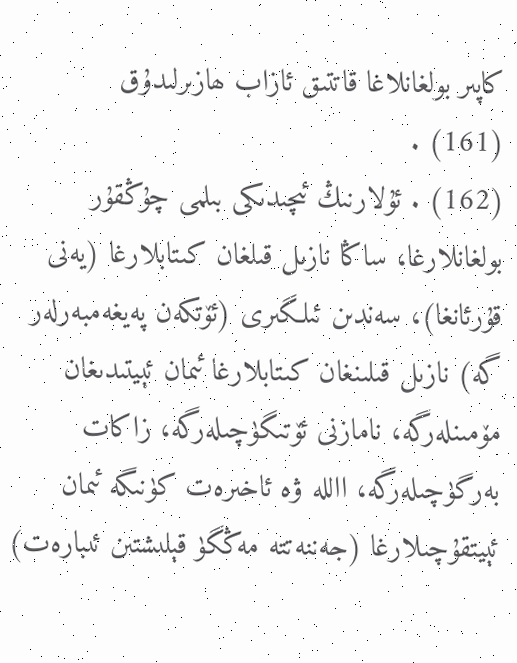كاپىر بولغانلاغا قاتتىق ئازاب ھازىرلىدۇق
(161) .
(162) . ئۇلارنىڭ ئىچىدىكى بىلمى چۇڭقۇر بولغانلارغا، ساڭا نازىل قىلغان كىتابلارغا (يەنى قۇرئانغا)، سەندىن ئىلگىرى (ئۆتكەن پەيغەمبەرلەر گە) نازىل قىلىنغان كىتابلارغا ئىمان ئېيتىدىغان مۆمىنلەرگە، نامازنى ئۆتىگۈچىلەرگە، زاكات بەرگۈچىلەرگە، االله ۋە ئاخىرەت كۈنىگە ئىمان ئېيتقۇچىلارغا (جەننەتتە مەڭگۈ قېلىشتىن ئىبارەت)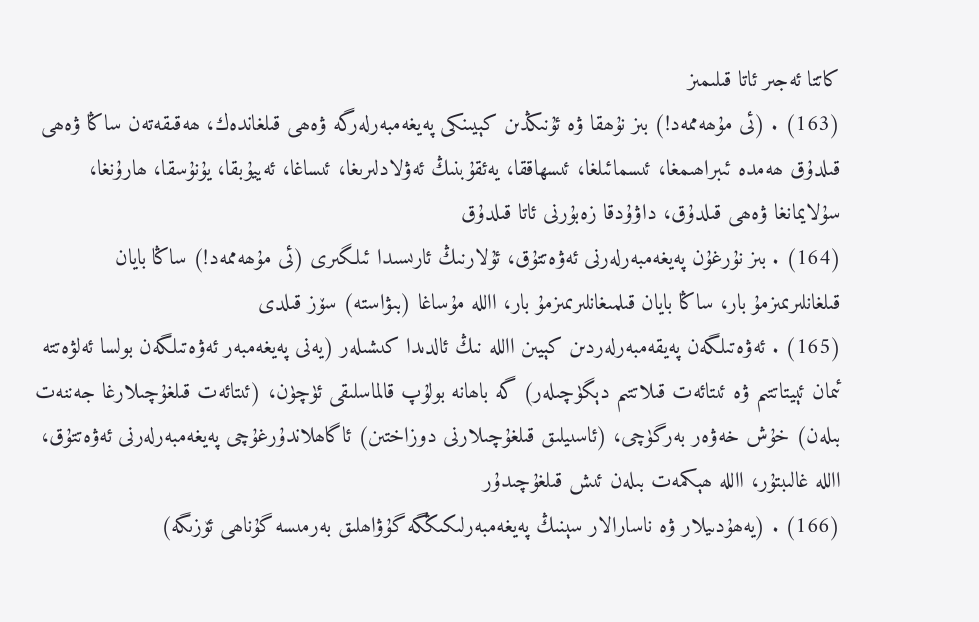كاتتا ئەجىر ئاتا قىلىمىز
(163) . (ئى مۇھەممەد!) بىز نۇھقا ۋە ئۇنىڭدىن كېيىنكى پەيغەمبەرلەرگە ۋەھى قىلغاندەك، ھەقىقەتەن ساڭا ۋەھى قىلدۇق ھەمدە ئىبراھىمغا، ئىسمائىلغا، ئىسھاققا، يەئقۇبنىڭ ئەۋلادلىرىغا، ئىساغا، ئەييۇبقا، يۇنۇسقا، ھارۇنغا، سۇلايمانغا ۋەھى قىلدۇق، داۋۇدقا زەبۇرنى ئاتا قىلدۇق
(164) . بىز نۇرغۇن پەيغەمبەرلەرنى ئەۋەتتۇق، ئۇلارنىڭ ئارىسىدا ئىلگىرى (ئى مۇھەممەد!) ساڭا بايان قىلغانلىرىمىزمۇ بار، ساڭا بايان قىلمىغانلىرىمىزمۇ بار، االله مۇساغا (بىۋاستە) سۆز قىلدى
(165) . ئەۋەتىلگەن پەيقەمبەرلەردىن كېيىن االله نىڭ ئالدىدا كىشىلەر (يەنى پەيغەمبەر ئەۋەتىلگەن بولسا ئەلۋەتتە ئىمان ئېيتاتتىم ۋە ئىتائەت قىلاتتىم دېگۈچىلەر) گە باھانە بولۇپ قالماسلىقى ئۈچۈن، (ئىتائەت قىلغۇچىلارغا جەننەت بىلەن) خۇش خەۋەر بەرگۈچى، (ئاسىيلىق قىلغۇچىلارنى دوزاختىن) ئاگاھلاندۇرغۇچى پەيغەمبەرلەرنى ئەۋەتتۇق، االله غالىبتۇر، االله ھېكمەت بىلەن ئىش قىلغۇچىدۇر
(166) . (يەھۇدىيلار ۋە ناسارالار سېنىڭ پەيغەمبەرلىكىڭگە گۇۋاھلىق بەرمىسە گۇناھى ئۆزىگە)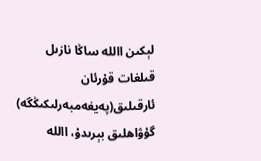لېكىن االله ساڭا نازىل قىلغات قۇرئان ئارقىلىق(پەيغەمبەرلىكىڭگە) گۇۋاھلىق بېرىدۇ، االله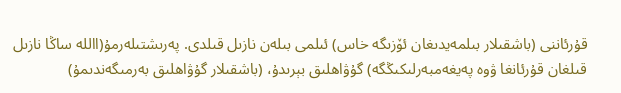قۇرئاننى (باشقىلار بىلمەيدىغان ئۆزىگە خاس) ئىلمى بىلەن نازىل قىلدى. پەرىشتىلەرمۇ(االله ساڭا نازىل قىلغان قۇرئانغا ۋوە پەيغەمبەرلىكىڭگە) گۇۋاھلىق بېرىدۇ، (باشقىلار گۇۋاھلىق بەرمىگەندىمۇ)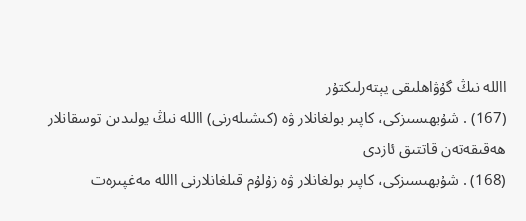االله نىڭ گۇۋاھلىقى يېتەرلىكتۇر
(167) . شۇبھىسىزكى، كاپىر بولغانلار ۋە (كىشىلەرنى) االله نىڭ يولىدىن توسقانلار ھەقىقەتەن قاتتىق ئازدى
(168) . شۇبھىسىزكى، كاپىر بولغانلار ۋە زۇلۇم قىلغانلارنى االله مەغپىرەت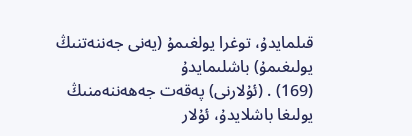قىلمايدۇ، توغرا يولغىمۇ (يەنى جەننەتنىڭ يولىغىمۇ) باشلىمايدۇ
(169) . (ئۇلارنى) پەقەت جەھەننەمنىڭ يولىغا باشلايدۇ، ئۇلار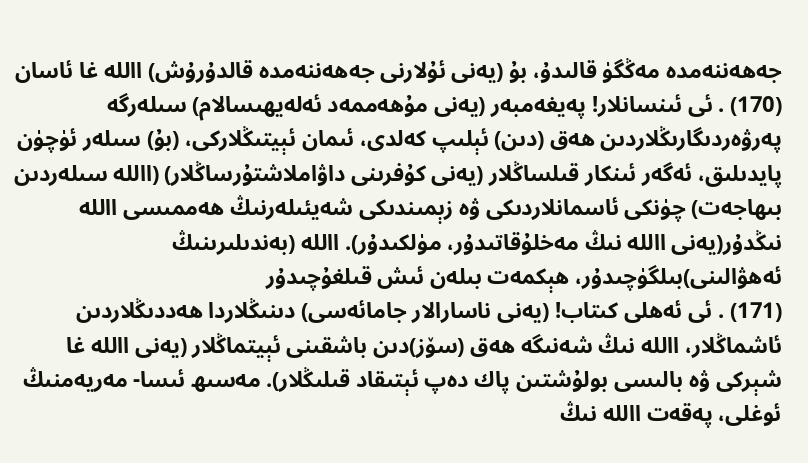جەھەننەمدە مەڭگۈ قالىدۇ، بۇ (يەنى ئۇلارنى جەھەننەمدە قالدۇرۇش) االله غا ئاسان
(170) . ئى ئىنسانلار! پەيغەمبەر (يەنى مۇھەممەد ئەلەيھىسالام) سىلەرگە پەرۋەردىگارىڭلاردىن ھەق (دىن) ئېلىپ كەلدى، ئىمان ئېيتىڭلاركى، (بۇ) سىلەر ئۈچۈن پايدىلىق، ئەگەر ئىنكار قىلساڭلار (يەنى كۇفرىنى داۋاملاشتۇرساڭلار) (االله سىلەردىن بىھاجەت) چۈنكى ئاسمانلاردىكى ۋە زېمىندىكى شەيئىلەرنىڭ ھەممىسى االله نىڭدۇر(يەنى االله نىڭ مەخلۇقاتىدۇر، مۈلكىدۇر). االله (بەندىلىرىنىڭ ئەھۋالىنى)بىلگۈچىدۇر، ھېكمەت بىلەن ئىش قىلغۇچىدۇر
(171) . ئى ئەھلى كىتاب! (يەنى ناسارالار جامائەسى) دىنىڭلاردا ھەددىڭلاردىن ئاشماڭلار، االله نىڭ شەنىگە ھەق (سۆز)دىن باشقىنى ئېيتماڭلار (يەنى االله غا شېركى ۋە بالىسى بولۇشتىن پاك دەپ ئېتىقاد قىلىڭلار). مەسىھ ئىسا- مەريەمنىڭ ئوغلى، پەقەت االله نىڭ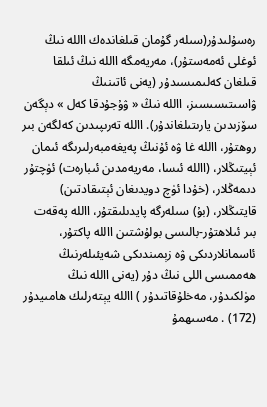رەسۇلىدۇر(سىلەر گۇمان قىلغاندەك االله نىڭ ئوغلى ئەمەستۇر)، مەريەمگە االله نىڭ ئىلقا قىلغان كەلىمىسىدۇر (يەنى ئاتىنىڭ ۋاسىتىسىسىز، االله نىڭ « ۋۇجۇدقا كەل » دېگەن سۆزىدىن يارىتىلغاندۇر). االله تەرىپىدىن كەلگەن بىر روھتۇر، االله غا ۋە ئۇنىڭ پەيغەمبەرلىرىگە ئىمان ئېيتىڭلار، (االله ئىسا، مەريەمدىن ئىبارەت) ئۈچتۇر دىمەڭلار، (خۇدا ئۈچ دويدىغان ئېتىقادتىن) قايتىڭلار، (بۇ) سىلەرگە پايدىلىقتۇر، االله پەقەت بىر ئىلاھتۇر-بالىسى بولۇشتىن االله پاكتۇر، ئاسمانلاردىكى ۋە زېمىندىكى شەيئىلەرنىڭ ھەممىسى اللى نىڭ دۇر (يەنى االله نىڭ مۈلكىدۇر، مەخلۇقاتىدۇر ) االله يېتەرلىك ھامىيدۇر
(172) . مەسىھمۇ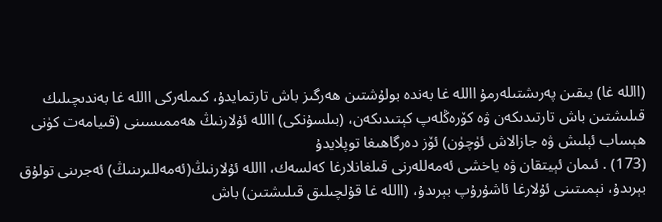(االله غا) يىقىن پەرىشتىلەرمۇ االله غا بەندە بولۇشتىن ھەرگىز باش تارتمايدۇ، كىملەركى االله غا بەندىچىلىك قىلىشتىن باش تارتىدىكەن ۋە كۆرەڭلەپ كېتىدىكەن، (بىلسۇنكى) االله ئۇلارنىڭ ھەممىسىنى (قىيامەت كۈنى ھېساب ئېلىش ۋە جازالاش ئۈچۈن) ئۆز دەرگاھىغا توپلايدۇ
(173) . ئىمان ئېيتقان ۋە ياخشى ئەمەللەرنى قىلغانلارغا كەلسەك، االله ئۇلارنىڭ(ئەمەللىرىنىڭ) ئەجرىنى تولۇق بېرىدۇ، نېمىتىنى ئۇلارغا ئاشۇرۇپ بېرىدۇ، (االله غا قۇلچىلىق قىلىشتىن) باش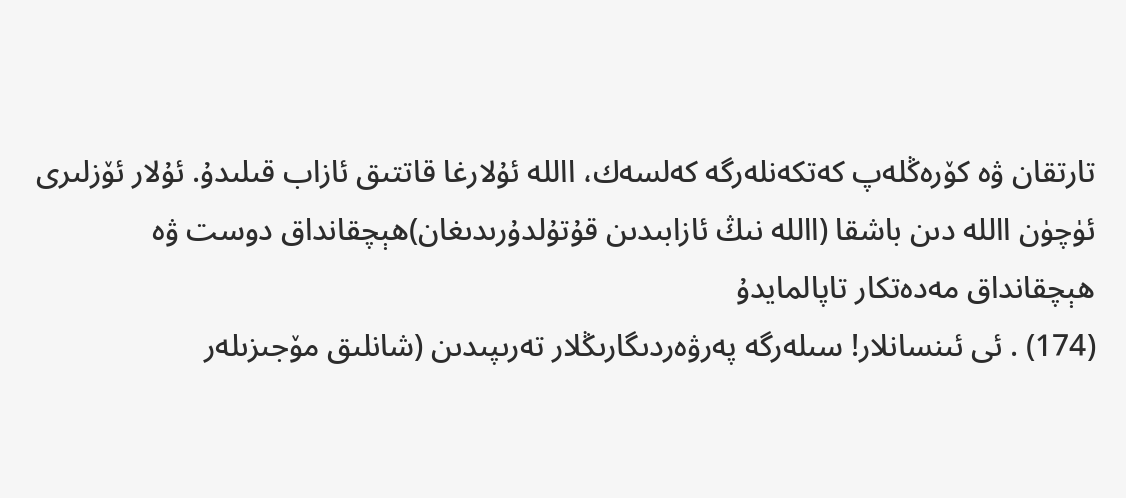تارتقان ۋە كۆرەڭلەپ كەتكەنلەرگە كەلسەك، االله ئۇلارغا قاتتىق ئازاب قىلىدۇ. ئۇلار ئۆزلىرى ئۈچۈن االله دىن باشقا (االله نىڭ ئازابىدىن قۇتۇلدۇرىدىغان)ھېچقانداق دوست ۋە ھېچقانداق مەدەتكار تاپالمايدۇ
(174) . ئى ئىنسانلار! سىلەرگە پەرۋەردىگارىڭلار تەرىپىدىن (شانلىق مۆجىزىلەر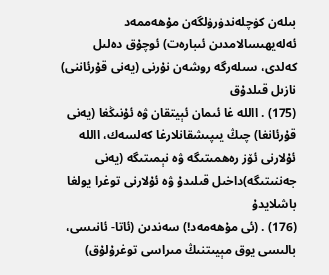بىلەن كۈچلەندۈرۈلگەن مۇھەممەد ئەلەيھىسالامدىن ئىبارەت) ئوچۇق دەلىل كەلدى، سىلەرگە روشەن نۇرنى (يەنى قۇرئاننى) نازىل قىلدۇق
(175) . االله غا ئىمان ئېيتقان ۋە ئۇنىڭغا (يەنى قۇرئانغا) چىڭ يىپىشقانلارغا كەلسەك، االله ئۇلارنى ئۆز رەھمىتىگە ۋە نېمىتىگە (يەنى جەننىتىگە)داخىل قىلىدۇ ۋە ئۇلارنى توغرا يولغا باشلايدۇ
(176) . (ئى مۇھەمەد!) سەندىن (ئاتا- ئانىسى، بالىسى يوق مېيىتنىڭ مىراسى توغرۇلۇق)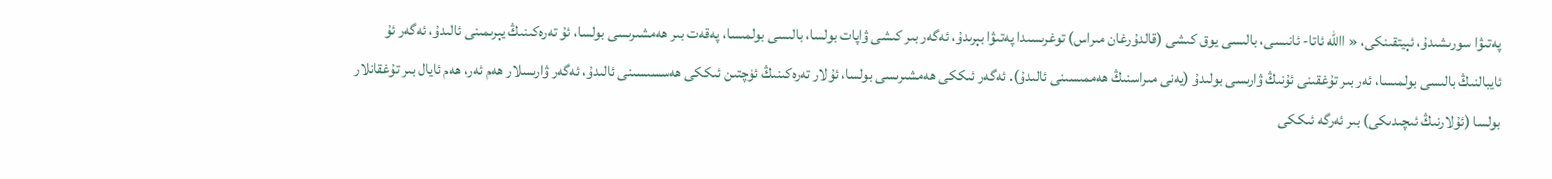پەتىۋا سورىشىدۇ، ئېيتقىنكى، « االله ئاتا- ئانىسى، بالىسى يوق كىشى (قالدۇرغان مىراس) توغرىسىدا پەتىۋا بېرىدۇ، ئەگەر بىر كىشى ۋاپات بولسا، بالىسى بولمىسا، پەقەت بىر ھەمشىرىسى بولسا، ئۇ تەرەكىنىڭ يېرىمىنى ئالىدۇ، ئەگەر ئۇ ئايبالنىڭ بالىسى بولمىسا، ئەر بىر تۇغقىنى ئۇنىڭ ۋارىسى بولىدۇ (يەنى مىراسنىڭ ھەممىسىنى ئالىدۇ). ئەگەر ئىككى ھەمشىرىسى بولسا، ئۇلار تەرەكىنىڭ ئۈچتىن ئىككى ھەسسىسىنى ئالىدۇ، ئەگەر ۋارىسلار ھەم ئەر، ھەم ئايال بىر تۇغقانلار بولسا (ئۇلارنىڭ ئىچىدىكى) بىر ئەرگە ئىككى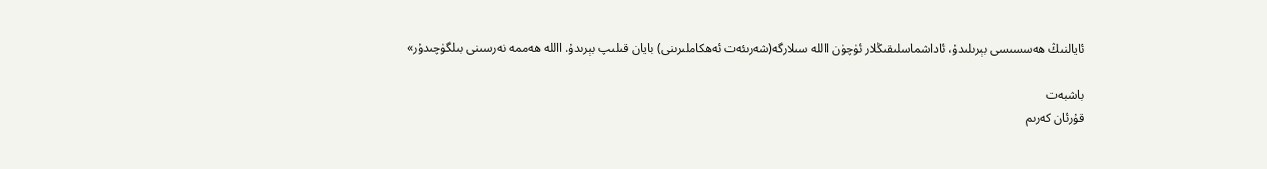ئايالنىڭ ھەسسىسى بېرىلىدۇ، ئاداشماسلىقىڭلار ئۈچۈن االله سىلارگە(شەرىئەت ئەھكاملىرىنى) بايان قىلىپ بېرىدۇ. االله ھەممە نەرسىنى بىلگۈچىدۇر»

باشبەت
قۇرئان كەرىم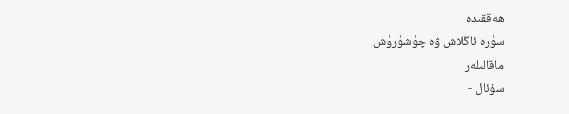ھەققىدە
سۈرە ئاڭلاش ۋە چۈشۈرۈش
ماقالىلەر
سۇئال -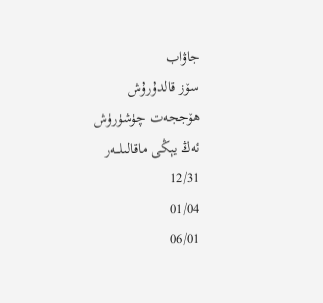جاۋاب
سۆز قالدۇرۇش
ھۆججەت چۈشۈرۈش
ئەڭ يېڭى ماقالىلـــەر
12/31
01/04
06/01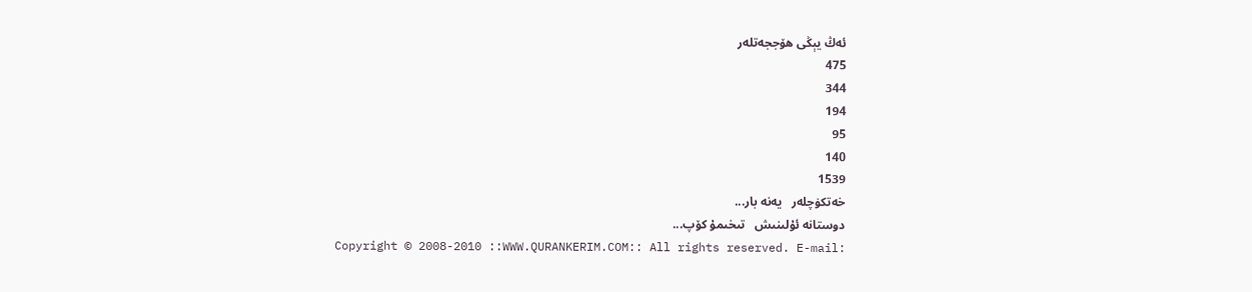ئەڭ يېڭى ھۆججەتلەر
475
344
194
95
140
1539
خەتكۈچلەر   يەنە بار...
دوستانە ئۇلىنىش   تىخىمۇ كۆپ...
Copyright © 2008-2010 ::WWW.QURANKERIM.COM:: All rights reserved. E-mail: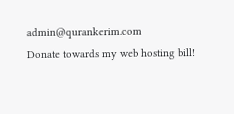admin@qurankerim.com
Donate towards my web hosting bill!